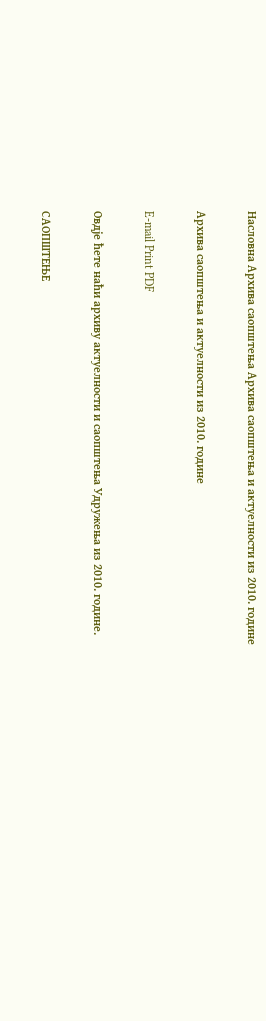Насловна Архива саопштења Архива саопштења и актуелности из 2010. године

Архива саопштења и актуелности из 2010. године

E-mail Print PDF

Овдје ћете наћи архиву актуелности и саопштења Удружења из 2010. године.

САОПШТЕЊЕ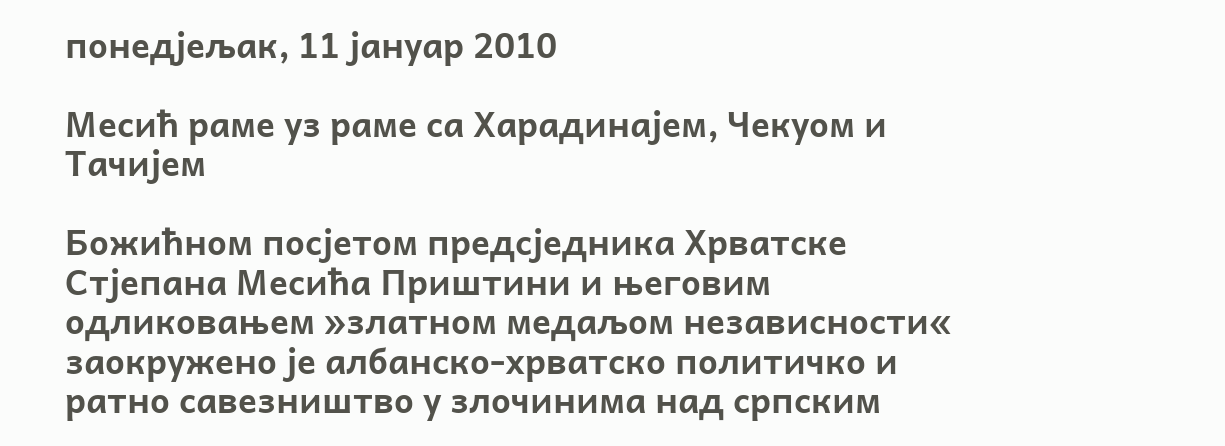понедјељак, 11 јануар 2010

Месић раме уз раме са Харадинајем, Чекуом и Тачијем

Божићном посјетом предсједника Хрватске Стјепана Месића Приштини и његовим одликовањем »златном медаљом независности« заокружено је албанско-хрватско политичко и ратно савезништво у злочинима над српским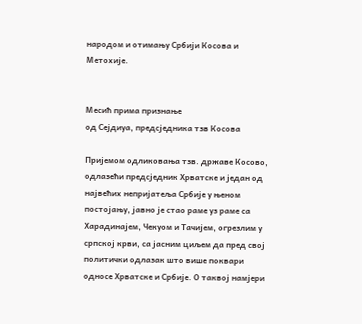народом и отимању Србији Косова и Метохије.


Месић прима признање
од Сејдиуа, предсједника тзв Косова

Пријемом одликовања тзв. државе Косово, одлазећи предсједник Хрватске и један од највећих непријатеља Србије у њеном постојању, јавно је стао раме уз раме са Харадинајем, Чекуом и Тачијем, огрезлим у српској крви, са јасним циљем да пред свој политички одлазак што више поквари односе Хрватске и Србије. О таквој намјери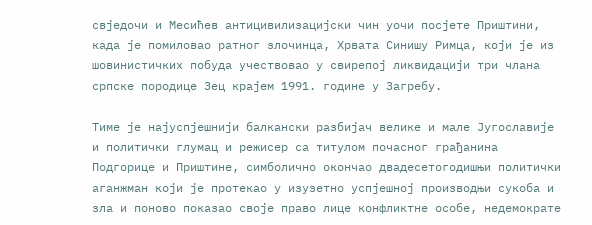свједочи и Месићев антицивилизацијски чин уочи посјете Приштини, када је помиловао ратног злочинца, Хрвата Синишу Римца, који је из шовинистичких побуда учествовао у свирепој ликвидацији три члана српске породице Зец крајем 1991. године у Загребу.

Тиме је најуспјешнији балкански разбијач велике и мале Југославије и политички глумац и режисер са титулом почасног грађанина Подгорице и Приштине, симболично окончао двадесетогодишњи политички аганжман који је протекао у изузетно успјешној производњи сукоба и зла и поново показао своје право лице конфликтне особе, недемократе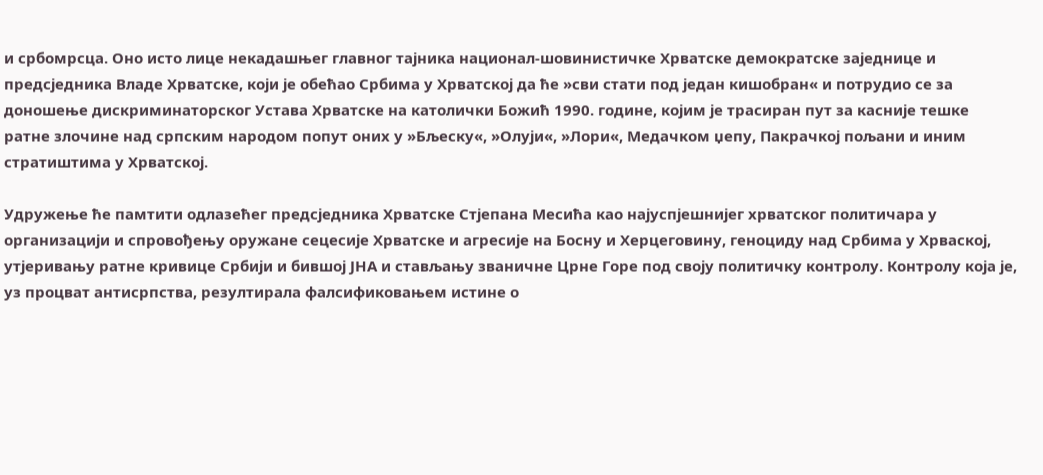и србомрсца. Оно исто лице некадашњег главног тајника национал-шовинистичке Хрватске демократске заједнице и предсједника Владе Хрватске, који је обећао Србима у Хрватској да ће »сви стати под један кишобран« и потрудио се за доношење дискриминаторског Устава Хрватске на католички Божић 1990. године, којим је трасиран пут за касније тешке ратне злочине над српским народом попут оних у »Бљеску«, »Олуји«, »Лори«, Медачком џепу, Пакрачкој пољани и иним стратиштима у Хрватској.

Удружење ће памтити одлазећег предсједника Хрватске Стјепана Месића као најуспјешнијег хрватског политичара у организацији и спровођењу оружане сецесије Хрватске и агресије на Босну и Херцеговину, геноциду над Србима у Хрваској, утјеривању ратне кривице Србији и бившој ЈНА и стављању званичне Црне Горе под своју политичку контролу. Контролу која је, уз процват антисрпства, резултирала фалсификовањем истине о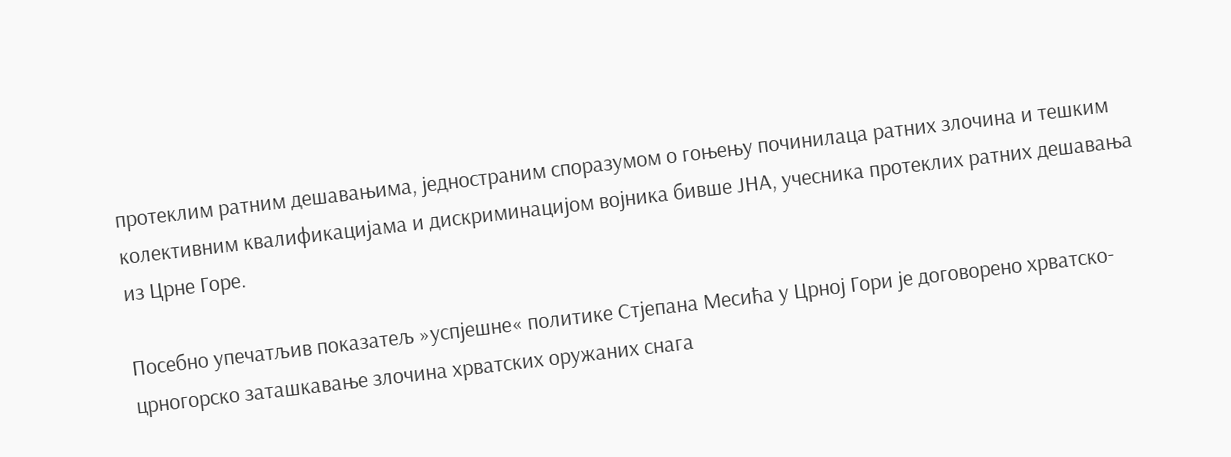протеклим ратним дешавањима, једностраним споразумом о гоњењу починилаца ратних злочина и тешким колективним квалификацијама и дискриминацијом војника бивше ЈНА, учесника протеклих ратних дешавања из Црне Горе.

Посебно упечатљив показатељ »успјешне« политике Стјепана Месића у Црној Гори је договорено хрватско-црногорско заташкавање злочина хрватских оружаних снага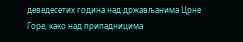деведесетих година над држављанима Црне Горе, како над припадницима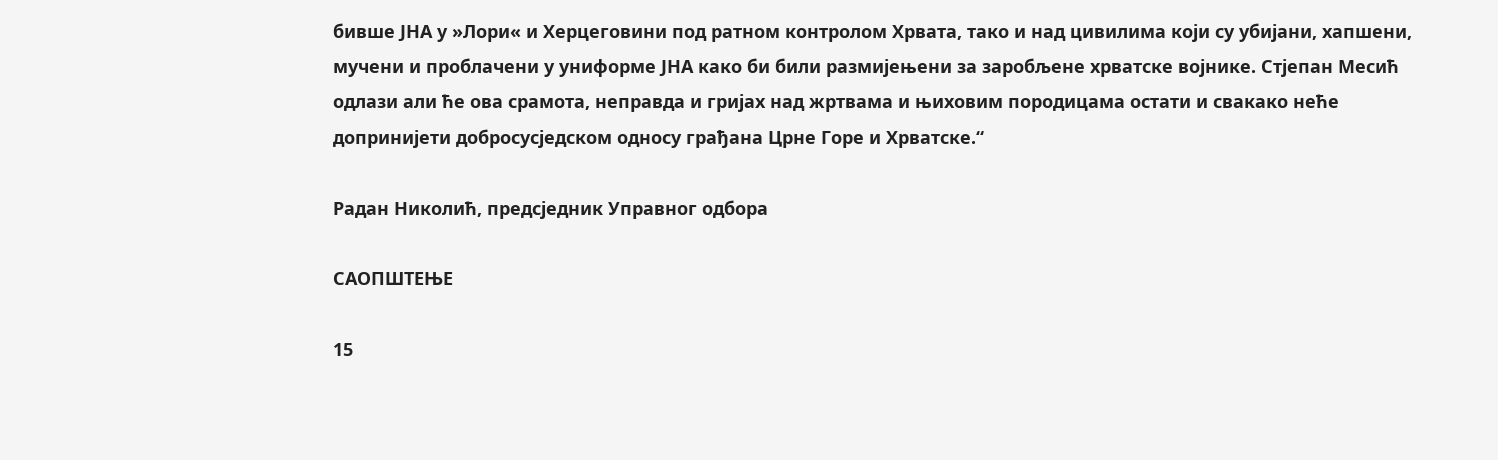бивше ЈНА у »Лори« и Херцеговини под ратном контролом Хрвата, тако и над цивилима који су убијани, хапшени, мучени и проблачени у униформе ЈНА како би били размијењени за заробљене хрватске војнике. Стјепан Месић одлази али ће ова срамота, неправда и гријах над жртвама и њиховим породицама остати и свакако неће допринијети добросусједском односу грађана Црне Горе и Хрватске.“

Радан Николић, предсједник Управног одбора

САОПШТЕЊЕ

15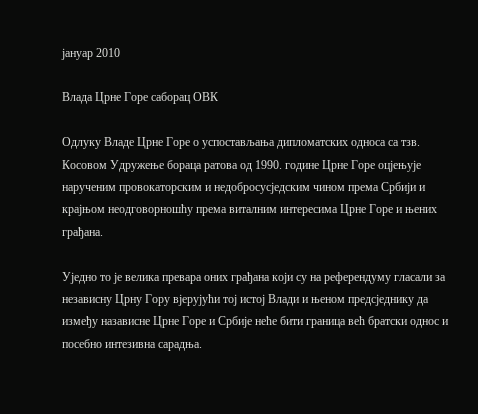јануар 2010

Влада Црне Горе саборац ОВК

Одлуку Владе Црне Горе о успостављања дипломатских односа са тзв. Косовом Удружење бораца ратова од 1990. године Црне Горе оцјењује нарученим провокаторским и недобросусједским чином према Србији и крајњом неодговорношћу према виталним интересима Црне Горе и њених грађана.

Уједно то је велика превара оних грађана који су на референдуму гласали за независну Црну Гору вјерујући тој истој Влади и њеном предсједнику да између назависне Црне Горе и Србије неће бити граница већ братски однос и посебно интезивна сарадња.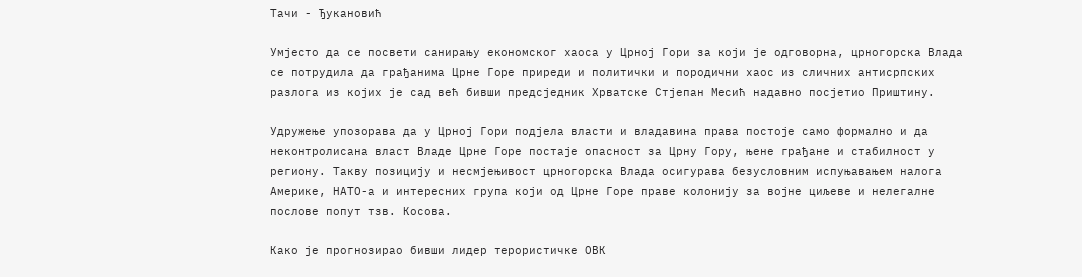Тачи - Ђукановић

Умјесто да се посвети санирању економског хаоса у Црној Гори за који је одговорна, црногорска Влада се потрудила да грађанима Црне Горе приреди и политички и породични хаос из сличних антисрпских разлога из којих је сад већ бивши предсједник Хрватске Стјепан Месић надавно посјетио Приштину.

Удружење упозорава да у Црној Гори подјела власти и владавина права постоје само формално и да неконтролисана власт Владе Црне Горе постаје опасност за Црну Гору, њене грађане и стабилност у региону. Такву позицију и несмјењивост црногорска Влада осигурава безусловним испуњавањем налога Америке, НАТО-а и интересних група који од Црне Горе праве колонију за војне циљеве и нелегалне послове попут тзв. Косова.

Како је прогнозирао бивши лидер терористичке ОВК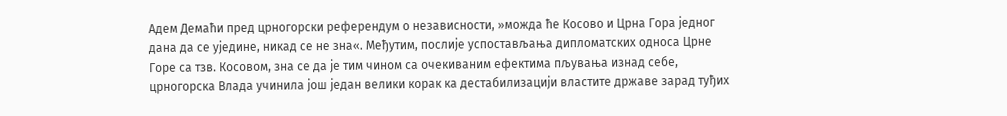Адем Демаћи пред црногорски референдум о независности, »можда ће Косово и Црна Гора једног дана да се уједине, никад се не зна«. Међутим, послије успостављања дипломатских односа Црне Горе са тзв. Косовом, зна се да је тим чином са очекиваним ефектима пљувања изнад себе, црногорска Влада учинила још један велики корак ка дестабилизацији властите државе зарад туђих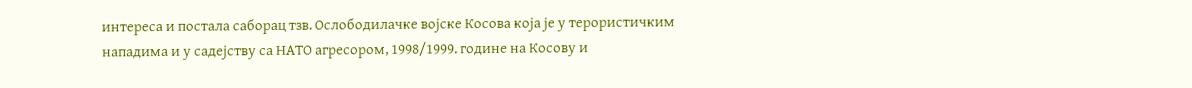интереса и постала саборац тзв. Ослободилачке војске Косова која је у терористичким нападима и у садејству са НАТО агресором, 1998/1999. године на Косову и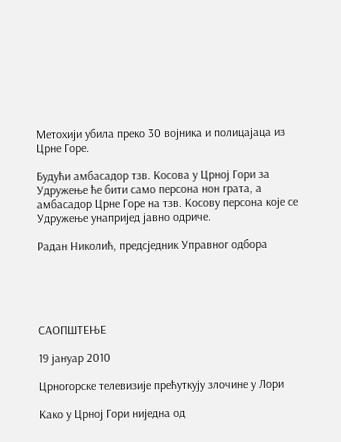Метохији убила преко 30 војника и полицајаца из Црне Горе.

Будући амбасадор тзв. Косова у Црној Гори за Удружење ће бити само персона нон грата, а амбасадор Црне Горе на тзв. Косову персона које се Удружење унапријед јавно одриче.

Радан Николић, предсједник Управног одбора





САОПШТЕЊЕ

19 јануар 2010

Црногорске телевизије прећуткују злочине у Лори

Како у Црној Гори ниједна од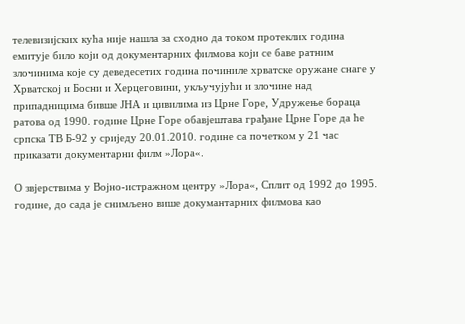телевизијских кућа није нашла за сходно да током протеклих година емитује било који од документарних филмова који се баве ратним злочинима које су деведесетих година починиле хрватске оружане снаге у Хрватској и Босни и Херцеговини, укључујући и злочине над припадницима бивше ЈНА и цивилима из Црне Горе, Удружење бораца ратова од 1990. године Црне Горе обавјештава грађане Црне Горе да ће српска ТВ Б-92 у сриједу 20.01.2010. године са почетком у 21 час приказати документарни филм »Лора«.

О звјерствима у Војно-истражном центру »Лора«, Сплит од 1992 до 1995. године, до сада је снимљено више докумантарних филмова као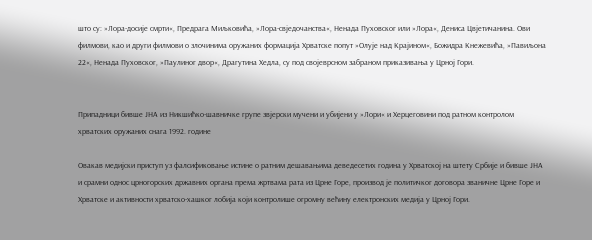што су: »Лора-досије смрти«, Предрага Миљковића, »Лора-свједочанства«, Ненада Пуховског или »Лора«, Дениса Цвјетичанина. Ови филмови, као и други филмови о злочинима оружаних формација Хрватске попут »Олује над Крајином«, Божидра Кнежевића, »Павиљона 22«, Ненада Пуховског, »Паулиног двор«, Драгутина Хедла, су под својеврсном забраном приказивања у Црној Гори.


Припадници бивше ЈНА из Никшићко-шавничке групе звјерски мучени и убијени у »Лори« и Херцеговини под ратном контролом хрватских оружаних снага 1992. године

Овакав медијски приступ уз фалсификовање истине о ратним дешавањима деведесетих година у Хрватској на штету Србије и бивше ЈНА и срамни однос црногорских државних органа према жртвама рата из Црне Горе, производ је политичког договора званичне Црне Горе и Хрватске и активности хрватско-хашког лобија који контролише огромну већину електронских медија у Црној Гори.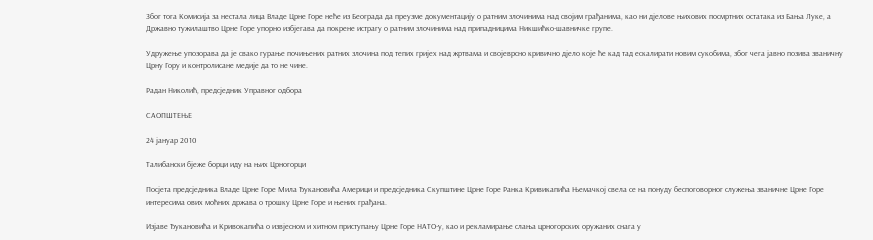Због тога Комисија за нестала лица Владе Црне Горе неће из Београда да преузме документацију о ратним злочинима над својим грађанима, као ни дјелове њихових посмртних остатака из Бања Луке, а Државно тужилаштво Црне Горе упорно избјегава да покрене истрагу о ратним злочинима над припадницима Никшићко-шавничке групе.

Удружење упозорава да је свако гурање почињених ратних злочина под тепих гријех над жртвама и својеврсно кривично дјело које ће кад тад ескалирати новим сукобима, због чега јавно позива званичну Црну Гору и контролисане медије да то не чине.

Радан Николић, предсједник Управног одбора

САОПШТЕЊЕ

24 јануар 2010

Талибански бјеже борци иду на њих Црногорци

Посјета предсједника Владе Црне Горе Мила Ђукановића Америци и предсједника Скупштине Црне Горе Ранка Кривикапића Њемачкој свела се на понуду беспоговорног служења званичне Црне Горе интересима ових моћних држава о трошку Црне Горе и њених грађана.

Изјаве Ђукановића и Кривокапића о извјесном и хитном приступању Црне Горе НАТО-у, као и рекламирање слања црногорских оружаних снага у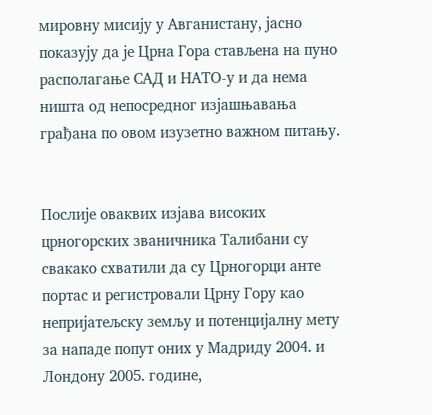мировну мисију у Авганистану, јасно показују да је Црна Гора стављена на пуно располагање САД и НАТО-у и да нема ништа од непосредног изјашњавања грађана по овом изузетно важном питању.


Послије оваквих изјава високих црногорских званичника Талибани су свакако схватили да су Црногорци анте портас и регистровали Црну Гору као непријатељску земљу и потенцијалну мету за нападе попут оних у Мадриду 2004. и Лондону 2005. године,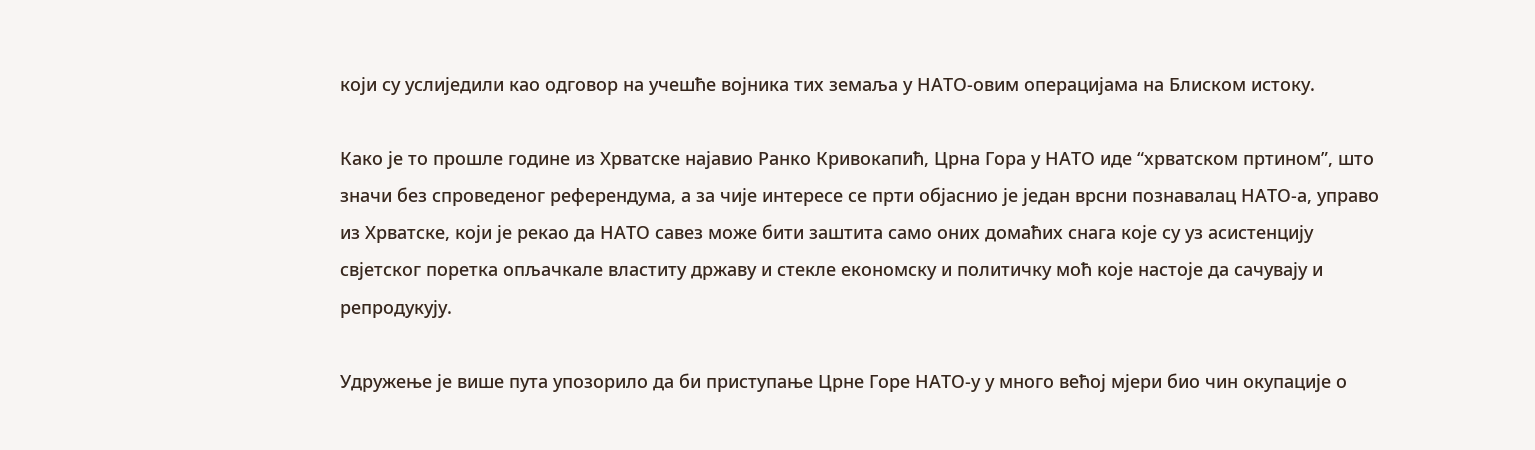који су услиједили као одговор на учешће војника тих земаља у НАТО-овим операцијама на Блиском истоку.

Како је то прошле године из Хрватске најавио Ранко Кривокапић, Црна Гора у НАТО иде “хрватском пртином”, што значи без спроведеног референдума, а за чије интересе се прти објаснио је један врсни познавалац НАТО-а, управо из Хрватске, који је рекао да НАТО савез може бити заштита само оних домаћих снага које су уз асистенцију свјетског поретка опљачкале властиту државу и стекле економску и политичку моћ које настоје да сачувају и репродукују.

Удружење је више пута упозорило да би приступање Црне Горе НАТО-у у много већој мјери био чин окупације о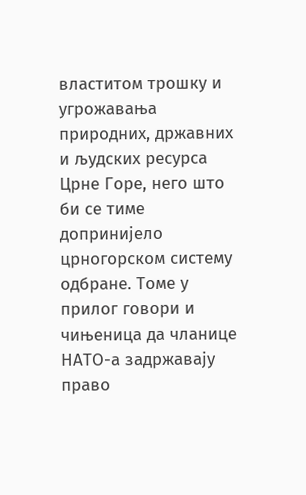властитом трошку и угрожавања природних, државних и људских ресурса Црне Горе, него што би се тиме допринијело црногорском систему одбране. Томе у прилог говори и чињеница да чланице НАТО-а задржавају право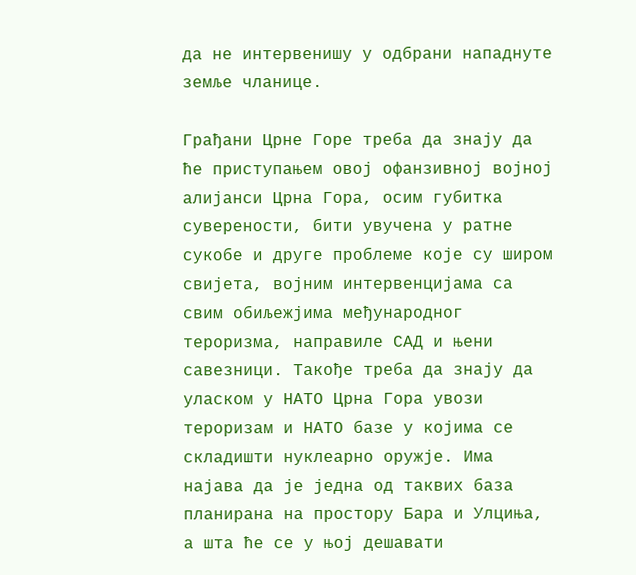да не интервенишу у одбрани нападнуте земље чланице.

Грађани Црне Горе треба да знају да ће приступањем овој офанзивној војној алијанси Црна Гора, осим губитка суверености, бити увучена у ратне сукобе и друге проблеме које су широм свијета, војним интервенцијама са свим обиљежјима међународног тероризма, направиле САД и њени савезници. Такође треба да знају да уласком у НАТО Црна Гора увози тероризам и НАТО базе у којима се складишти нуклеарно оружје. Има најава да је једна од таквих база планирана на простору Бара и Улциња, а шта ће се у њој дешавати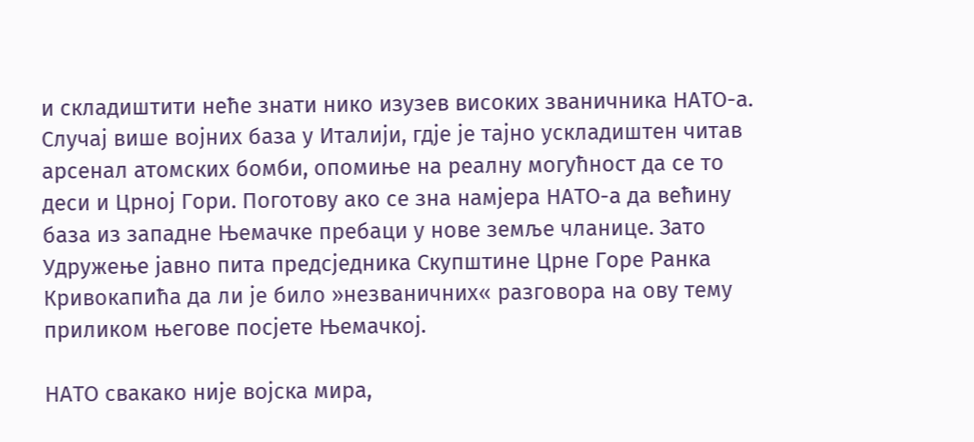и складиштити неће знати нико изузев високих званичника НАТО-а. Случај више војних база у Италији, гдје је тајно ускладиштен читав арсенал атомских бомби, опомиње на реалну могућност да се то деси и Црној Гори. Поготову ако се зна намјера НАТО-а да већину база из западне Њемачке пребаци у нове земље чланице. Зато Удружење јавно пита предсједника Скупштине Црне Горе Ранка Кривокапића да ли је било »незваничних« разговора на ову тему приликом његове посјете Њемачкој.

НАТО свакако није војска мира,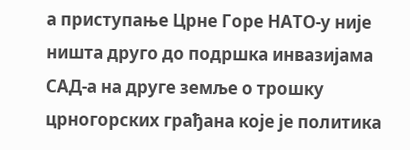а приступање Црне Горе НАТО-у није ништа друго до подршка инвазијама САД-а на друге земље о трошку црногорских грађана које је политика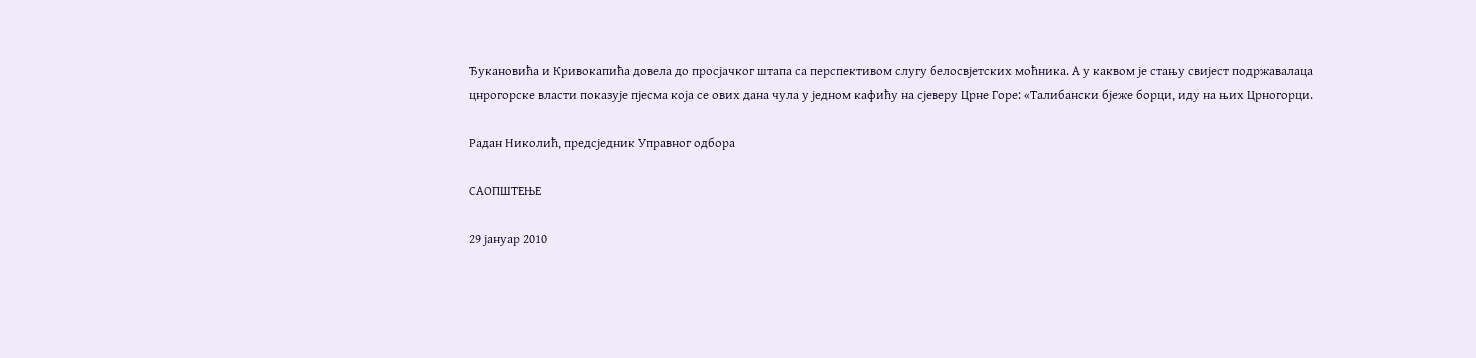Ђукановића и Кривокапића довела до просјачког штапа са перспективом слугу белосвјетских моћника. А у каквом је стању свијест подржавалаца цнрогорске власти показује пјесма која се ових дана чула у једном кафићу на сјеверу Црне Горе: «Талибански бјеже борци, иду на њих Црногорци.

Радан Николић, предсједник Управног одбора

САОПШТЕЊЕ

29 јануар 2010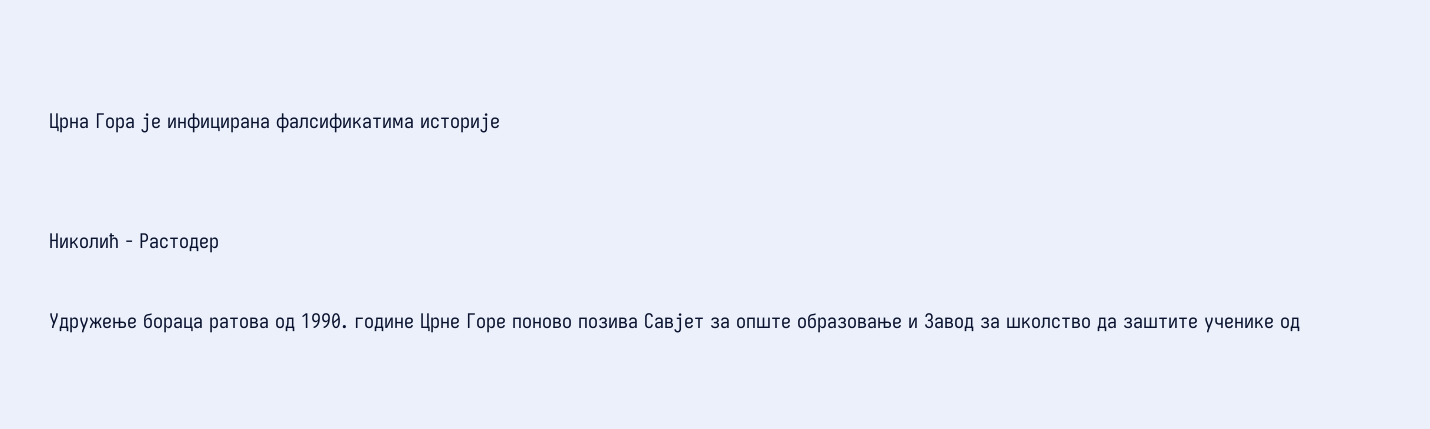Црна Гора је инфицирана фалсификатима историје


Николић - Растодер

Удружење бораца ратова од 1990. године Црне Горе поново позива Савјет за опште образовање и Завод за школство да заштите ученике од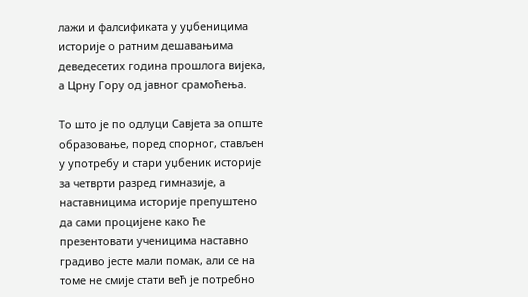лажи и фалсификата у уџбеницима историје о ратним дешавањима деведесетих година прошлога вијека, а Црну Гору од јавног срамоћења.

То што је по одлуци Савјета за опште образовање, поред спорног, стављен у употребу и стари уџбеник историје за четврти разред гимназије, а наставницима историје препуштено да сами процијене како ће презентовати ученицима наставно градиво јесте мали помак, али се на томе не смије стати већ је потребно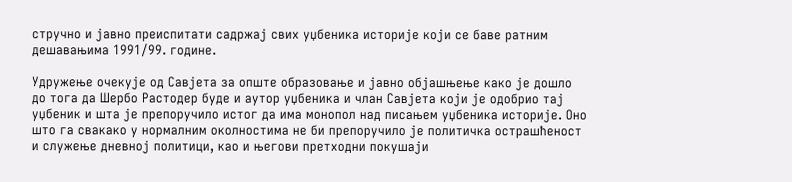стручно и јавно преиспитати садржај свих уџбеника историје који се баве ратним дешавањима 1991/99. године.

Удружење очекује од Савјета за опште образовање и јавно објашњење како је дошло до тога да Шербо Растодер буде и аутор уџбеника и члан Савјета који је одобрио тај уџбеник и шта је препоручило истог да има монопол над писањем уџбеника историје. Оно што га свакако у нормалним околностима не би препоручило је политичка острашћеност и служење дневној политици, као и његови претходни покушаји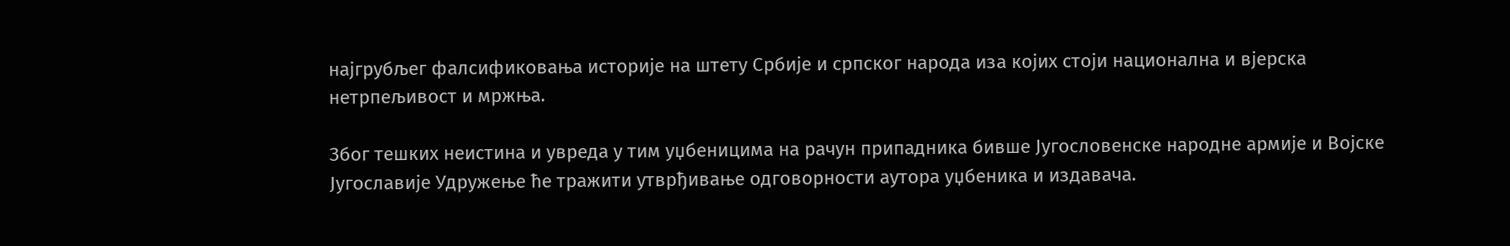најгрубљег фалсификовања историје на штету Србије и српског народа иза којих стоји национална и вјерска нетрпељивост и мржња.

Због тешких неистина и увреда у тим уџбеницима на рачун припадника бивше Југословенске народне армије и Војске Југославије Удружење ће тражити утврђивање одговорности аутора уџбеника и издавача.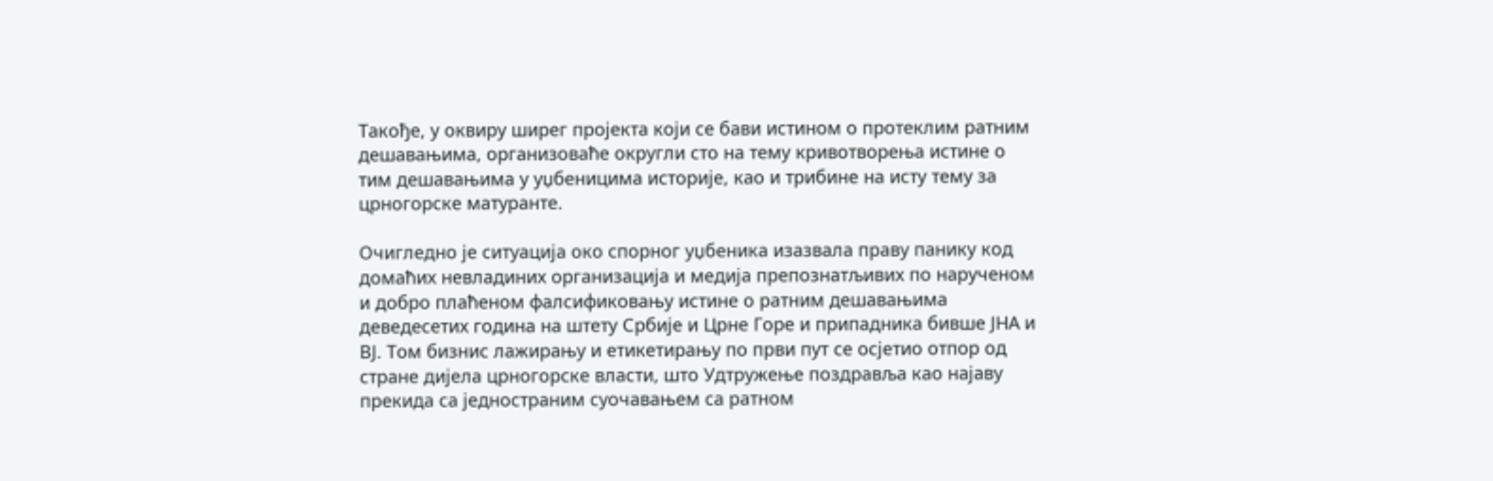Такође, у оквиру ширег пројекта који се бави истином о протеклим ратним дешавањима, организоваће округли сто на тему кривотворења истине о тим дешавањима у уџбеницима историје, као и трибине на исту тему за црногорске матуранте.

Очигледно је ситуација око спорног уџбеника изазвала праву панику код домаћих невладиних организација и медија препознатљивих по нарученом и добро плаћеном фалсификовању истине о ратним дешавањима деведесетих година на штету Србије и Црне Горе и припадника бивше ЈНА и ВЈ. Том бизнис лажирању и етикетирању по први пут се осјетио отпор од стране дијела црногорске власти, што Удтружење поздравља као најаву прекида са једностраним суочавањем са ратном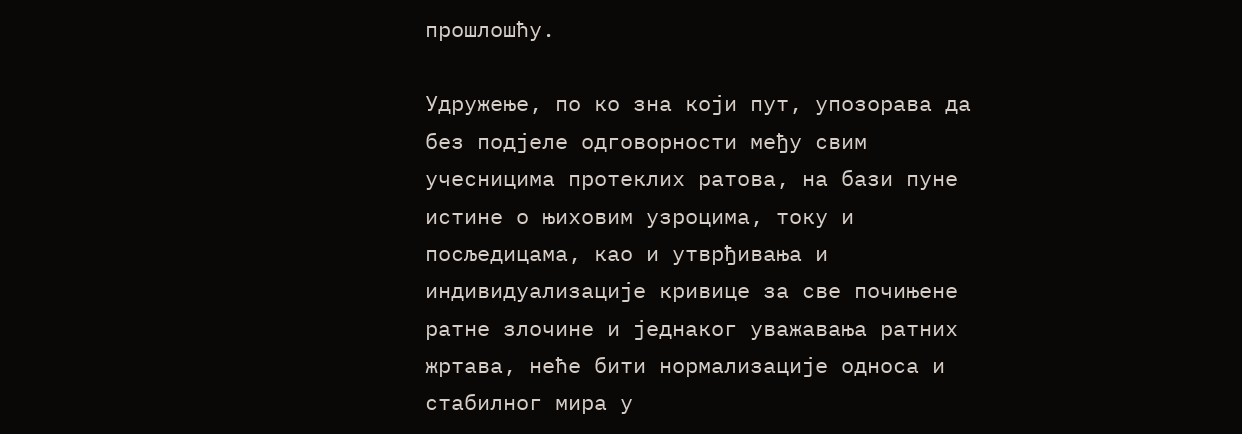прошлошћу.

Удружење, по ко зна који пут, упозорава да без подјеле одговорности међу свим учесницима протеклих ратова, на бази пуне истине о њиховим узроцима, току и посљедицама, као и утврђивања и индивидуализације кривице за све почињене ратне злочине и једнаког уважавања ратних жртава, неће бити нормализације односа и стабилног мира у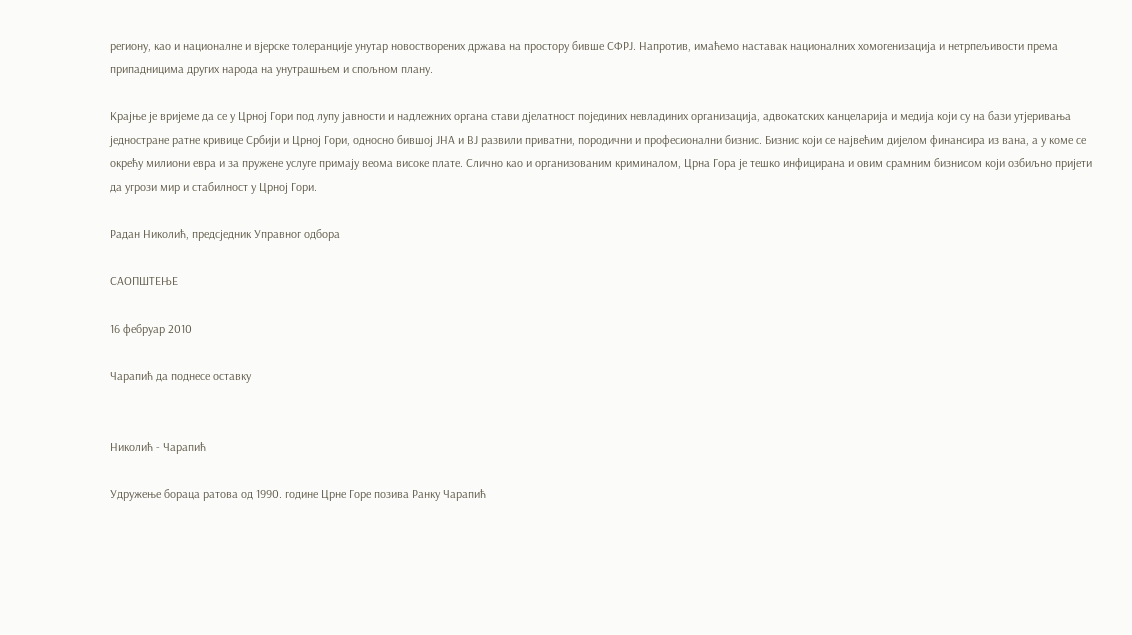региону, као и националне и вјерске толеранције унутар новостворених држава на простору бивше СФРЈ. Напротив, имаћемо наставак националних хомогенизација и нетрпељивости према припадницима других народа на унутрашњем и спољном плану.

Крајње је вријеме да се у Црној Гори под лупу јавности и надлежних органа стави дјелатност појединих невладиних организација, адвокатских канцеларија и медија који су на бази утјеривања једностране ратне кривице Србији и Црној Гори, односно бившој ЈНА и ВЈ развили приватни, породични и професионални бизнис. Бизнис који се највећим дијелом финансира из вана, а у коме се окрећу милиони евра и за пружене услуге примају веома високе плате. Слично као и организованим криминалом, Црна Гора је тешко инфицирана и овим срамним бизнисом који озбиљно пријети да угрози мир и стабилност у Црној Гори.

Радан Николић, предсједник Управног одбора

САОПШТЕЊЕ

16 фебруар 2010

Чарапић да поднесе оставку


Николић - Чарапић

Удружење бораца ратова од 1990. године Црне Горе позива Ранку Чарапић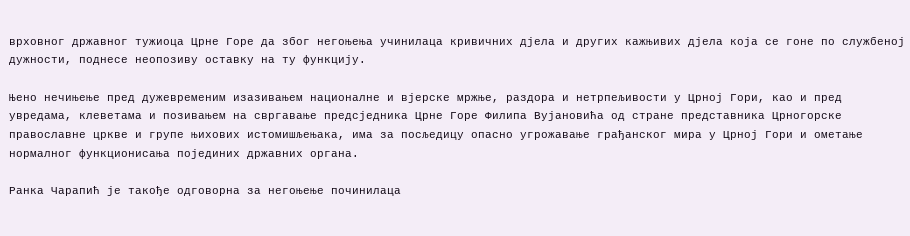врховног државног тужиоца Црне Горе да због негоњења учинилаца кривичних дјела и других кажњивих дјела која се гоне по службеној дужности, поднесе неопозиву оставку на ту функцију.

Њено нечињење пред дужевременим изазивањем националне и вјерске мржње, раздора и нетрпељивости у Црној Гори, као и пред увредама, клеветама и позивањем на свргавање предсједника Црне Горе Филипа Вујановића од стране представника Црногорске православне цркве и групе њихових истомишљењака, има за посљедицу опасно угрожавање грађанског мира у Црној Гори и ометање нормалног функционисања појединих државних органа.

Ранка Чарапић је такође одговорна за негоњење починилаца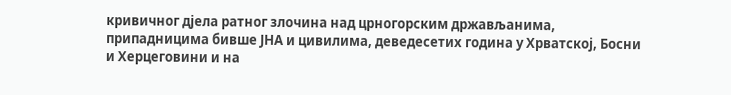кривичног дјела ратног злочина над црногорским држављанима, припадницима бивше ЈНА и цивилима, деведесетих година у Хрватској, Босни и Херцеговини и на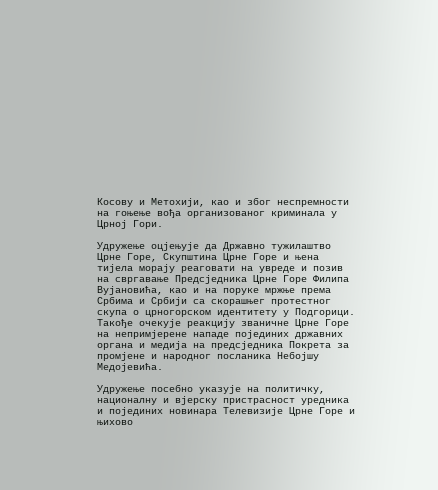Косову и Метохији, као и због неспремности на гоњење вођа организованог криминала у Црној Гори.

Удружење оцјењује да Државно тужилаштво Црне Горе, Скупштина Црне Горе и њена тијела морају реаговати на увреде и позив на свргавање Предсједника Црне Горе Филипа Вујановића, као и на поруке мржње према Србима и Србији са скорашњег протестног скупа о црногорском идентитету у Подгорици. Такође очекује реакцију званичне Црне Горе на непримјерене нападе појединих државних органа и медија на предсједника Покрета за промјене и народног посланика Небојшу Медојевића.

Удружење посебно указује на политичку, националну и вјерску пристрасност уредника и појединих новинара Телевизије Црне Горе и њихово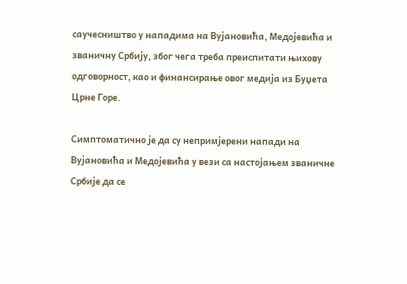саучесништво у нападима на Вујановића, Медојевића и званичну Србију, због чега треба преиспитати њихову одговорност, као и финансирање овог медија из Буџета Црне Горе.

Симптоматично је да су непримјерени напади на Вујановића и Медојевића у вези са настојањем званичне Србије да се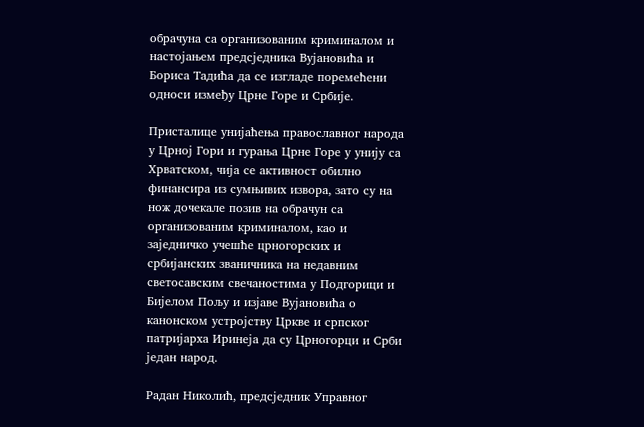обрачуна са организованим криминалом и настојањем предсједника Вујановића и Бориса Тадића да се изгладе поремећени односи између Црне Горе и Србије.

Присталице унијаћења православног народа у Црној Гори и гурања Црне Горе у унију са Хрватском, чија се активност обилно финансира из сумњивих извора, зато су на нож дочекале позив на обрачун са организованим криминалом, као и заједничко учешће црногорских и србијанских званичника на недавним светосавским свечаностима у Подгорици и Бијелом Пољу и изјаве Вујановића о канонском устројству Цркве и српског патријарха Иринеја да су Црногорци и Срби један народ.

Радан Николић, предсједник Управног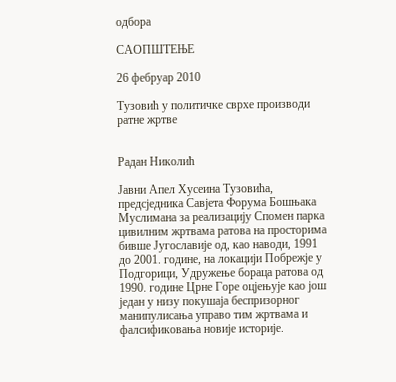одбора

САОПШТЕЊЕ

26 фебруар 2010

Тузовић у политичке сврхе производи ратне жртве


Радан Николић

Јавни Апел Хусеина Тузовића, предсједника Савјета Форума Бошњака Муслимана за реализацију Спомен парка цивилним жртвама ратова на просторима бивше Југославије од, као наводи, 1991 до 2001. године, на локацији Побрежје у Подгорици, Удружење бораца ратова од 1990. године Црне Горе оцјењује као још један у низу покушаја беспризорног манипулисања управо тим жртвама и фалсификовања новије историје.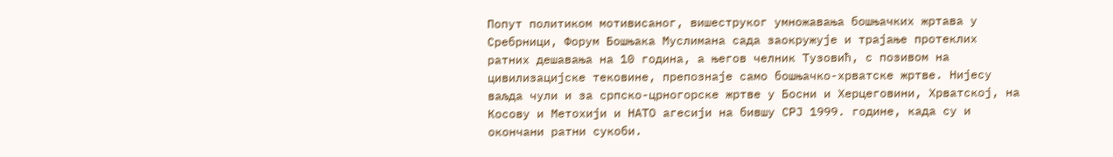Попут политиком мотивисаног, вишеструког умножавања бошњачких жртава у Сребрници, Форум Бошњака Муслимана сада заокружује и трајање протеклих ратних дешавања на 10 година, а његов челник Тузовић, с позивом на цивилизацијске тековине, препознаје само бошњачко-хрватске жртве. Нијесу ваљда чули и за српско-црногорске жртве у Босни и Херцеговини, Хрватској, на Косову и Метохији и НАТО агесији на бившу СРЈ 1999. године, када су и окончани ратни сукоби.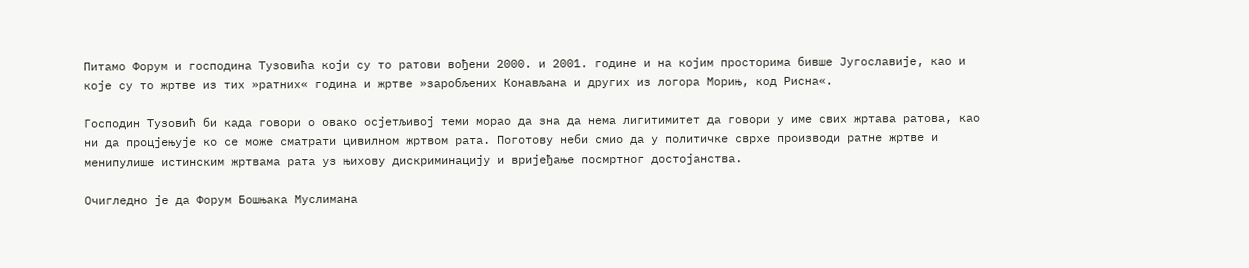Питамо Форум и господина Тузовића који су то ратови вођени 2000. и 2001. године и на којим просторима бивше Југославије, као и које су то жртве из тих »ратних« година и жртве »заробљених Конављана и других из логора Морињ, код Рисна«.

Господин Тузовић би када говори о овако осјетљивој теми морао да зна да нема лигитимитет да говори у име свих жртава ратова, као ни да процјењује ко се може сматрати цивилном жртвом рата. Поготову неби смио да у политичке сврхе производи ратне жртве и менипулише истинским жртвама рата уз њихову дискриминацију и вријеђање посмртног достојанства.

Очигледно је да Форум Бошњака Муслимана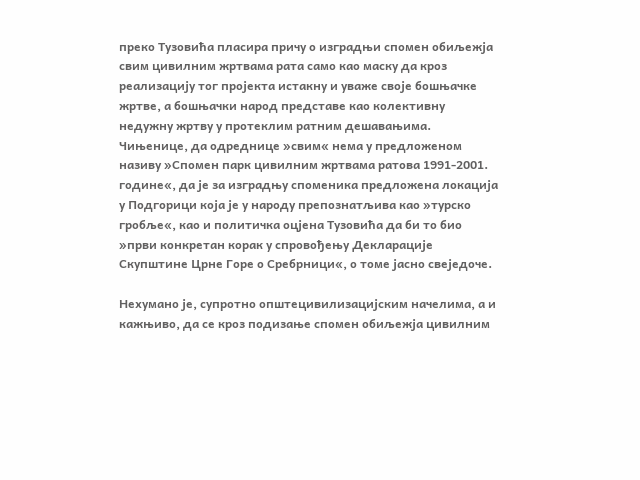преко Тузовића пласира причу о изградњи спомен обиљежја свим цивилним жртвама рата само као маску да кроз реализацију тог пројекта истакну и уваже своје бошњачке жртве, а бошњачки народ представе као колективну недужну жртву у протеклим ратним дешавањима. Чињенице, да одреднице »свим« нема у предложеном називу »Спомен парк цивилним жртвама ратова 1991-2001. године«, да је за изградњу споменика предложена локација у Подгорици која је у народу препознатљива као »турско гробље«, као и политичка оцјена Тузовића да би то био »први конкретан корак у спровођењу Декларације Скупштине Црне Горе о Сребрници«, о томе јасно свеједоче.

Нехумано је, супротно општецивилизацијским начелима, а и кажњиво, да се кроз подизање спомен обиљежја цивилним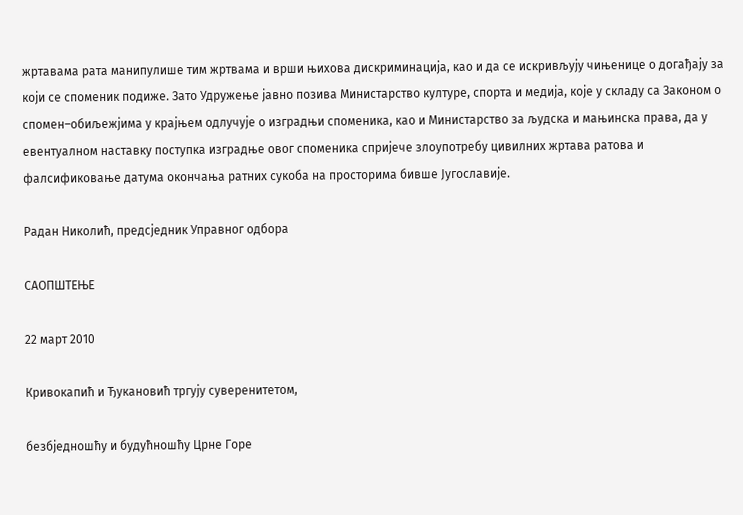жртавама рата манипулише тим жртвама и врши њихова дискриминација, као и да се искривљују чињенице о догађају за који се споменик подиже. Зато Удружење јавно позива Министарство културе, спорта и медија, које у складу са Законом о спомен–обиљежјима у крајњем одлучује о изградњи споменика, као и Министарство за људска и мањинска права, да у евентуалном наставку поступка изградње овог споменика спријече злоупотребу цивилних жртава ратова и фалсификовање датума окончања ратних сукоба на просторима бивше Југославије.

Радан Николић, предсједник Управног одбора

САОПШТЕЊЕ

22 март 2010

Кривокапић и Ђукановић тргују суверенитетом,

безбједношћу и будућношћу Црне Горе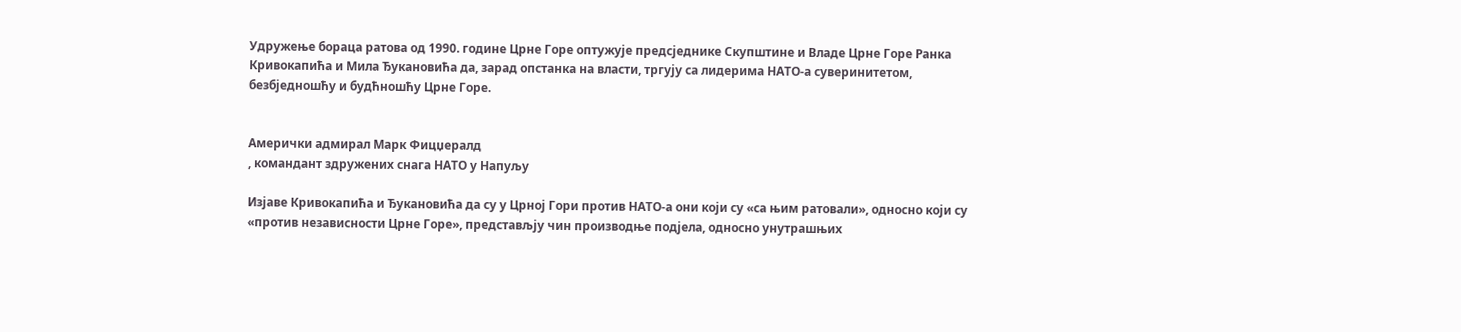Удружење бораца ратова од 1990. године Црне Горе оптужује предсједнике Скупштине и Владе Црне Горе Ранка Кривокапића и Мила Ђукановића да, зарад опстанка на власти, тргују са лидерима НАТО-а суверинитетом, безбједношћу и будћношћу Црне Горе.


Амерички адмирал Марк Фицџералд
, командант здружених снага НАТО у Напуљу

Изјаве Кривокапића и Ђукановића да су у Црној Гори против НАТО-а они који су «са њим ратовали», односно који су «против независности Црне Горе», представљју чин производње подјела, односно унутрашњих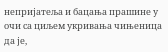непријатеља и бацања прашине у очи са циљем укривања чињеница да је,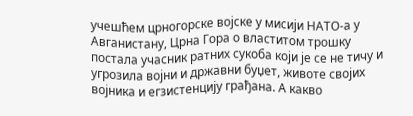учешћем црногорске војске у мисији НАТО-а у Авганистану, Црна Гора о властитом трошку постала учасник ратних сукоба који је се не тичу и угрозила војни и државни буџет, животе својих војника и егзистенцију грађана. А какво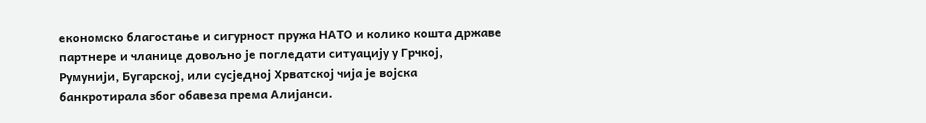економско благостање и сигурност пружа НАТО и колико кошта државе партнере и чланице довољно је погледати ситуацију у Грчкој, Румунији, Бугарској, или сусједној Хрватској чија је војска банкротирала због обавеза према Алијанси.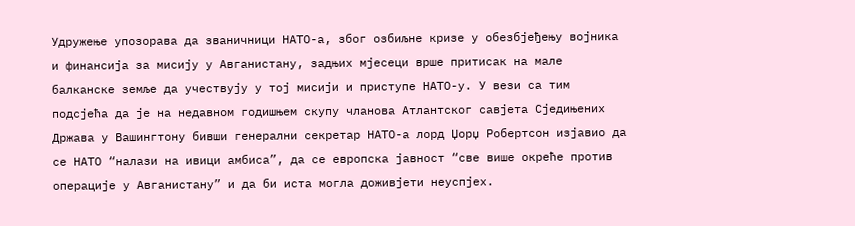Удружење упозорава да званичници НАТО-а, због озбиљне кризе у обезбјеђењу војника и финансија за мисију у Авганистану, задњих мјесеци врше притисак на мале балканске земље да учествују у тој мисији и приступе НАТО-у. У вези са тим подсјећа да је на недавном годишњем скупу чланова Атлантског савјета Сједињених Држава у Вашингтону бивши генерални секретар НАТО-а лорд Џорџ Робертсон изјавио да се НАТО “налази на ивици амбиса”, да се европска јавност “све више окреће против операције у Авганистану” и да би иста могла доживјети неуспјех.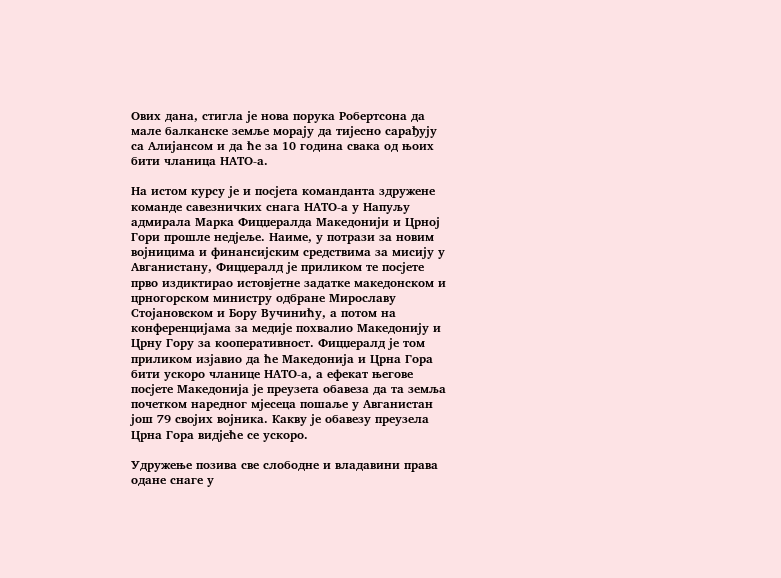Ових дана, стигла је нова порука Робертсона да мале балканске земље морају да тијесно сарађују са Алијансом и да ће за 10 година свака од њоих бити чланица НАТО-а.

На истом курсу је и посјета команданта здружене команде савезничких снага НАТО-а у Напуљу адмирала Марка Фицџералда Македонији и Црној Гори прошле недјеље. Наиме, у потрази за новим војницима и финансијским средствима за мисију у Авганистану, Фицџералд је приликом те посјете прво издиктирао истовјетне задатке македонском и црногорском министру одбране Мирославу Стојановском и Бору Вучинићу, а потом на конференцијама за медије похвалио Македонију и Црну Гору за кооперативност. Фицџералд је том приликом изјавио да ће Македонија и Црна Гора бити ускоро чланице НАТО-а, а ефекат његове посјете Македонија је преузета обавеза да та земља почетком наредног мјесеца пошаље у Авганистан још 79 својих војника. Какву је обавезу преузела Црна Гора видјеће се ускоро.

Удружење позива све слободне и владавини права одане снаге у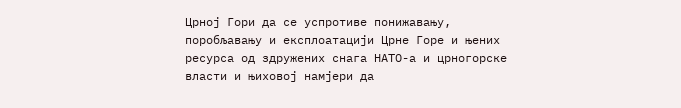Црној Гори да се успротиве понижавању, поробљавању и експлоатацији Црне Горе и њених ресурса од здружених снага НАТО-а и црногорске власти и њиховој намјери да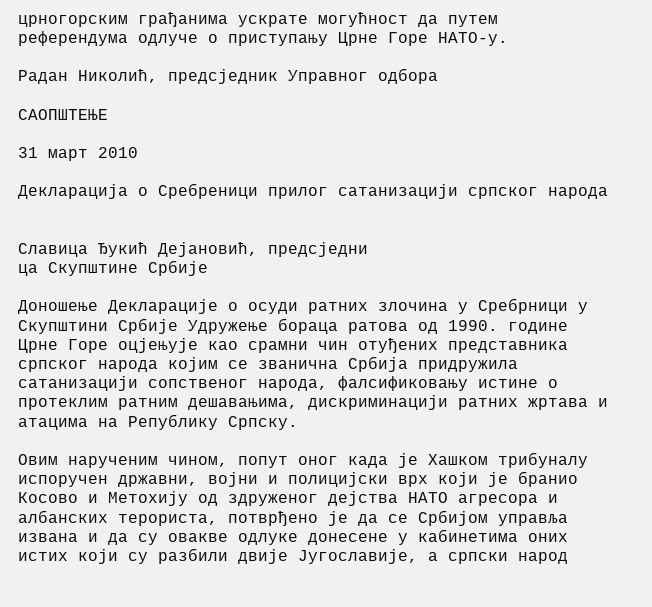црногорским грађанима ускрате могућност да путем референдума одлуче о приступању Црне Горе НАТО-у.

Радан Николић, предсједник Управног одбора

САОПШТЕЊЕ

31 март 2010

Декларација о Сребреници прилог сатанизацији српског народа


Славица Ђукић Дејановић, предсједни
ца Скупштине Србије

Доношење Декларације о осуди ратних злочина у Сребрници у Скупштини Србије Удружење бораца ратова од 1990. године Црне Горе оцјењује као срамни чин отуђених представника српског народа којим се званична Србија придружила сатанизацији сопственог народа, фалсификовању истине о протеклим ратним дешавањима, дискриминацији ратних жртава и атацима на Републику Српску.

Овим нарученим чином, попут оног када је Хашком трибуналу испоручен државни, војни и полицијски врх који је бранио Косово и Метохију од здруженог дејства НАТО агресора и албанских терориста, потврђено је да се Србијом управља извана и да су овакве одлуке донесене у кабинетима оних истих који су разбили двије Југославије, а српски народ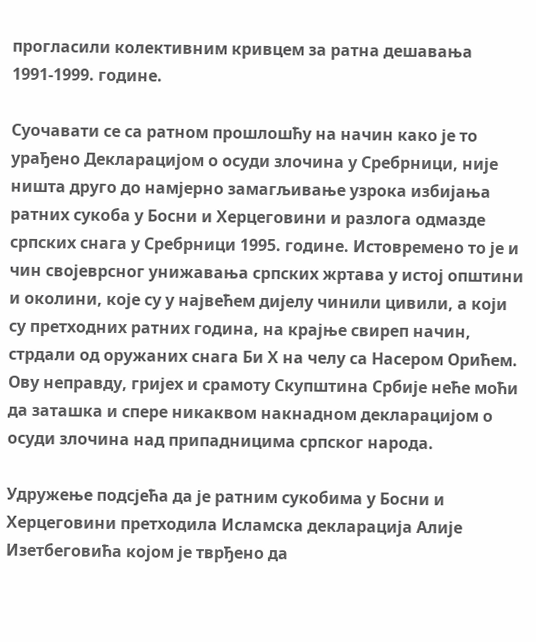прогласили колективним кривцем за ратна дешавања 1991-1999. године.

Суочавати се са ратном прошлошћу на начин како је то урађено Декларацијом о осуди злочина у Сребрници, није ништа друго до намјерно замагљивање узрока избијања ратних сукоба у Босни и Херцеговини и разлога одмазде српских снага у Сребрници 1995. године. Истовремено то је и чин својеврсног унижавања српских жртава у истој општини и околини, које су у највећем дијелу чинили цивили, а који су претходних ратних година, на крајње свиреп начин, стрдали од оружаних снага Би Х на челу са Насером Орићем. Ову неправду, гријех и срамоту Скупштина Србије неће моћи да заташка и спере никаквом накнадном декларацијом о осуди злочина над припадницима српског народа.

Удружење подсјећа да је ратним сукобима у Босни и Херцеговини претходила Исламска декларација Алије Изетбеговића којом је тврђено да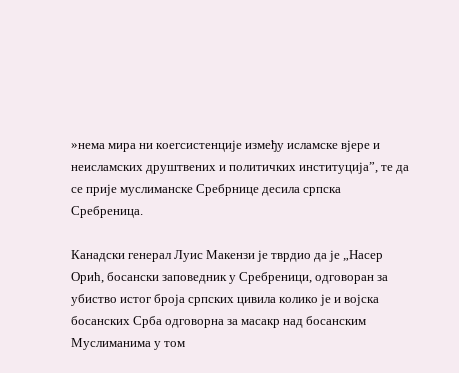»нема мира ни коегсистенције између исламске вјере и неисламских друштвених и политичких институција”, те да се прије муслиманске Сребрнице десила српска Сребреница.

Канадски генерал Луис Макензи је тврдио да је „Насер Орић, босански заповедник у Сребреници, одговоран за убиство истог броја српских цивила колико је и војска босанских Срба одговорна за масакр над босанским Муслиманима у том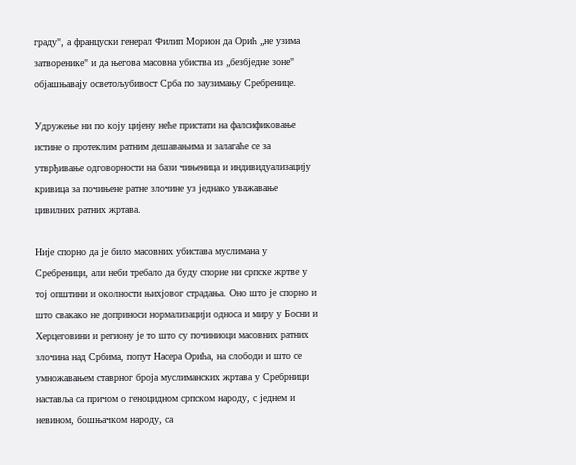граду", а француски генерал Филип Морион да Орић „не узима затворенике" и да његова масовна убиства из „безбједне зоне" објашњавају осветољубивост Срба по заузимању Сребренице.

Удружење ни по коју цијену неће пристати на фалсификовање истине о протеклим ратним дешавањима и залагаће се за утврђивање одговорности на бази чињеница и индивидуализацију кривица за почињене ратне злочине уз једнако уважавање цивилних ратних жртава.

Није спорно да је било масовних убистава муслимана у Сребреници, али неби требало да буду спорне ни српске жртве у тој општини и околности њихјовог страдања. Оно што је спорно и што свакако не доприноси нормализацији односа и миру у Босни и Херцеговини и региону је то што су починиоци масовних ратних злочина над Србима, попут Насера Орића, на слободи и што се умножавањем ставрног броја муслиманских жртава у Сребрници наставља са причом о геноцидном српском народу, с једнем и невином, бошњачком народу, са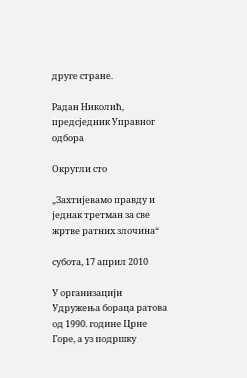друге стране.

Радан Николић, предсједник Управног одбора

Округли сто

„Захтијевамо правду и једнак третман за све жртве ратних злочина“

субота, 17 април 2010

У организацији Удружења бораца ратова од 1990. године Црне Горе, а уз подршку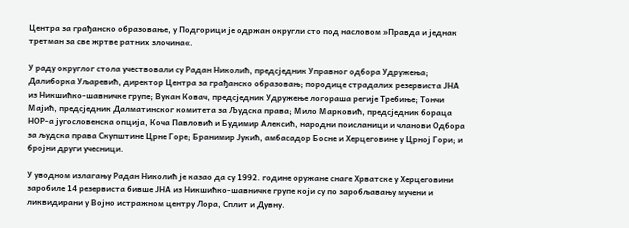Центра за грађанско образовање, у Подгорици је одржан округли сто под насловом »Правда и једнак третман за све жртве ратних злочина«.

У раду округлог стола учествовали су Радан Николић, предсједник Управног одбора Удружења; Далиборка Уљаревић, директор Центра за грађанско образовањ; породице страдалих резервиста ЈНА из Никшићко-шавничке групе; Вукан Ковач, предсједник Удружење логораша регије Требиње; Тончи Мајић, предсједник Далматинског комитета за Људска права; Мило Марковић, предсједник бораца НОР-а југословенска опција, Коча Павловић и Будимир Алексић, народни поисланици и чланови Одбора за људска права Скупштине Црне Горе; Бранимир Јукић, амбасадор Босне и Херцеговине у Црној Гори; и бројни други учесници.

У уводном излагању Радан Николић је казао да су 1992. године оружане снаге Хрватске у Херцеговини заробиле 14 резервиста бивше ЈНА из Никшићко-шавничке групе који су по заробљавању мучени и ликвидирани у Војно истражном центру Лора, Сплит и Дувну.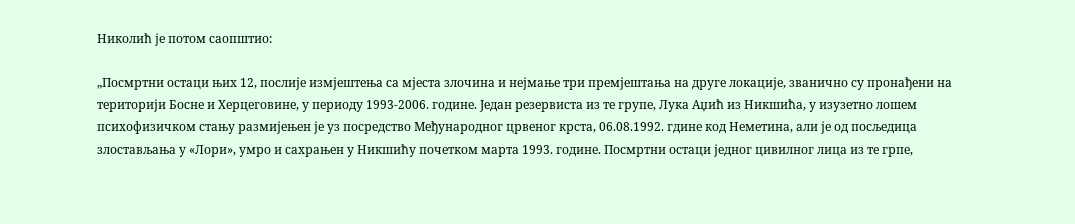Николић је потом саопштио:

„Посмртни остаци њих 12, послије измјештења са мјеста злочина и нејмање три премјештања на друге локације, званично су пронађени на територији Босне и Херцеговине, у периоду 1993-2006. године. Један резервиста из те групе, Лука Аџић из Никшића, у изузетно лошем психофизичком стању размијењен је уз посредство Међународног црвеног крста, 06.08.1992. гдине код Неметина, али је од посљедица злостављања у «Лори», умро и сахрањен у Никшићу почетком марта 1993. године. Посмртни остаци једног цивилног лица из те грпе,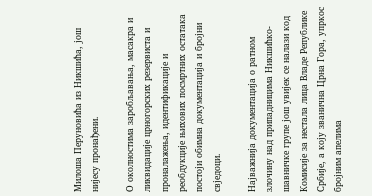Милоша Перуновића из Никшића, још нијесу пронађени.

О околностима заробљавања, масакра и ликвидације црногорских резервиста и проналажења, идентификације и реобдукције њихових посмртних остатака постоји обимна документација и бројни свједоци.

Најважнија документација о ратном злочину над припадницима Никшићко-шавничке групе још увијек се налази код Комисије за нестала лица Владе Републике Србије, а коју званична Црна Гора, упркос бројним апелима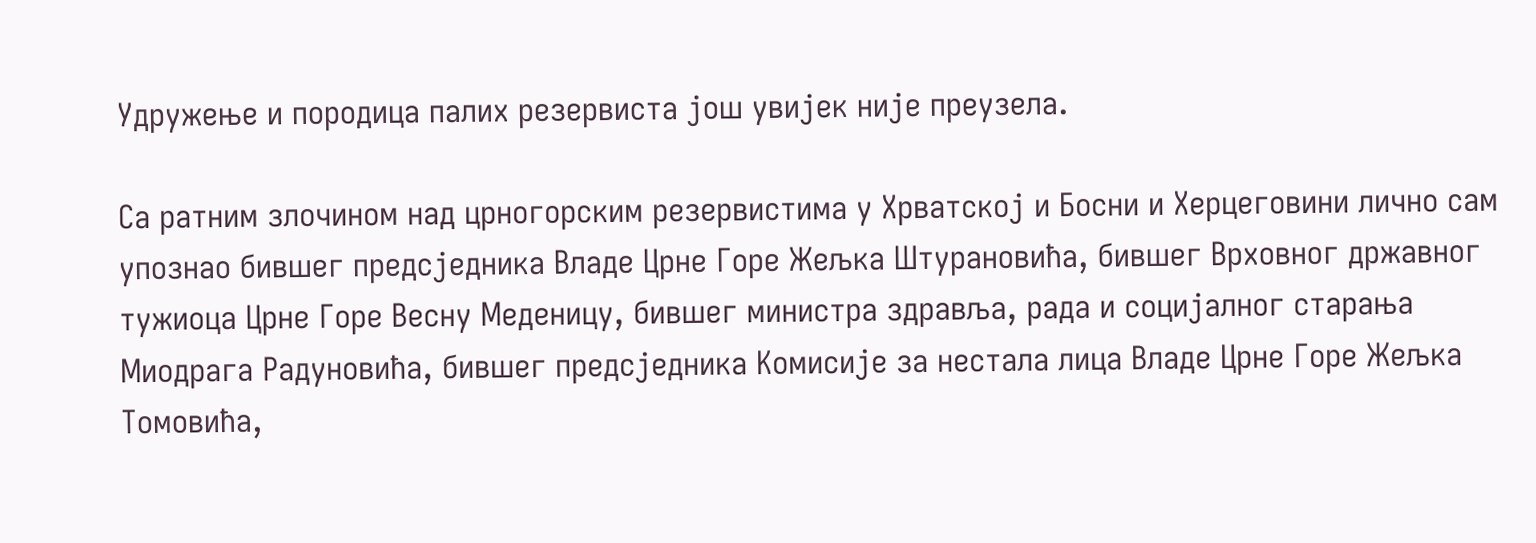Удружење и породица палих резервиста још увијек није преузела.

Са ратним злочином над црногорским резервистима у Хрватској и Босни и Херцеговини лично сам упознао бившег предсједника Владе Црне Горе Жељка Штурановића, бившег Врховног државног тужиоца Црне Горе Весну Меденицу, бившег министра здравља, рада и социјалног старања Миодрага Радуновића, бившег предсједника Комисије за нестала лица Владе Црне Горе Жељка Томовића,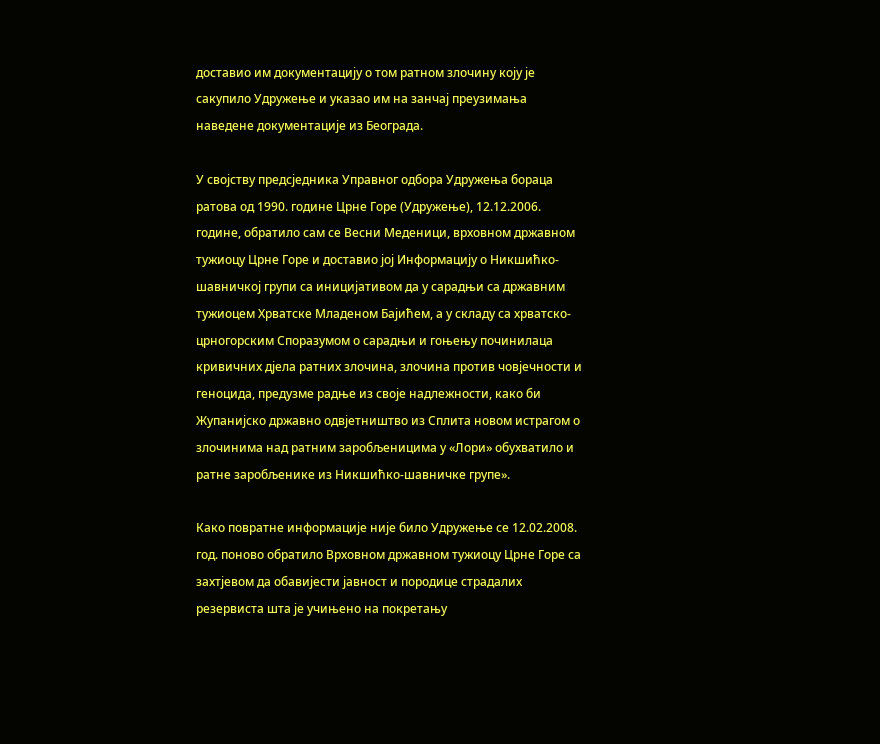доставио им документацију о том ратном злочину коју је сакупило Удружење и указао им на занчај преузимања наведене документације из Београда.

У својству предсједника Управног одбора Удружења бораца ратова од 1990. године Црне Горе (Удружење), 12.12.2006. године, обратило сам се Весни Меденици, врховном државном тужиоцу Црне Горе и доставио јој Информацију о Никшићко-шавничкој групи са иницијативом да у сарадњи са државним тужиоцем Хрватске Младеном Бајићем, а у складу са хрватско-црногорским Споразумом о сарадњи и гоњењу починилаца кривичних дјела ратних злочина, злочина против човјечности и геноцида, предузме радње из своје надлежности, како би Жупанијско државно одвјетништво из Сплита новом истрагом о злочинима над ратним заробљеницима у «Лори» обухватило и ратне заробљенике из Никшићко-шавничке групе».

Како повратне информације није било Удружење се 12.02.2008. год. поново обратило Врховном државном тужиоцу Црне Горе са захтјевом да обавијести јавност и породице страдалих резервиста шта је учињено на покретању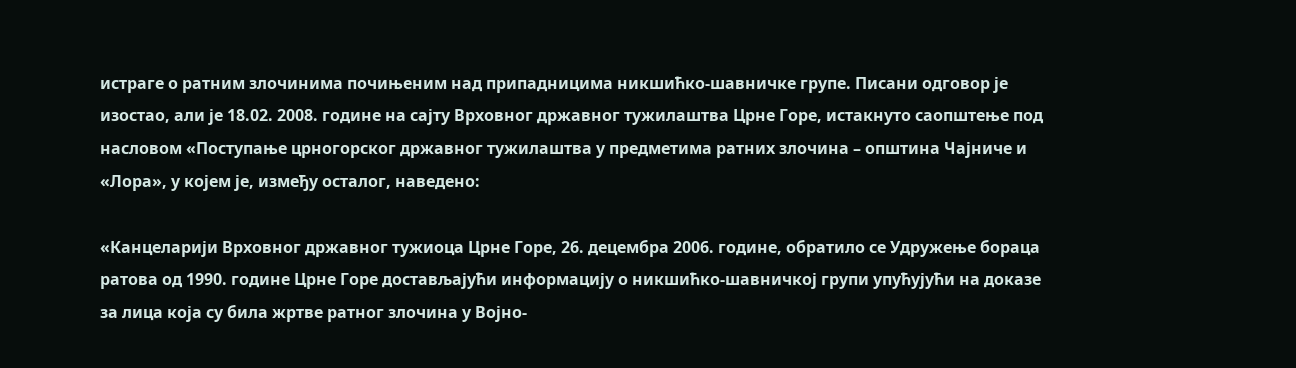истраге о ратним злочинима почињеним над припадницима никшићко-шавничке групе. Писани одговор је изостао, али је 18.02. 2008. године на сајту Врховног државног тужилаштва Црне Горе, истакнуто саопштење под насловом «Поступање црногорског државног тужилаштва у предметима ратних злочина – општина Чајниче и «Лора», у којем је, између осталог, наведено:

«Канцеларији Врховног државног тужиоца Црне Горе, 26. децембра 2006. године, обратило се Удружење бораца ратова од 1990. године Црне Горе достављајући информацију о никшићко-шавничкој групи упућујући на доказе за лица која су била жртве ратног злочина у Војно-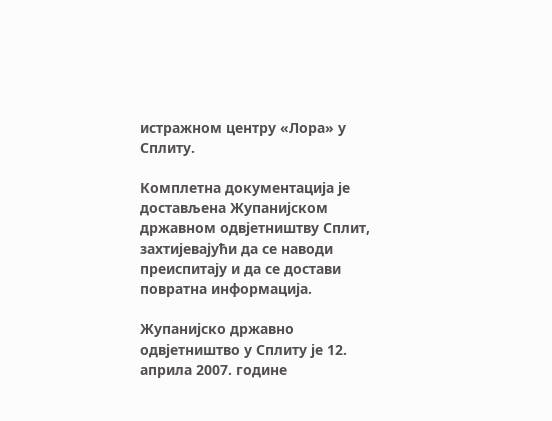истражном центру «Лора» у Сплиту.

Комплетна документација је достављена Жупанијском државном одвјетништву Сплит, захтијевајући да се наводи преиспитају и да се достави повратна информација.

Жупанијско државно одвјетништво у Сплиту је 12. априла 2007. године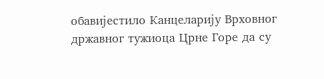обавијестило Канцеларију Врховног државног тужиоца Црне Горе да су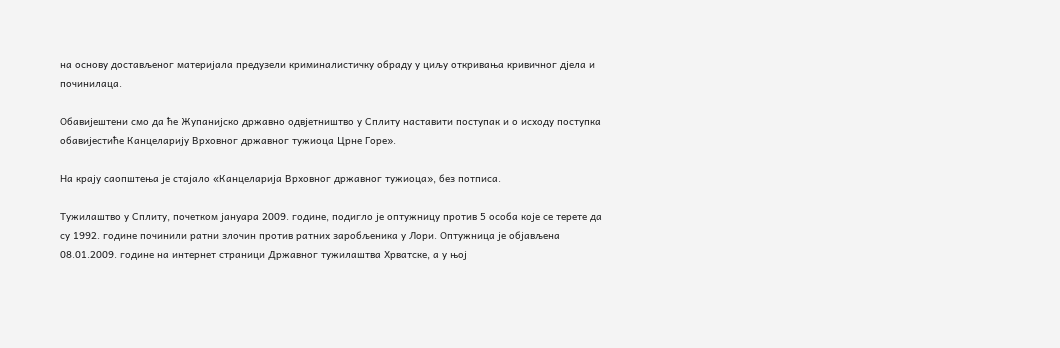на основу достављеног материјала предузели криминалистичку обраду у циљу откривања кривичног дјела и починилаца.

Обавијештени смо да ће Жупанијско државно одвјетништво у Сплиту наставити поступак и о исходу поступка обавијестиће Канцеларију Врховног државног тужиоца Црне Горе».

На крају саопштења је стајало «Канцеларија Врховног државног тужиоца», без потписа.

Тужилаштво у Сплиту, почетком јануара 2009. године, подигло је оптужницу против 5 особа које се терете да су 1992. године починили ратни злочин против ратних заробљеника у Лори. Оптужница је објављена 08.01.2009. године на интернет страници Државног тужилаштва Хрватске, а у њој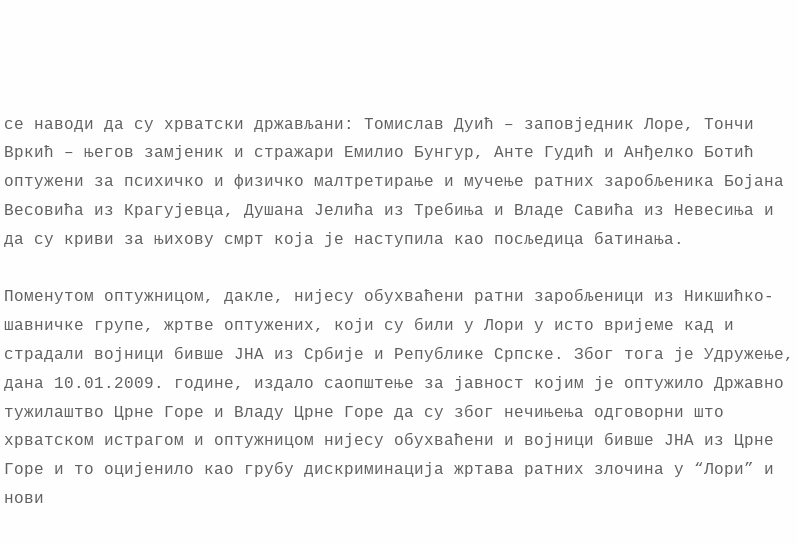се наводи да су хрватски држављани: Томислав Дуић – заповједник Лоре, Тончи Вркић – његов замјеник и стражари Емилио Бунгур, Анте Гудић и Анђелко Ботић оптужени за психичко и физичко малтретирање и мучење ратних заробљеника Бојана Весовића из Крагујевца, Душана Јелића из Требиња и Владе Савића из Невесиња и да су криви за њихову смрт која је наступила као посљедица батинања.

Поменутом оптужницом, дакле, нијесу обухваћени ратни заробљеници из Никшићко-шавничке групе, жртве оптужених, који су били у Лори у исто вријеме кад и страдали војници бивше ЈНА из Србије и Републике Српске. Због тога је Удружење, дана 10.01.2009. године, издало саопштење за јавност којим је оптужило Државно тужилаштво Црне Горе и Владу Црне Горе да су због нечињења одговорни што хрватском истрагом и оптужницом нијесу обухваћени и војници бивше ЈНА из Црне Горе и то оцијенило као грубу дискриминација жртава ратних злочина у “Лори” и нови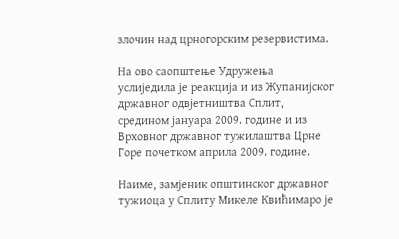злочин над црногорским резервистима.

На ово саопштење Удружења услиједила је реакција и из Жупанијског државног одвјетништва Сплит, средином јануара 2009. године и из Врховног државног тужилаштва Црне Горе почетком априла 2009. године.

Наиме, замјеник општинског државног тужиоца у Сплиту Микеле Квићимаро је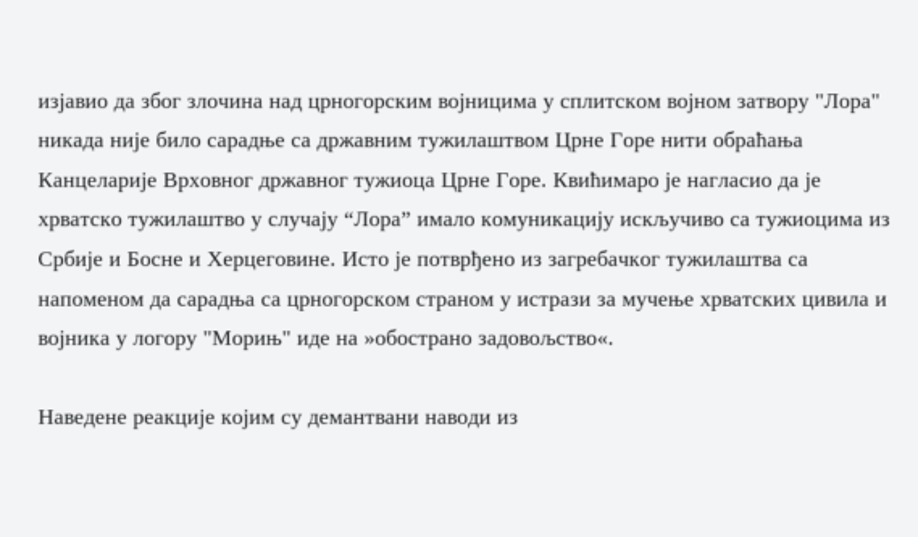изјавио да због злочина над црногорским војницима у сплитском војном затвору "Лора" никада није било сарадње са државним тужилаштвом Црне Горе нити обраћања Канцеларије Врховног државног тужиоца Црне Горе. Квићимаро је нагласио да је хрватско тужилаштво у случају “Лора” имало комуникацију искључиво са тужиоцима из Србије и Босне и Херцеговине. Исто је потврђено из загребачког тужилаштва са напоменом да сарадња са црногорском страном у истрази за мучење хрватских цивила и војника у логору "Морињ" иде на »обострано задовољство«.

Наведене реакције којим су демантвани наводи из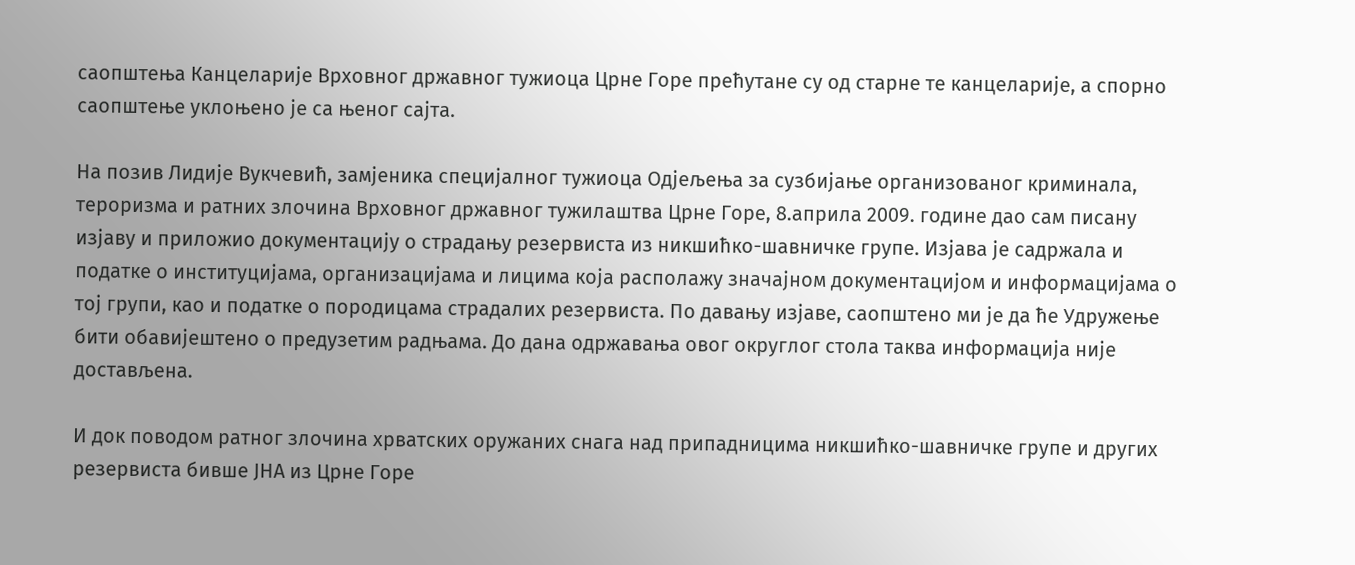саопштења Канцеларије Врховног државног тужиоца Црне Горе прећутане су од старне те канцеларије, а спорно саопштење уклоњено је са њеног сајта.

На позив Лидије Вукчевић, замјеника специјалног тужиоца Одјељења за сузбијање организованог криминала, тероризма и ратних злочина Врховног државног тужилаштва Црне Горе, 8.априла 2009. године дао сам писану изјаву и приложио документацију о страдању резервиста из никшићко-шавничке групе. Изјава је садржала и податке о институцијама, организацијама и лицима која располажу значајном документацијом и информацијама о тој групи, као и податке о породицама страдалих резервиста. По давању изјаве, саопштено ми је да ће Удружење бити обавијештено о предузетим радњама. До дана одржавања овог округлог стола таква информација није достављена.

И док поводом ратног злочина хрватских оружаних снага над припадницима никшићко-шавничке групе и других резервиста бивше ЈНА из Црне Горе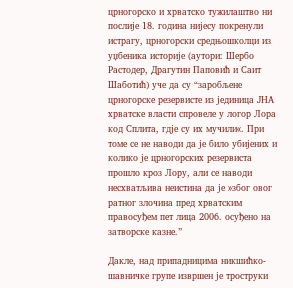црногорско и хрватско тужилаштво ни послије 18. година нијесу покренули истрагу, црногорски средњошколци из уџбеника историје (аутори: Шербо Растодер, Драгутин Паповић и Саит Шаботић) уче да су “заробљене црногорске резервисте из јединица ЈНА хрватске власти спровеле у логор Лора код Сплита, гдје су их мучили«. При томе се не наводи да је било убијених и колико је црногорских резервиста прошло кроз Лору, али се наводи несхватљива неистина да је »због овог ратног злочина пред хрватским правосуђем пет лица 2006. осуђено на затворске казне.”

Дакле, над припадницима никшићко-шавничке групе извршен је троструки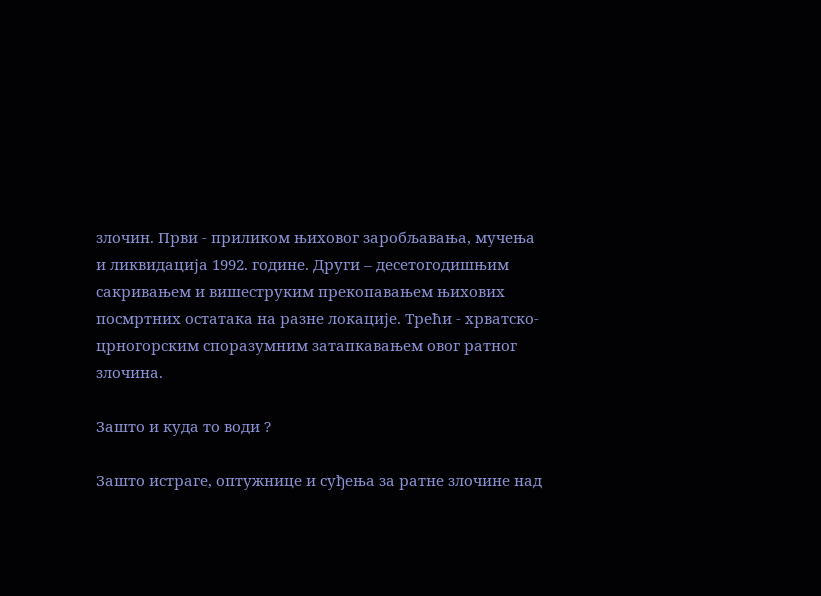злочин. Први - приликом њиховог заробљавања, мучења и ликвидација 1992. године. Други – десетогодишњим сакривањем и вишеструким прекопавањем њихових посмртних остатака на разне локације. Трећи - хрватско-црногорским споразумним затапкавањем овог ратног злочина.

Зашто и куда то води ?

Зашто истраге, оптужнице и суђења за ратне злочине над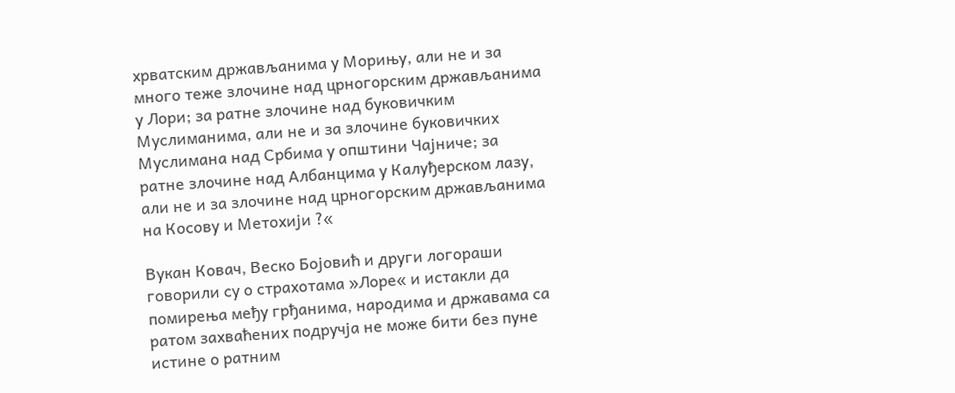хрватским држављанима у Морињу, али не и за много теже злочине над црногорским држављанима у Лори; за ратне злочине над буковичким Муслиманима, али не и за злочине буковичких Муслимана над Србима у општини Чајниче; за ратне злочине над Албанцима у Калуђерском лазу, али не и за злочине над црногорским држављанима на Косову и Метохији ?«

Вукан Ковач, Веско Бојовић и други логораши говорили су о страхотама »Лоре« и истакли да помирења међу грђанима, народима и државама са ратом захваћених подручја не може бити без пуне истине о ратним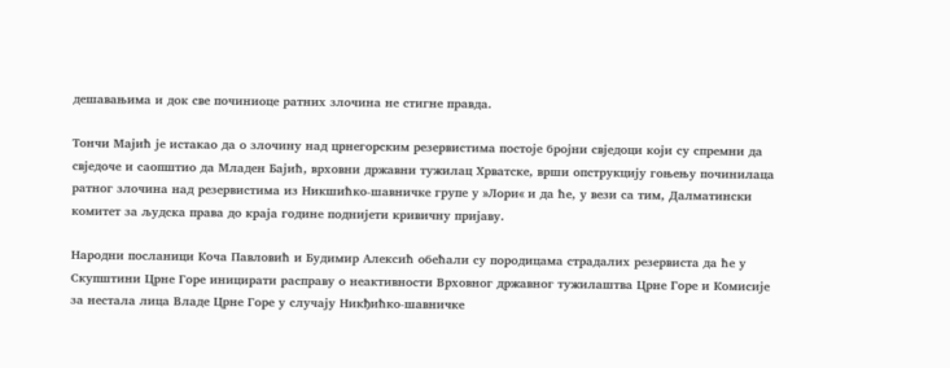дешавањима и док све починиоце ратних злочина не стигне правда.

Тончи Мајић је истакао да о злочину над црнегорским резервистима постоје бројни свједоци који су спремни да свједоче и саопштио да Младен Бајић, врховни државни тужилац Хрватске, врши опструкцију гоњењу починилаца ратног злочина над резервистима из Никшићко-шавничке групе у »Лори« и да ће, у вези са тим, Далматински комитет за људска права до краја године поднијети кривичну пријаву.

Народни посланици Коча Павловић и Будимир Алексић обећали су породицама страдалих резервиста да ће у Скупштини Црне Горе иницирати расправу о неактивности Врховног државног тужилаштва Црне Горе и Комисије за нестала лица Владе Црне Горе у случају Никђићко-шавничке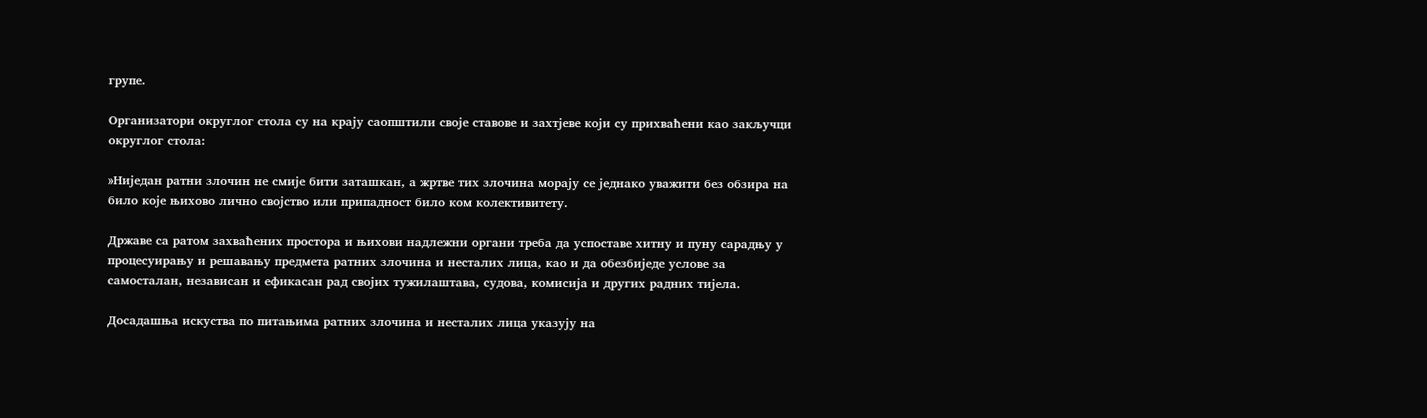групе.

Организатори округлог стола су на крају саопштили своје ставове и захтјеве који су прихваћени као закључци округлог стола:

»Ниједан ратни злочин не смије бити заташкан, а жртве тих злочина морају се једнако уважити без обзира на било које њихово лично својство или припадност било ком колективитету.

Државе са ратом захваћених простора и њихови надлежни органи треба да успоставе хитну и пуну сарадњу у процесуирању и решавању предмета ратних злочина и несталих лица, као и да обезбиједе услове за самосталан, независан и ефикасан рад својих тужилаштава, судова, комисија и других радних тијела.

Досадашња искуства по питањима ратних злочина и несталих лица указују на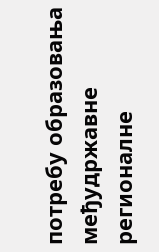потребу образовања међудржавне регионалне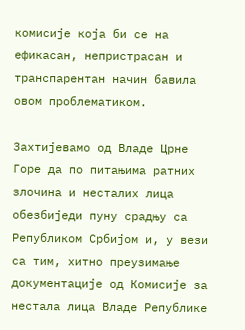комисије која би се на ефикасан, непристрасан и транспарентан начин бавила овом проблематиком.

Захтијевамо од Владе Црне Горе да по питањима ратних злочина и несталих лица обезбиједи пуну срадњу са Републиком Србијом и, у вези са тим, хитно преузимање документације од Комисије за нестала лица Владе Републике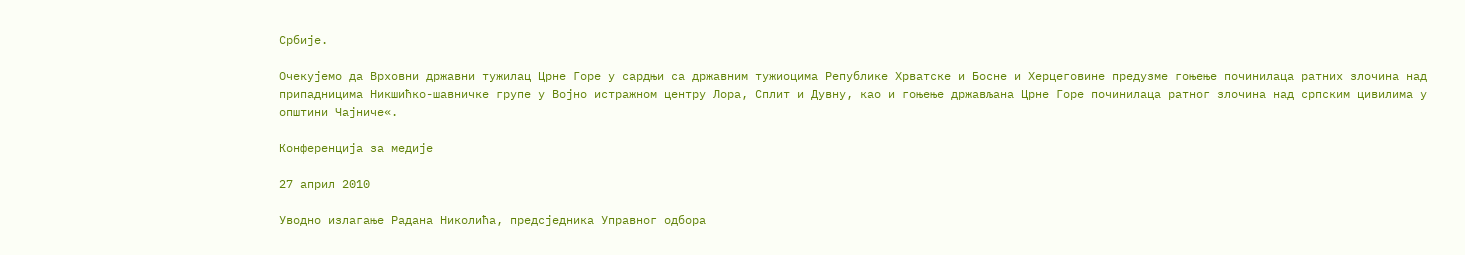Србије.

Очекујемо да Врховни државни тужилац Црне Горе у сардњи са државним тужиоцима Републике Хрватске и Босне и Херцеговине предузме гоњење починилаца ратних злочина над припадницима Никшићко-шавничке групе у Војно истражном центру Лора, Сплит и Дувну, као и гоњење држављана Црне Горе починилаца ратног злочина над српским цивилима у општини Чајниче«.

Конференција за медије

27 април 2010

Уводно излагање Радана Николића, предсједника Управног одбора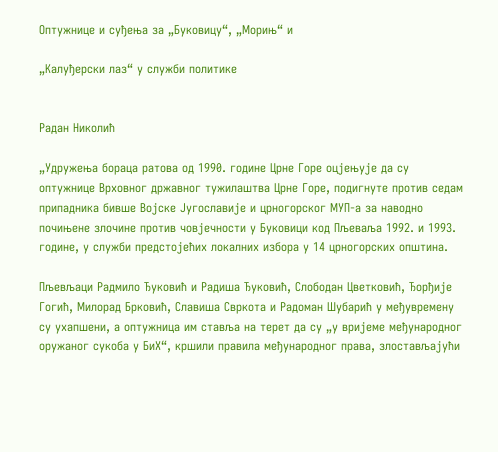Оптужнице и суђења за „Буковицу“, „Морињ“ и

„Калуђерски лаз“ у служби политике


Радан Николић

„Удружења бораца ратова од 1990. године Црне Горе оцјењује да су оптужнице Врховног државног тужилаштва Црне Горе, подигнуте против седам припадника бивше Војске Југославије и црногорског МУП-а за наводно почињене злочине против човјечности у Буковици код Пљеваља 1992. и 1993. године, у служби предстојећих локалних избора у 14 црногорских општина.

Пљевљаци Радмило Ђуковић и Радиша Ђуковић, Слободан Цветковић, Ђорђије Гогић, Милорад Брковић, Славиша Свркота и Радоман Шубарић у међувремену су ухапшени, а оптужница им ставља на терет да су „у вријеме међународног оружаног сукоба у БиХ“, кршили правила међународног права, злостављајући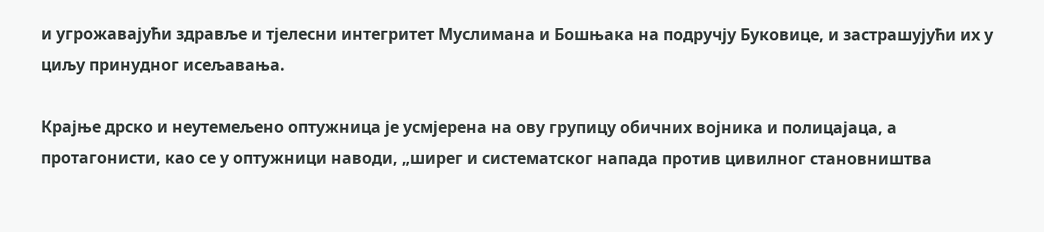и угрожавајући здравље и тјелесни интегритет Муслимана и Бошњака на подручју Буковице, и застрашујући их у циљу принудног исељавања.

Крајње дрско и неутемељено оптужница је усмјерена на ову групицу обичних војника и полицајаца, а протагонисти, као се у оптужници наводи, „ширег и систематског напада против цивилног становништва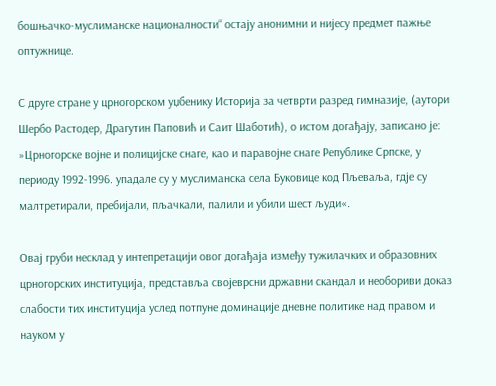бошњачко-муслиманске националности“ остају анонимни и нијесу предмет пажње оптужнице.

С друге стране у црногорском уџбенику Историја за четврти разред гимназије, (аутори Шербо Растодер, Драгутин Паповић и Саит Шаботић), о истом догађају, записано је: »Црногорске војне и полицијске снаге, као и паравојне снаге Републике Српске, у периоду 1992-1996. упадале су у муслиманска села Буковице код Пљеваља, гдје су малтретирали, пребијали, пљачкали, палили и убили шест људи«.

Овај груби несклад у интепретацији овог догађаја између тужилачких и образовних црногорских институција, представља својеврсни државни скандал и необориви доказ слабости тих институција услед потпуне доминације дневне политике над правом и науком у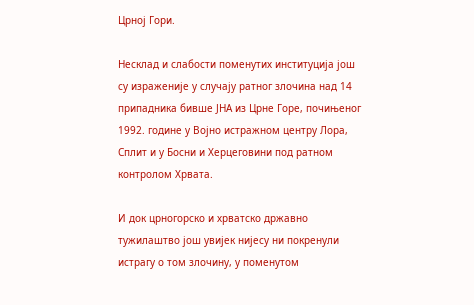Црној Гори.

Несклад и слабости поменутих институција још су израженије у случају ратног злочина над 14 припадника бивше ЈНА из Црне Горе, почињеног 1992. године у Војно истражном центру Лора, Сплит и у Босни и Херцеговини под ратном контролом Хрвата.

И док црногорско и хрватско државно тужилаштво још увијек нијесу ни покренули истрагу о том злочину, у поменутом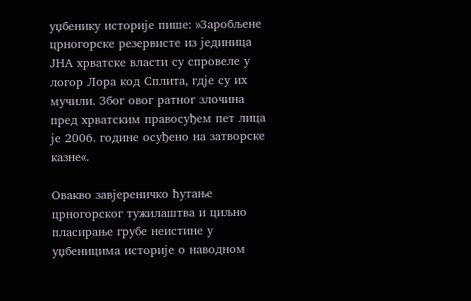уџбенику историје пише: »Заробљене црногорске резервисте из јединица ЈНА хрватске власти су спровеле у логор Лора код Сплита, гдје су их мучили. Због овог ратног злочина пред хрватским правосуђем пет лица је 2006. године осуђено на затворске казне«.

Овакво завјереничко ћутање црногорског тужилаштва и циљно пласирање грубе неистине у уџбеницима историје о наводном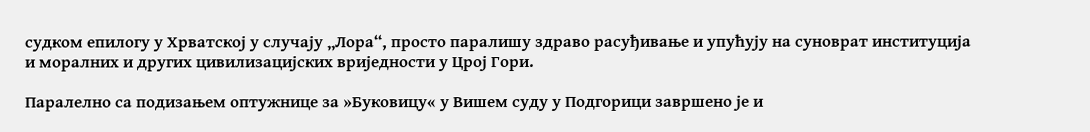судком епилогу у Хрватској у случају „Лора“, просто паралишу здраво расуђивање и упућују на суноврат институција и моралних и других цивилизацијских вриједности у Црој Гори.

Паралелно са подизањем оптужнице за »Буковицу« у Вишем суду у Подгорици завршено је и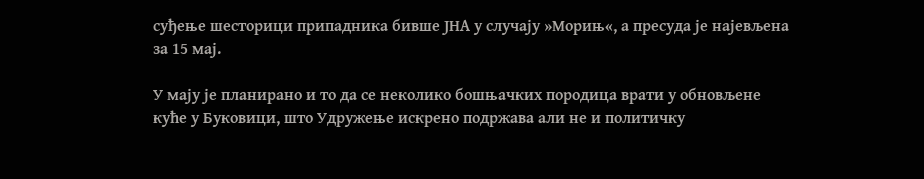суђење шесторици припадника бивше ЈНА у случају »Морињ«, а пресуда је најевљена за 15 мај.

У мају је планирано и то да се неколико бошњачких породица врати у обновљене куће у Буковици, што Удружење искрено подржава али не и политичку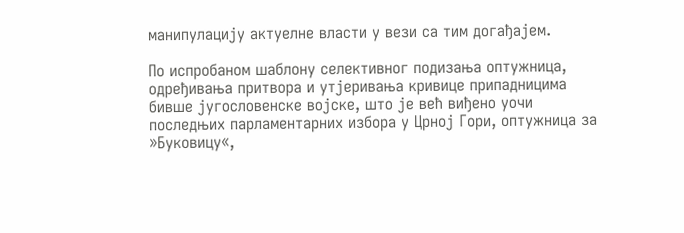манипулацију актуелне власти у вези са тим догађајем.

По испробаном шаблону селективног подизања оптужница, одређивања притвора и утјеривања кривице припадницима бивше југословенске војске, што је већ виђено уочи последњих парламентарних избора у Црној Гори, оптужница за »Буковицу«,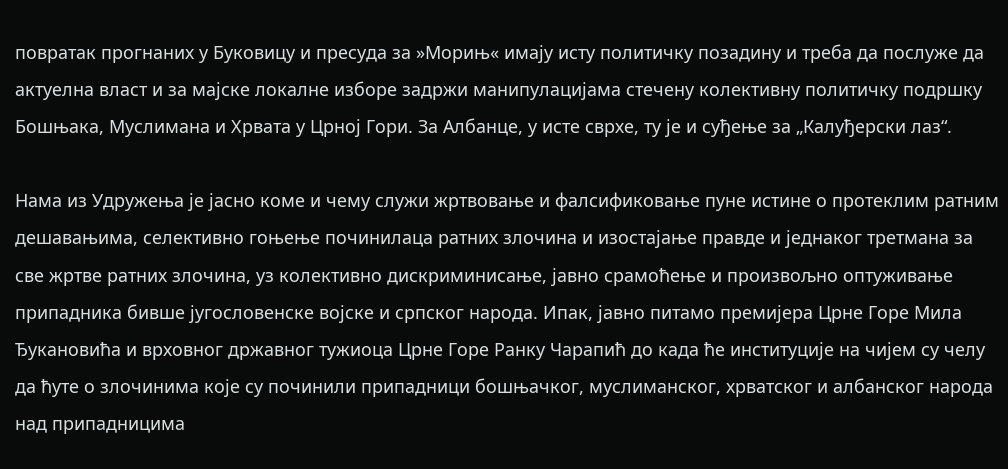повратак прогнаних у Буковицу и пресуда за »Морињ« имају исту политичку позадину и треба да послуже да актуелна власт и за мајске локалне изборе задржи манипулацијама стечену колективну политичку подршку Бошњака, Муслимана и Хрвата у Црној Гори. За Албанце, у исте сврхе, ту је и суђење за „Калуђерски лаз“.

Нама из Удружења је јасно коме и чему служи жртвовање и фалсификовање пуне истине о протеклим ратним дешавањима, селективно гоњење починилаца ратних злочина и изостајање правде и једнаког третмана за све жртве ратних злочина, уз колективно дискриминисање, јавно срамоћење и произвољно оптуживање припадника бивше југословенске војске и српског народа. Ипак, јавно питамо премијера Црне Горе Мила Ђукановића и врховног државног тужиоца Црне Горе Ранку Чарапић до када ће институције на чијем су челу да ћуте о злочинима које су починили припадници бошњачког, муслиманског, хрватског и албанског народа над припадницима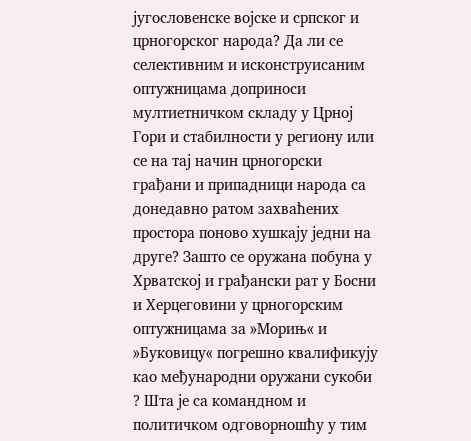југословенске војске и српског и црногорског народа? Да ли се селективним и исконструисаним оптужницама доприноси мултиетничком складу у Црној Гори и стабилности у региону или се на тај начин црногорски грађани и припадници народа са донедавно ратом захваћених простора поново хушкају једни на друге? Зашто се оружана побуна у Хрватској и грађански рат у Босни и Херцеговини у црногорским оптужницама за »Морињ« и »Буковицу« погрешно квалификују као међународни оружани сукоби ? Шта је са командном и политичком одговорношћу у тим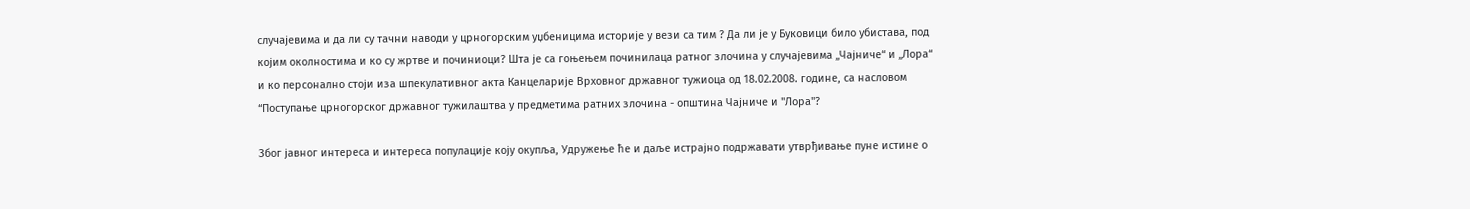случајевима и да ли су тачни наводи у црногорским уџбеницима историје у вези са тим ? Да ли је у Буковици било убистава, под којим околностима и ко су жртве и починиоци? Шта је са гоњењем починилаца ратног злочина у случајевима „Чајниче“ и „Лора“ и ко персонално стоји иза шпекулативног акта Канцеларије Врховног државног тужиоца од 18.02.2008. године, са насловом “Поступање црногорског државног тужилаштва у предметима ратних злочина - општина Чајниче и "Лора"?

Због јавног интереса и интереса популације коју окупља, Удружење ће и даље истрајно подржавати утврђивање пуне истине о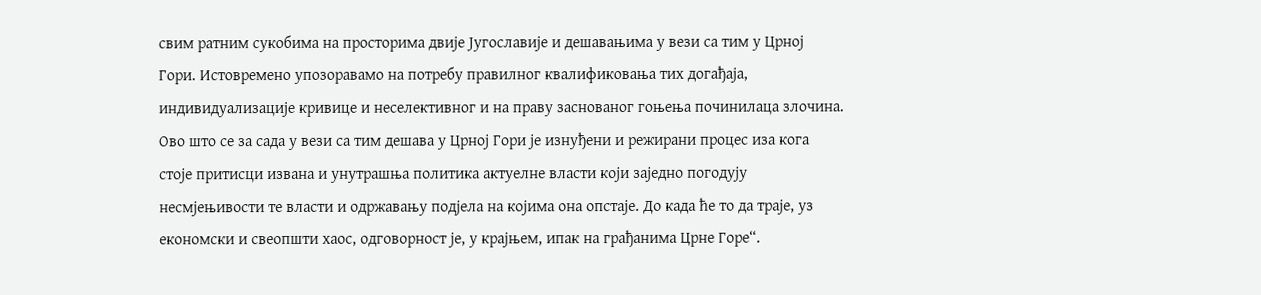свим ратним сукобима на просторима двије Југославије и дешавањима у вези са тим у Црној Гори. Истовремено упозоравамо на потребу правилног квалификовања тих догађаја, индивидуализације кривице и неселективног и на праву заснованог гоњења починилаца злочина. Ово што се за сада у вези са тим дешава у Црној Гори је изнуђени и режирани процес иза кога стоје притисци извана и унутрашња политика актуелне власти који заједно погодују несмјењивости те власти и одржавању подјела на којима она опстаје. До када ће то да траје, уз економски и свеопшти хаос, одговорност је, у крајњем, ипак на грађанима Црне Горе“.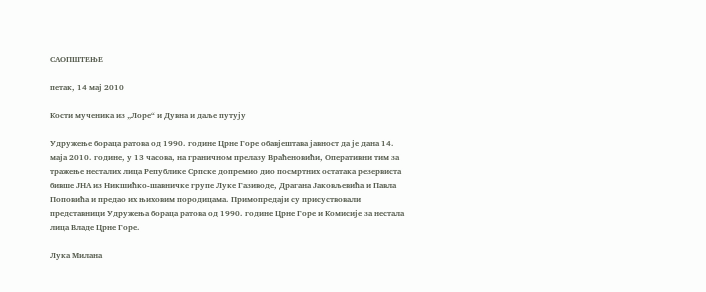САОПШТЕЊЕ

петак, 14 мај 2010

Кости мученика из „Лоре“ и Дувна и даље путују

Удружење бораца ратова од 1990. године Црне Горе обавјештава јавност да је дана 14. маја 2010. године, у 13 часова, на граничном прелазу Враћеновићи, Оперативни тим за тражење несталих лица Републике Српске допремио дио посмртних остатака резервиста бивше ЈНА из Никшићко-шавничке групе Луке Газиводе, Драгана Јаковљевића и Павла Поповића и предао их њиховим породицама. Примопредаји су присуствовали представници Удружења бораца ратова од 1990. године Црне Горе и Комисије за нестала лица Владе Црне Горе.

Лука Милана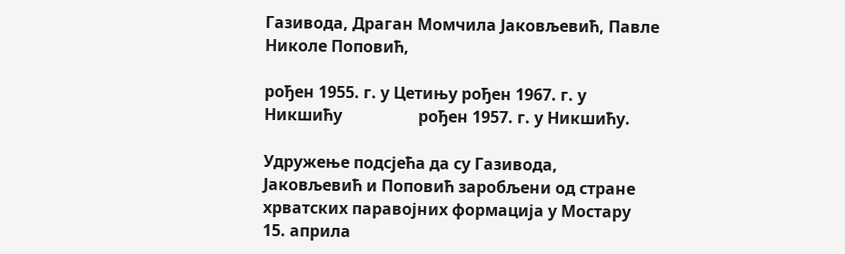Газивода, Драган Момчила Јаковљевић, Павле Николе Поповић,

рођен 1955. г. у Цетињу рођен 1967. г. у Никшићу                   рођен 1957. г. у Никшићу.

Удружење подсјећа да су Газивода, Јаковљевић и Поповић заробљени од стране хрватских паравојних формација у Мостару 15. априла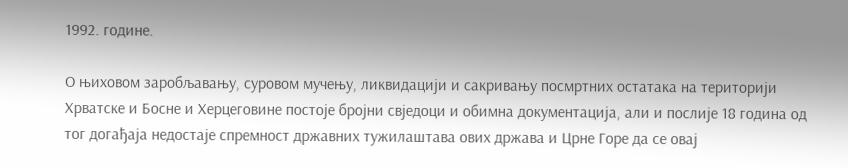1992. године.

О њиховом заробљавању, суровом мучењу, ликвидацији и сакривању посмртних остатака на територији Хрватске и Босне и Херцеговине постоје бројни свједоци и обимна документација, али и послије 18 година од тог догађаја недостаје спремност државних тужилаштава ових држава и Црне Горе да се овај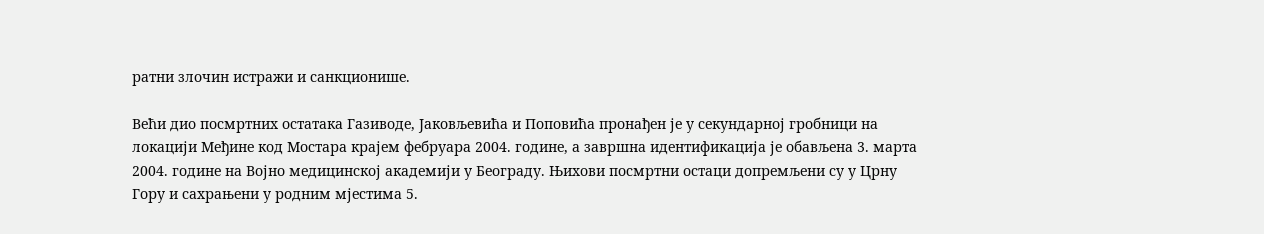ратни злочин истражи и санкционише.

Већи дио посмртних остатака Газиводе, Јаковљевића и Поповића пронађен је у секундарној гробници на локацији Међине код Мостара крајем фебруара 2004. године, а завршна идентификација је обављена 3. марта 2004. године на Војно медицинској академији у Београду. Њихови посмртни остаци допремљени су у Црну Гору и сахрањени у родним мјестима 5.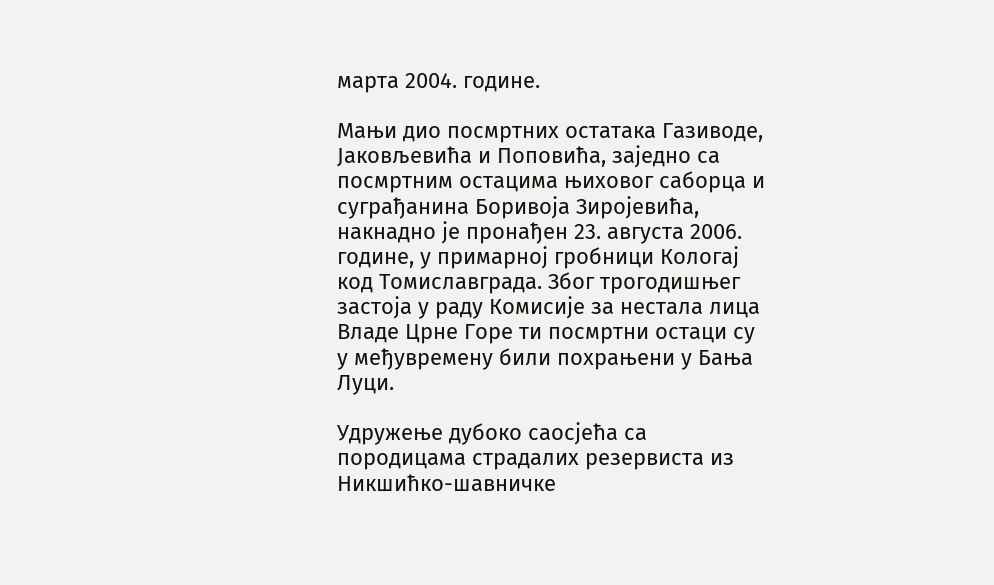марта 2004. године.

Мањи дио посмртних остатака Газиводе, Јаковљевића и Поповића, заједно са посмртним остацима њиховог саборца и суграђанина Боривоја Зиројевића, накнадно је пронађен 23. августа 2006. године, у примарној гробници Кологај код Томиславграда. Због трогодишњег застоја у раду Комисије за нестала лица Владе Црне Горе ти посмртни остаци су у међувремену били похрањени у Бања Луци.

Удружење дубоко саосјећа са породицама страдалих резервиста из Никшићко-шавничке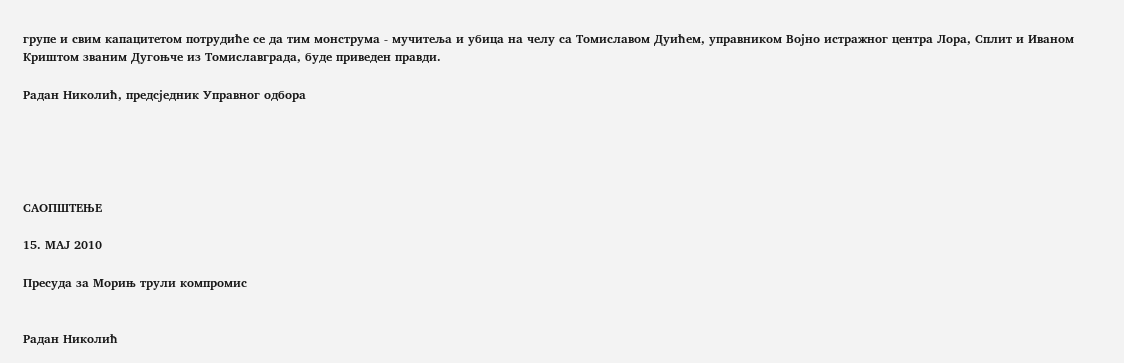групе и свим капацитетом потрудиће се да тим монструма - мучитеља и убица на челу са Томиславом Дуићем, управником Војно истражног центра Лора, Сплит и Иваном Криштом званим Дугоњче из Томиславграда, буде приведен правди.

Радан Николић, предсједник Управног одбора





САОПШТЕЊЕ

15. МАЈ 2010

Пресуда за Морињ трули компромис


Радан Николић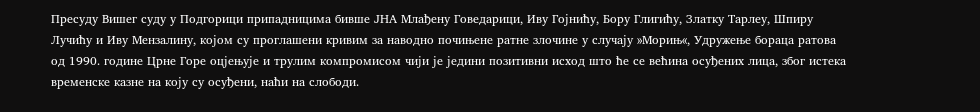Пресуду Вишег суду у Подгорици припадницима бивше ЈНА Млађену Говедарици, Иву Гојнићу, Бору Глигићу, Златку Тарлеу, Шпиру Лучићу и Иву Мензалину, којом су проглашени кривим за наводно почињене ратне злочине у случају »Морињ«, Удружење бораца ратова од 1990. године Црне Горе оцјењује и трулим компромисом чији је једини позитивни исход што ће се већина осуђених лица, због истека временске казне на коју су осуђени, наћи на слободи.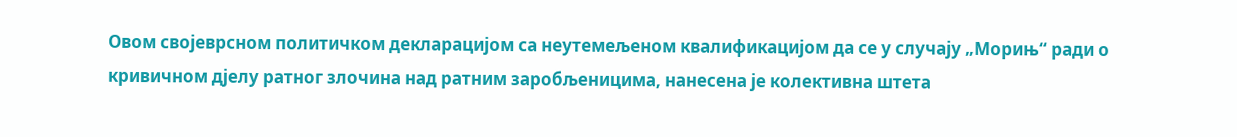Овом својеврсном политичком декларацијом са неутемељеном квалификацијом да се у случају „Морињ“ ради о кривичном дјелу ратног злочина над ратним заробљеницима, нанесена је колективна штета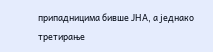припадницима бивше ЈНА, а једнако третирање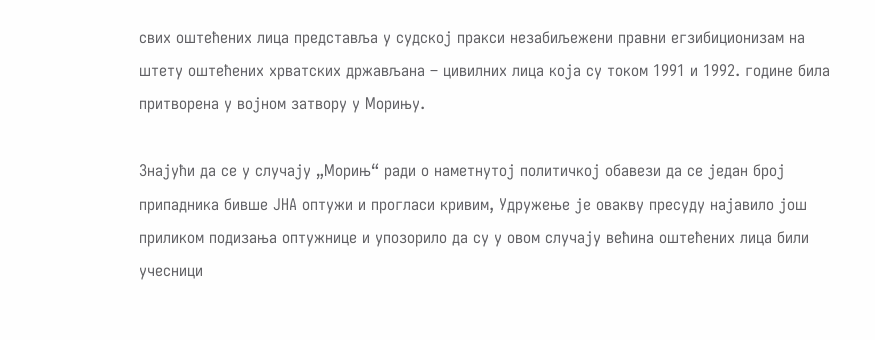свих оштећених лица представља у судској пракси незабиљежени правни егзибиционизам на штету оштећених хрватских држављана – цивилних лица која су током 1991 и 1992. године била притворена у војном затвору у Морињу.

Знајући да се у случају „Морињ“ ради о наметнутој политичкој обавези да се један број припадника бивше ЈНА оптужи и прогласи кривим, Удружење је овакву пресуду најавило још приликом подизања оптужнице и упозорило да су у овом случају већина оштећених лица били учесници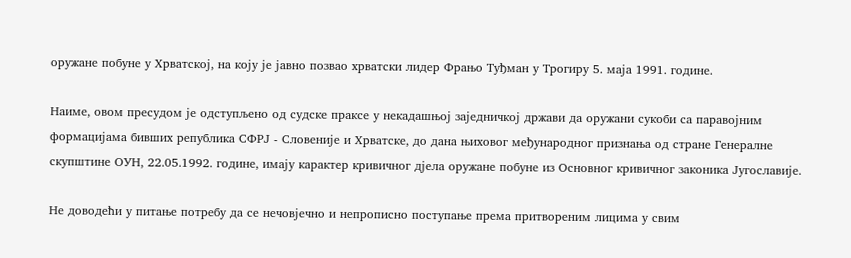оружане побуне у Хрватској, на коју је јавно позвао хрватски лидер Фрањо Туђман у Трогиру 5. маја 1991. године.

Наиме, овом пресудом је одступљено од судске праксе у некадашњој заједничкој држави да оружани сукоби са паравојним формацијама бивших република СФРЈ - Словеније и Хрватске, до дана њиховог међународног признања од стране Генералне скупштине ОУН, 22.05.1992. године, имају карактер кривичног дјела оружане побуне из Основног кривичног законика Југославије.

Не доводећи у питање потребу да се нечовјечно и непрописно поступање према притвореним лицима у свим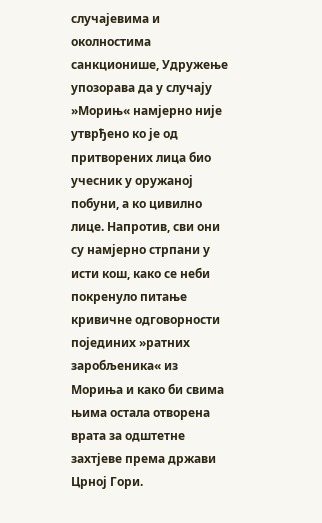случајевима и околностима санкционише, Удружење упозорава да у случају »Морињ« намјерно није утврђено ко је од притворених лица био учесник у оружаној побуни, а ко цивилно лице. Напротив, сви они су намјерно стрпани у исти кош, како се неби покренуло питање кривичне одговорности појединих »ратних заробљеника« из Мориња и како би свима њима остала отворена врата за одштетне захтјеве према држави Црној Гори.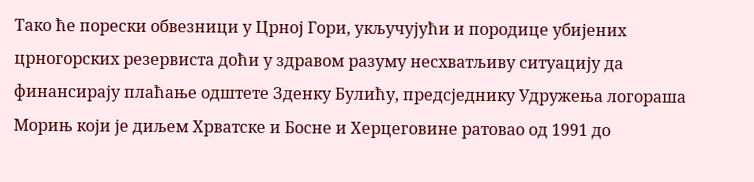Тако ће порески обвезници у Црној Гори, укључујући и породице убијених црногорских резервиста доћи у здравом разуму несхватљиву ситуацију да финансирају плаћање одштете Зденку Булићу, предсједнику Удружења логораша Морињ који је диљем Хрватске и Босне и Херцеговине ратовао од 1991 до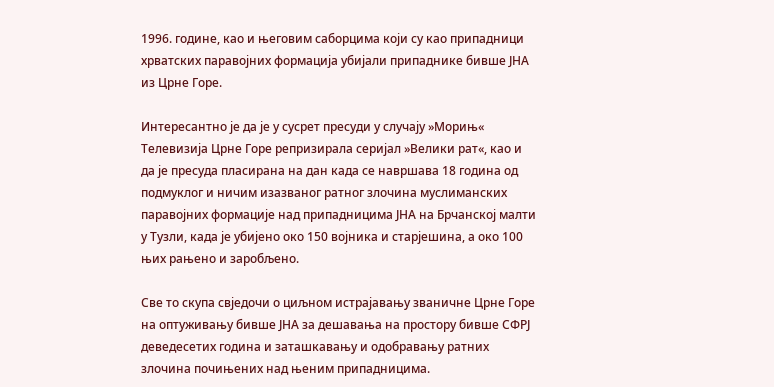1996. године, као и његовим саборцима који су као припадници хрватских паравојних формација убијали припаднике бивше ЈНА из Црне Горе.

Интересантно је да је у сусрет пресуди у случају »Морињ« Телевизија Црне Горе репризирала серијал »Велики рат«, као и да је пресуда пласирана на дан када се навршава 18 година од подмуклог и ничим изазваног ратног злочина муслиманских паравојних формације над припадницима ЈНА на Брчанској малти у Тузли, када је убијено око 150 војника и старјешина, а око 100 њих рањено и заробљено.

Све то скупа свједочи о циљном истрајавању званичне Црне Горе на оптуживању бивше ЈНА за дешавања на простору бивше СФРЈ деведесетих година и заташкавању и одобравању ратних злочина почињених над њеним припадницима.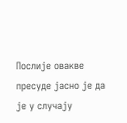Послије овакве пресуде јасно је да је у случају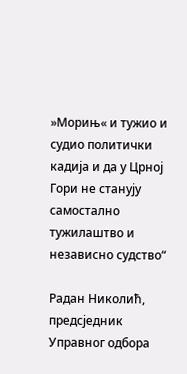»Морињ« и тужио и судио политички кадија и да у Црној Гори не станују самостално тужилаштво и независно судство“

Радан Николић, предсједник Управног одбора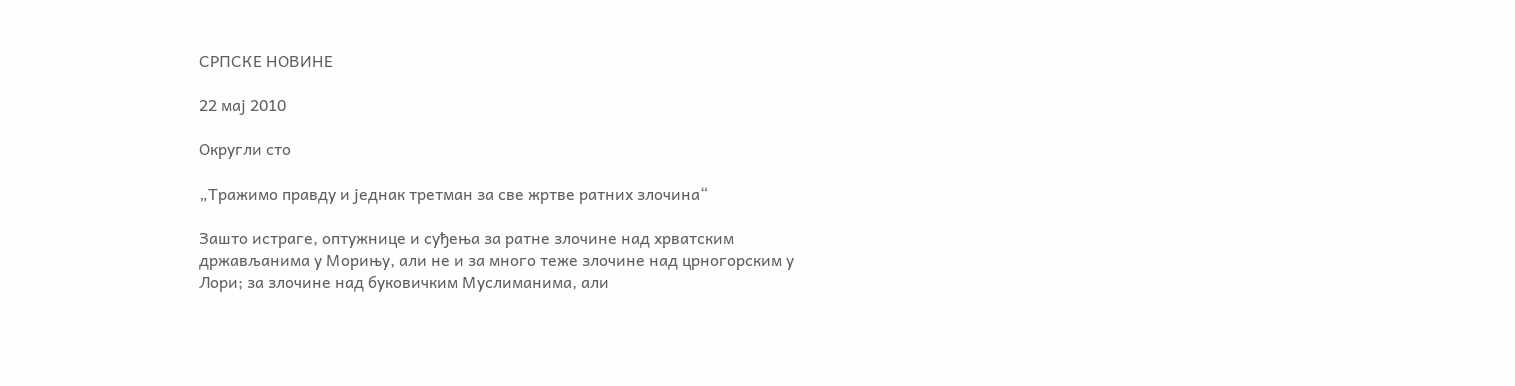СРПСКЕ НОВИНЕ

22 мај 2010

Округли сто

„Тражимо правду и једнак третман за све жртве ратних злочина“

Зашто истраге, оптужнице и суђења за ратне злочине над хрватским држављанима у Морињу, али не и за много теже злочине над црногорским у Лори; за злочине над буковичким Муслиманима, али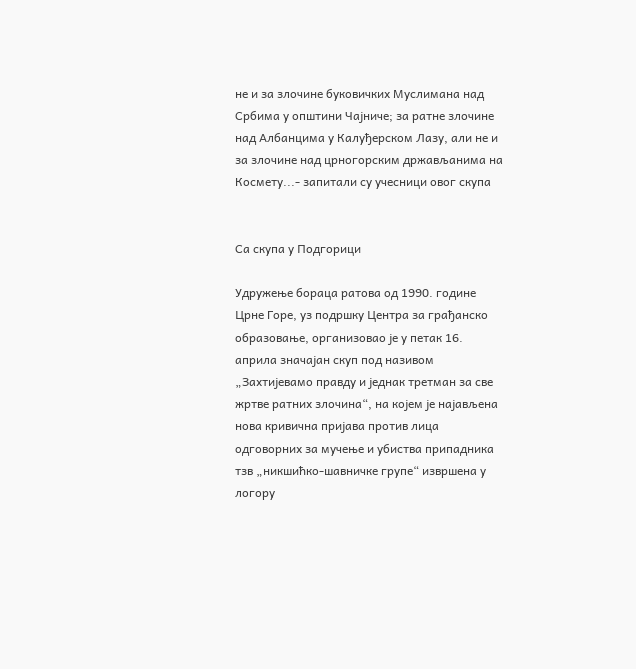не и за злочине буковичких Муслимана над Србима у општини Чајниче; за ратне злочине над Албанцима у Калуђерском Лазу, али не и за злочине над црногорским држављанима на Космету...- запитали су учесници овог скупа


Са скупа у Подгорици

Удружење бораца ратова од 1990. године Црне Горе, уз подршку Центра за грађанско образовање, организовао је у петак 16. априла значајан скуп под називом „Захтијевамо правду и једнак третман за све жртве ратних злочина“, на којем је најављена нова кривична пријава против лица одговорних за мучење и убиства припадника тзв „никшићко-шавничке групе“ извршена у логору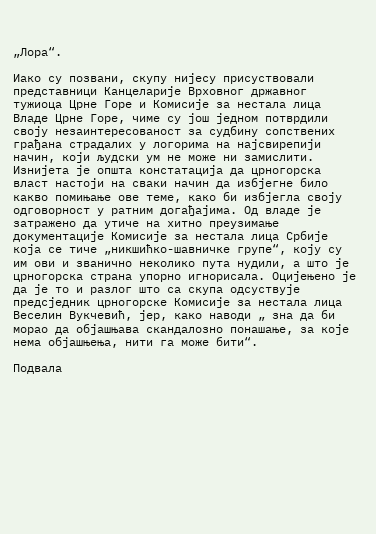„Лора“.

Иако су позвани, скупу нијесу присуствовали представници Канцеларије Врховног државног тужиоца Црне Горе и Комисије за нестала лица Владе Црне Горе, чиме су још једном потврдили своју незаинтересованост за судбину сопствених грађана страдалих у логорима на најсвирепији начин, који људски ум не може ни замислити. Изнијета је општа констатација да црногорска власт настоји на сваки начин да избјегне било какво помињање ове теме, како би избјегла своју одговорност у ратним догађајима. Од владе је затражено да утиче на хитно преузимање документације Комисије за нестала лица Србије која се тиче „никшићко-шавничке групе“, коју су им ови и званично неколико пута нудили, а што је црногорска страна упорно игнорисала. Оцијењено је да је то и разлог што са скупа одсуствује предсједник црногорске Комисије за нестала лица Веселин Вукчевић, јер, како наводи „ зна да би морао да објашњава скандалозно понашање, за које нема објашњења, нити га може бити“.

Подвала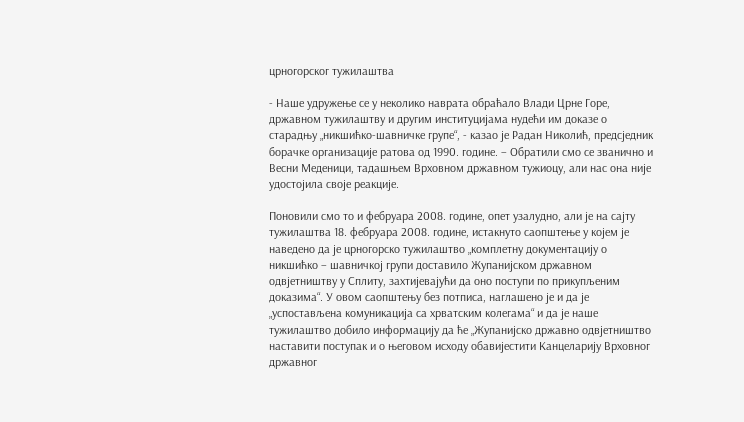црногорског тужилаштва

- Наше удружење се у неколико наврата обраћало Влади Црне Горе, државном тужилаштву и другим институцијама нудећи им доказе о старадњу „никшићко-шавничке групе“, - казао је Радан Николић, предсједник борачке организације ратова од 1990. године. – Обратили смо се званично и Весни Меденици, тадашњем Врховном државном тужиоцу, али нас она није удостојила своје реакције.

Поновили смо то и фебруара 2008. године, опет узалудно, али је на сајту тужилаштва 18. фебруара 2008. године, истакнуто саопштење у којем је наведено да је црногорско тужилаштво „комплетну документацију о никшићко – шавничкој групи доставило Жупанијском државном одвјетништву у Сплиту, захтијевајући да оно поступи по прикупљеним доказима“. У овом саопштењу без потписа, наглашено је и да је „успостављена комуникација са хрватским колегама“ и да је наше тужилаштво добило информацију да ће „Жупанијско државно одвјетништво наставити поступак и о његовом исходу обавијестити Канцеларију Врховног државног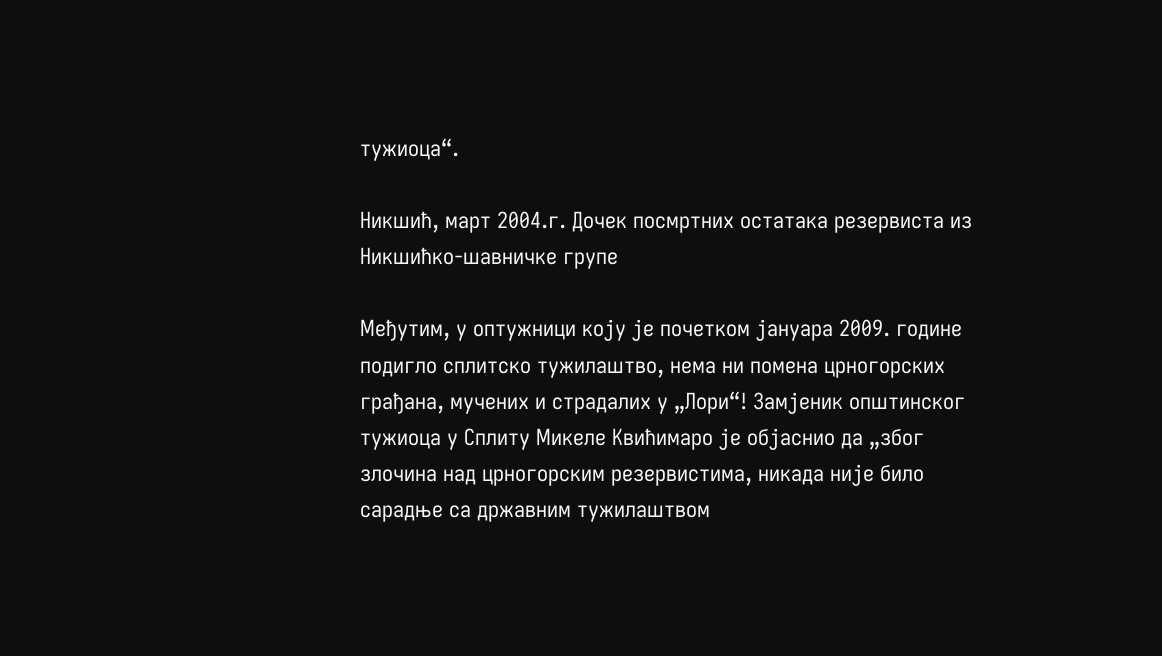тужиоца“.

Никшић, март 2004.г. Дочек посмртних остатака резервиста из Никшићко-шавничке групе

Међутим, у оптужници коју је почетком јануара 2009. године подигло сплитско тужилаштво, нема ни помена црногорских грађана, мучених и страдалих у „Лори“! Замјеник општинског тужиоца у Сплиту Микеле Квићимаро је објаснио да „због злочина над црногорским резервистима, никада није било сарадње са државним тужилаштвом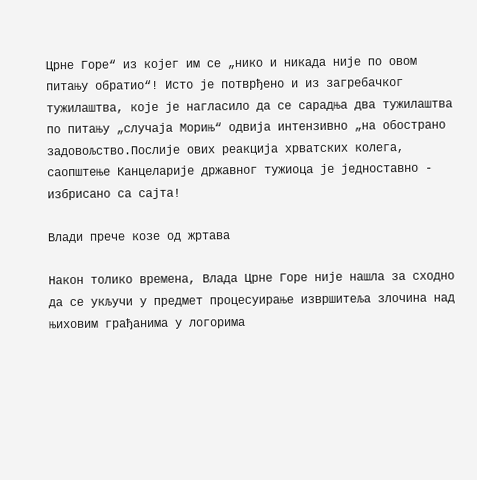Црне Горе“ из којег им се „нико и никада није по овом питању обратио“! Исто је потврђено и из загребачког тужилаштва, које је нагласило да се сарадња два тужилаштва по питању „случаја Морињ“ одвија интензивно „на обострано задовољство.Послије ових реакција хрватских колега, саопштење Канцеларије државног тужиоца је једноставно - избрисано са сајта!

Влади прече козе од жртава

Након толико времена, Влада Црне Горе није нашла за сходно да се укључи у предмет процесуирање извршитеља злочина над њиховим грађанима у логорима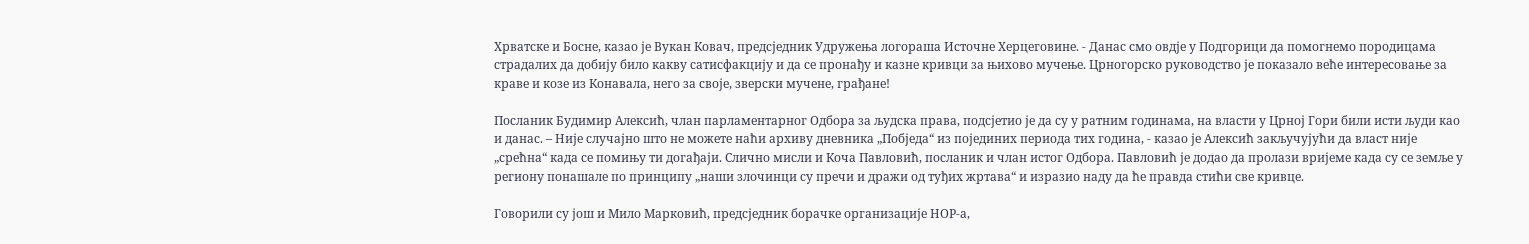Хрватске и Босне, казао је Вукан Ковач, предсједник Удружења логораша Источне Херцеговине. - Данас смо овдје у Подгорици да помогнемо породицама страдалих да добију било какву сатисфакцију и да се пронађу и казне кривци за њихово мучење. Црногорско руководство је показало веће интересовање за краве и козе из Конавала, него за своје, зверски мучене, грађане!

Посланик Будимир Алексић, члан парламентарног Одбора за људска права, подсјетио је да су у ратним годинама, на власти у Црној Гори били исти људи као и данас. – Није случајно што не можете наћи архиву дневника „Побједа“ из појединих периода тих година, - казао је Алексић закључујући да власт није „срећна“ када се помињу ти догађаји. Слично мисли и Коча Павловић, посланик и члан истог Одбора. Павловић је додао да пролази вријеме када су се земље у региону понашале по принципу „наши злочинци су пречи и дражи од туђих жртава“ и изразио наду да ће правда стићи све кривце.

Говорили су још и Мило Марковић, предсједник борачке организације НОР-а,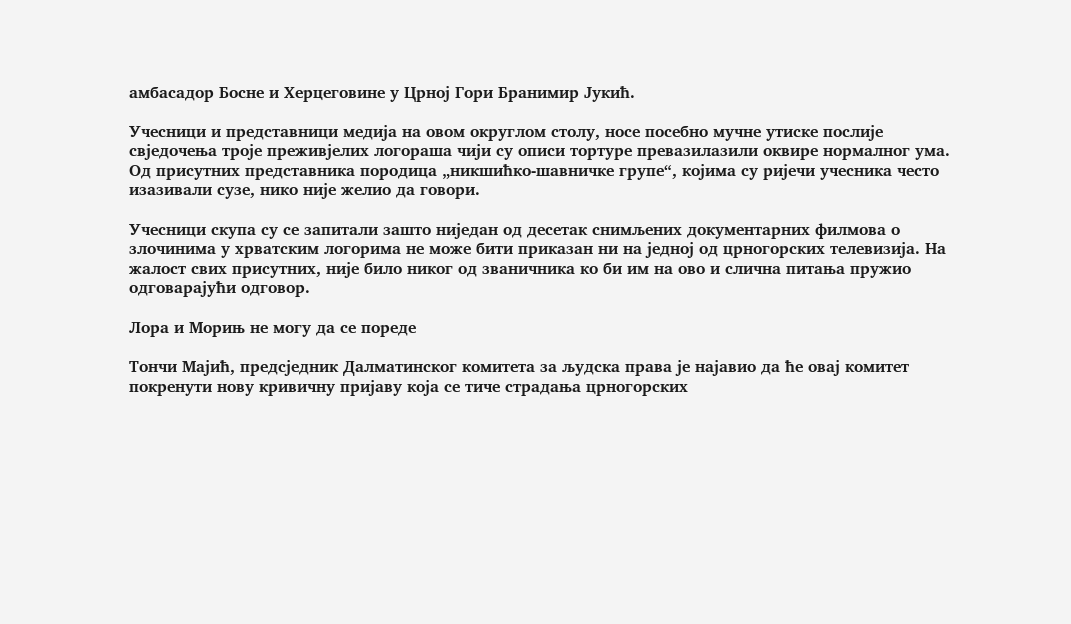амбасадор Босне и Херцеговине у Црној Гори Бранимир Јукић.

Учесници и представници медија на овом округлом столу, носе посебно мучне утиске послије свједочења троје преживјелих логораша чији су описи тортуре превазилазили оквире нормалног ума. Од присутних представника породица „никшићко-шавничке групе“, којима су ријечи учесника често изазивали сузе, нико није желио да говори.

Учесници скупа су се запитали зашто ниједан од десетак снимљених документарних филмова о злочинима у хрватским логорима не може бити приказан ни на једној од црногорских телевизија. На жалост свих присутних, није било никог од званичника ко би им на ово и слична питања пружио одговарајући одговор.

Лора и Морињ не могу да се пореде

Тончи Мајић, предсједник Далматинског комитета за људска права је најавио да ће овај комитет покренути нову кривичну пријаву која се тиче страдања црногорских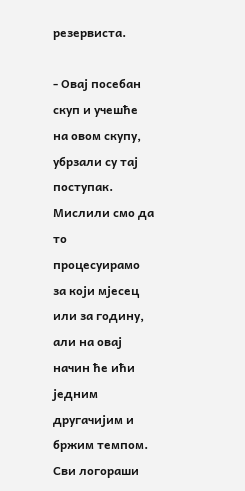резервиста.

- Овај посебан скуп и учешће на овом скупу, убрзали су тај поступак. Мислили смо да то процесуирамо за који мјесец или за годину, али на овај начин ће ићи једним другачијим и бржим темпом. Сви логораши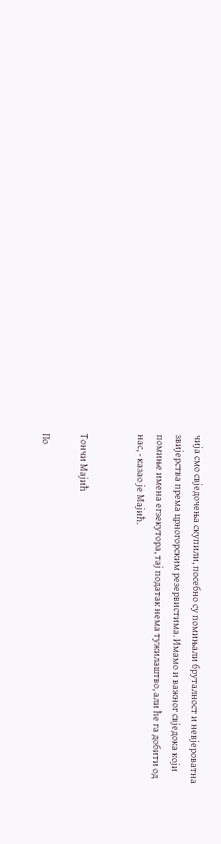чија смо свједочења скупили, посебно су помињали бруталност и невјероватна звијерства према црногорским резервистима. Имамо и важног свједока који помиње имена егзекутора, тај податак нема тужилаштво, али ће га добити од нас, - казао је Мајић.


Тончи Мајић

По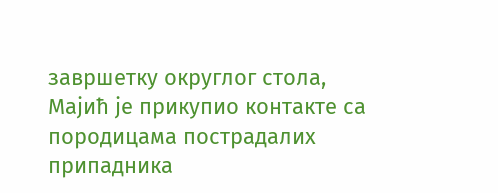завршетку округлог стола, Мајић је прикупио контакте са породицама пострадалих припадника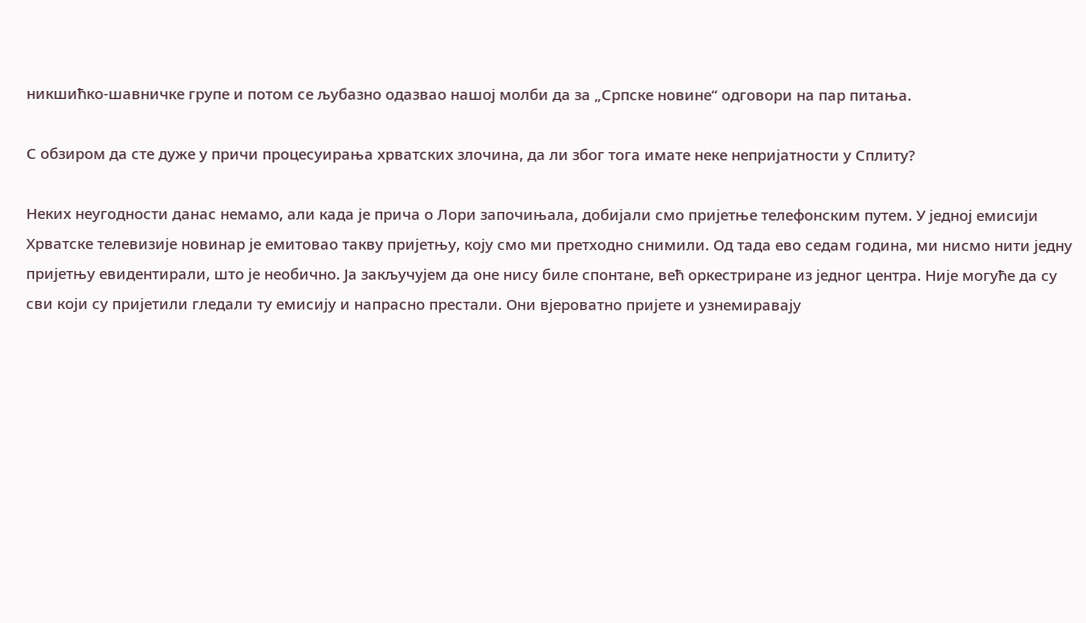никшићко-шавничке групе и потом се љубазно одазвао нашој молби да за „Српске новине“ одговори на пар питања.

С обзиром да сте дуже у причи процесуирања хрватских злочина, да ли због тога имате неке непријатности у Сплиту?

Неких неугодности данас немамо, али када је прича о Лори започињала, добијали смо пријетње телефонским путем. У једној емисији Хрватске телевизије новинар је емитовао такву пријетњу, коју смо ми претходно снимили. Од тада ево седам година, ми нисмо нити једну пријетњу евидентирали, што је необично. Ја закључујем да оне нису биле спонтане, већ оркестриране из једног центра. Није могуће да су сви који су пријетили гледали ту емисију и напрасно престали. Они вјероватно пријете и узнемиравају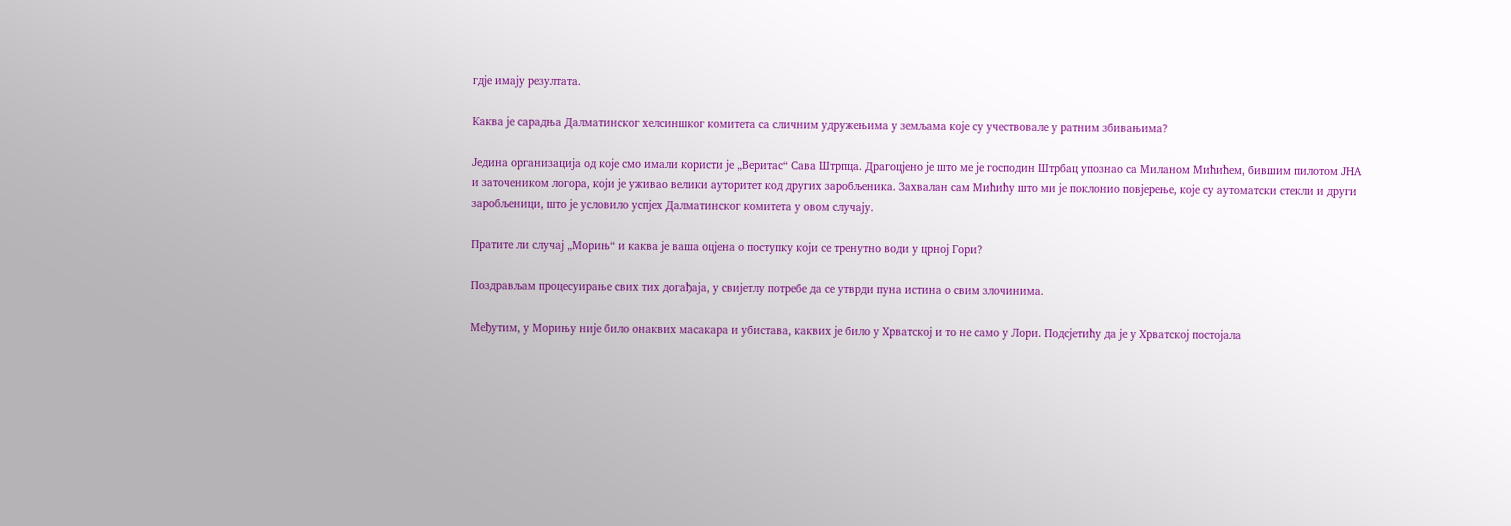гдје имају резултата.

Каква је сарадња Далматинског хелсиншког комитета са сличним удружењима у земљама које су учествовале у ратним збивањима?

Једина организација од које смо имали користи је „Веритас“ Сава Штрпца. Драгоцјено је што ме је господин Штрбац упознао са Миланом Мићићем, бившим пилотом ЈНА и заточеником логора, који је уживао велики ауторитет код других заробљеника. Захвалан сам Мићићу што ми је поклонио повјерење, које су аутоматски стекли и други заробљеници, што је условило успјех Далматинског комитета у овом случају.

Пратите ли случај „Морињ“ и каква је ваша оцјена о поступку који се тренутно води у црној Гори?

Поздрављам процесуирање свих тих догађаја, у свијетлу потребе да се утврди пуна истина о свим злочинима.

Међутим, у Морињу није било онаквих масакара и убистава, каквих је било у Хрватској и то не само у Лори. Подсјетићу да је у Хрватској постојала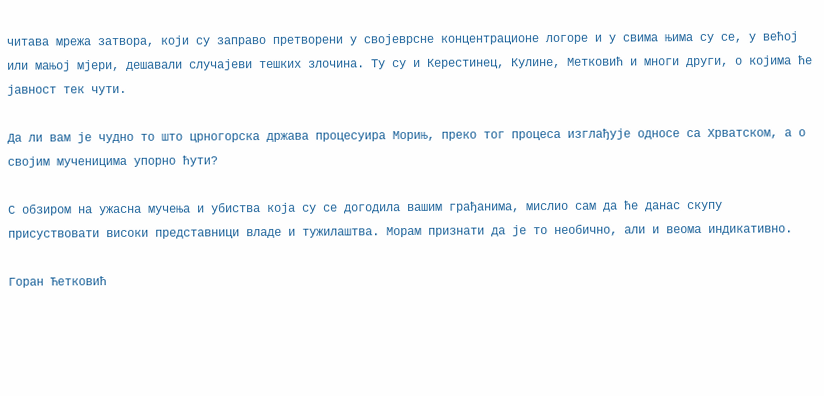читава мрежа затвора, који су заправо претворени у својеврсне концентрационе логоре и у свима њима су се, у већој или мањој мјери, дешавали случајеви тешких злочина. Ту су и Керестинец, Кулине, Метковић и многи други, о којима ће јавност тек чути.

Да ли вам је чудно то што црногорска држава процесуира Морињ, преко тог процеса изглађује односе са Хрватском, а о својим мученицима упорно ћути?

С обзиром на ужасна мучења и убиства која су се догодила вашим грађанима, мислио сам да ће данас скупу присуствовати високи представници владе и тужилаштва. Морам признати да је то необично, али и веома индикативно.

Горан Ћетковић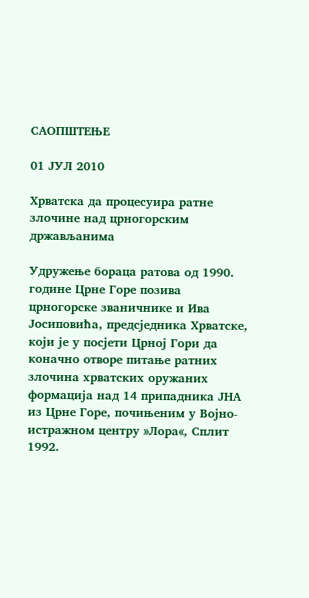САОПШТЕЊЕ

01 ЈУЛ 2010

Хрватска да процесуира ратне злочине над црногорским држављанима

Удружење бораца ратова од 1990. године Црне Горе позива црногорске званичнике и Ива Јосиповића, предсједника Хрватске, који је у посјети Црној Гори да коначно отворе питање ратних злочина хрватских оружаних формација над 14 припадника ЈНА из Црне Горе, почињеним у Војно-истражном центру »Лора«, Сплит 1992.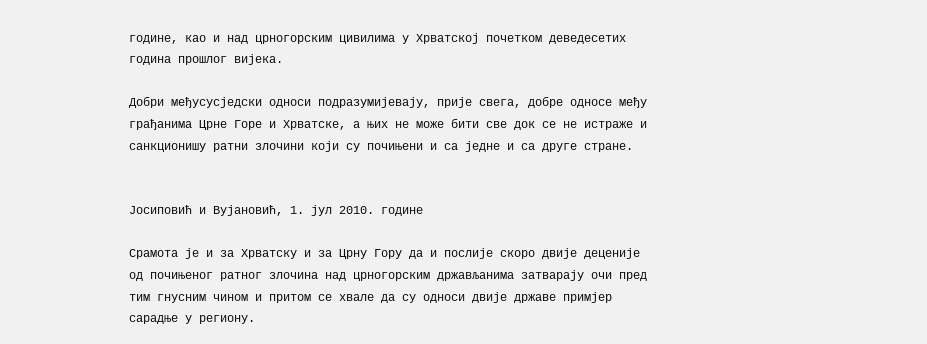године, као и над црногорским цивилима у Хрватској почетком деведесетих година прошлог вијека.

Добри међусусједски односи подразумијевају, прије свега, добре односе међу грађанима Црне Горе и Хрватске, а њих не може бити све док се не истраже и санкционишу ратни злочини који су почињени и са једне и са друге стране.


Јосиповић и Вујановић, 1. јул 2010. године

Срамота је и за Хрватску и за Црну Гору да и послије скоро двије деценије од почињеног ратног злочина над црногорским држављанима затварају очи пред тим гнусним чином и притом се хвале да су односи двије државе примјер сарадње у региону.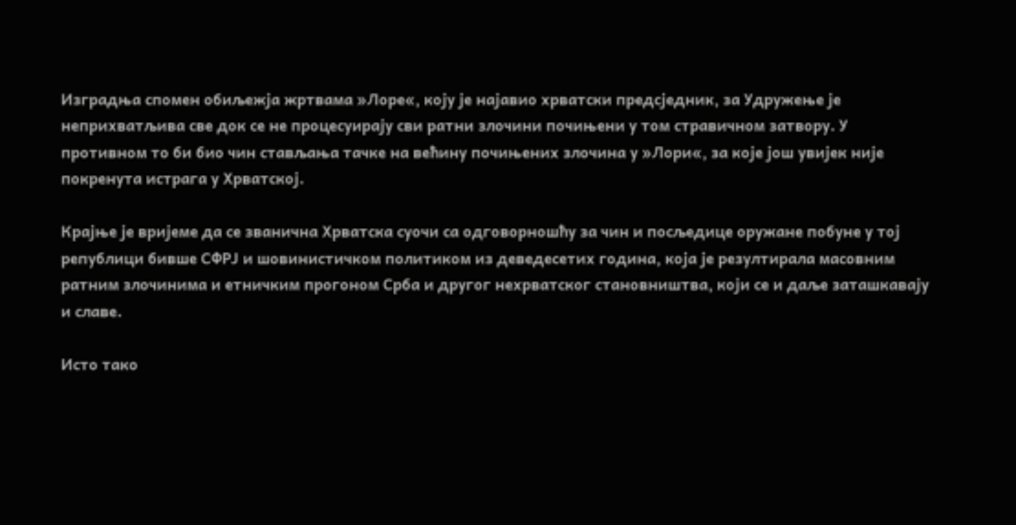Изградња спомен обиљежја жртвама »Лоре«, коју је најавио хрватски предсједник, за Удружење је неприхватљива све док се не процесуирају сви ратни злочини почињени у том стравичном затвору. У противном то би био чин стављања тачке на већину почињених злочина у »Лори«, за које још увијек није покренута истрага у Хрватској.

Крајње је вријеме да се званична Хрватска суочи са одговорношћу за чин и посљедице оружане побуне у тој републици бивше СФРЈ и шовинистичком политиком из деведесетих година, која је резултирала масовним ратним злочинима и етничким прогоном Срба и другог нехрватског становништва, који се и даље заташкавају и славе.

Исто тако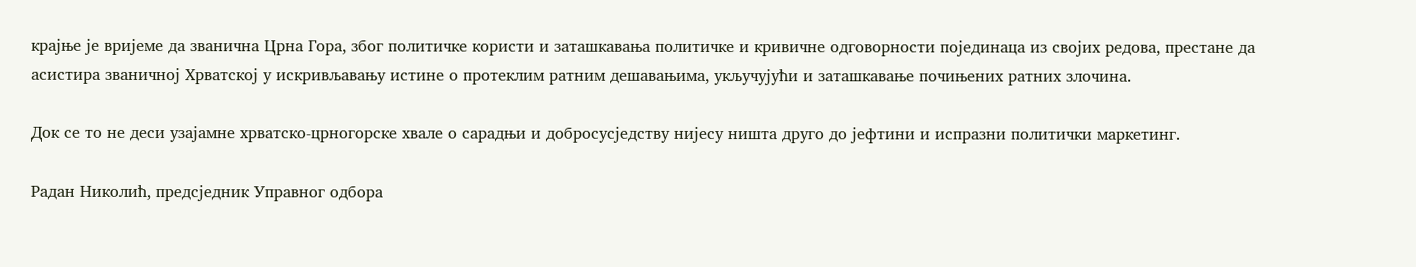крајње је вријеме да званична Црна Гора, због политичке користи и заташкавања политичке и кривичне одговорности појединаца из својих редова, престане да асистира званичној Хрватској у искривљавању истине о протеклим ратним дешавањима, укључујући и заташкавање почињених ратних злочина.

Док се то не деси узајамне хрватско-црногорске хвале о сарадњи и добросусједству нијесу ништа друго до јефтини и испразни политички маркетинг.

Радан Николић, предсједник Управног одбора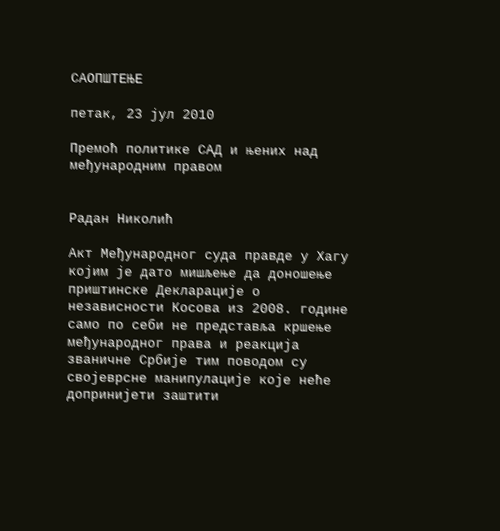САОПШТЕЊЕ

петак, 23 јул 2010

Премоћ политике САД и њених над међународним правом


Радан Николић

Акт Међународног суда правде у Хагу којим је дато мишљење да доношење приштинске Декларације о независности Косова из 2008. године само по себи не представља кршење међународног права и реакција званичне Србије тим поводом су својеврсне манипулације које неће допринијети заштити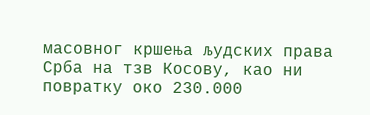масовног кршења људских права Срба на тзв Косову, као ни повратку око 230.000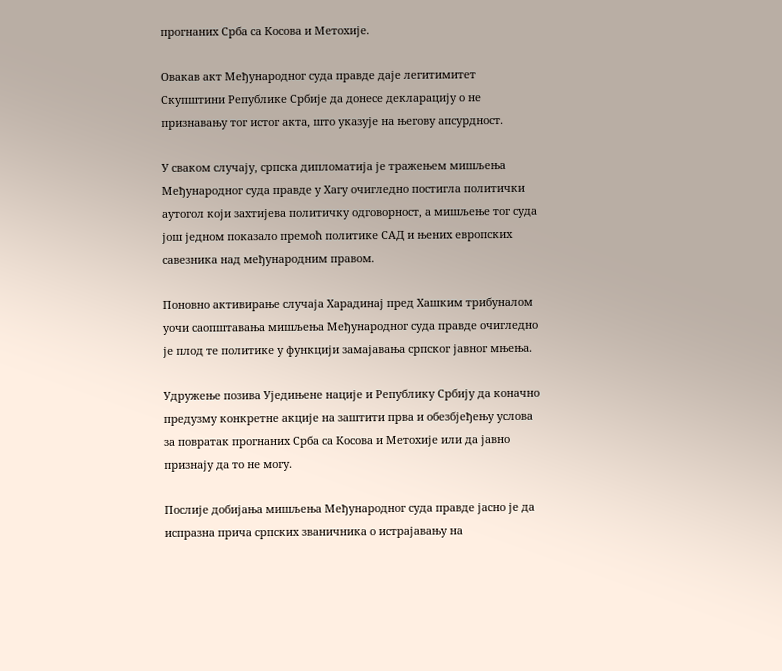прогнаних Срба са Косова и Метохије.

Овакав акт Међународног суда правде даје легитимитет Скупштини Републике Србије да донесе декларацију о не признавању тог истог акта, што указује на његову апсурдност.

У сваком случају, српска дипломатија је тражењем мишљења Међународног суда правде у Хагу очигледно постигла политички аутогол који захтијева политичку одговорност, а мишљење тог суда још једном показало премоћ политике САД и њених европских савезника над међународним правом.

Поновно активирање случаја Харадинај пред Хашким трибуналом уочи саопштавања мишљења Међународног суда правде очигледно је плод те политике у функцији замајавања српског јавног мњења.

Удружење позива Уједињене нације и Републику Србију да коначно предузму конкретне акције на заштити прва и обезбјеђењу услова за повратак прогнаних Срба са Косова и Метохије или да јавно признају да то не могу.

Послије добијања мишљења Међународног суда правде јасно је да испразна прича српских званичника о истрајавању на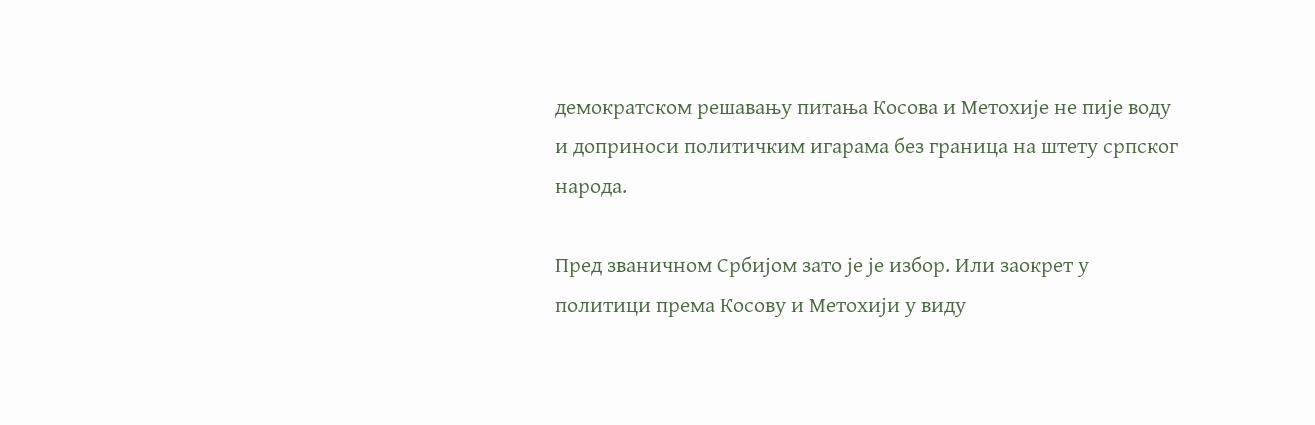демократском решавању питања Косова и Метохије не пије воду и доприноси политичким игарама без граница на штету српског народа.

Пред званичном Србијом зато је је избор. Или заокрет у политици према Косову и Метохији у виду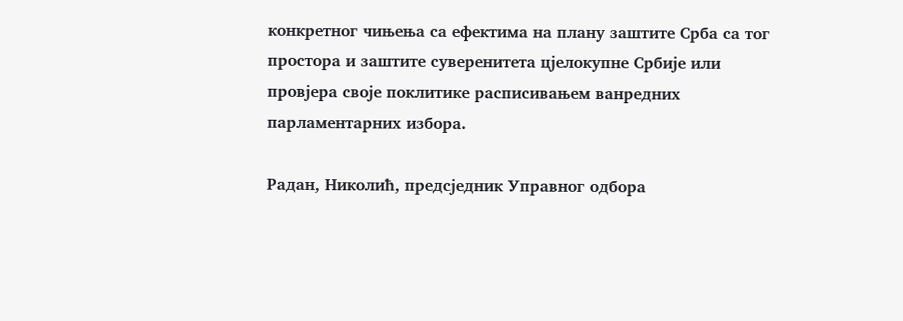конкретног чињења са ефектима на плану заштите Срба са тог простора и заштите суверенитета цјелокупне Србије или провјера своје поклитике расписивањем ванредних парламентарних избора.

Радан, Николић, предсједник Управног одбора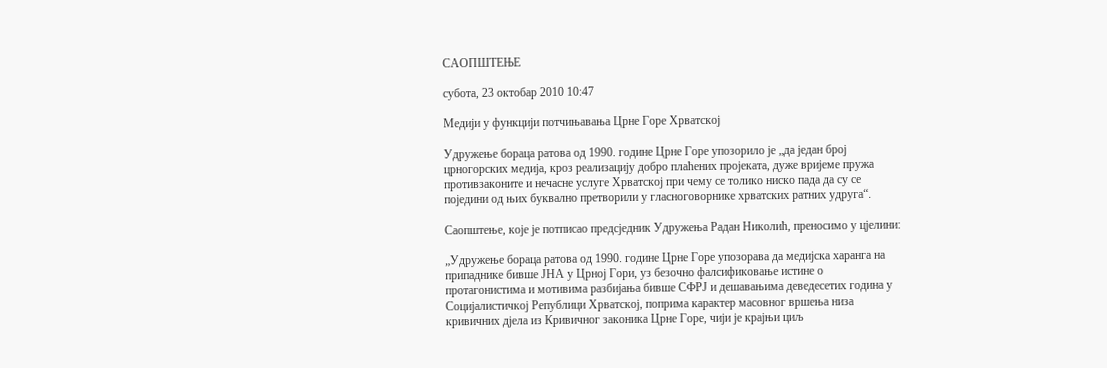САОПШТЕЊЕ

субота, 23 октобар 2010 10:47

Медији у функцији потчињавања Црне Горе Хрватској

Удружење бораца ратова од 1990. године Црне Горе упозорило је „да један број црногорских медија, кроз реализацију добро плаћених пројеката, дуже вријеме пружа противзаконите и нечасне услуге Хрватској при чему се толико ниско пада да су се поједини од њих буквално претворили у гласноговорнике хрватских ратних удруга“.

Саопштење, које је потписао предсједник Удружења Радан Николић, преносимо у цјелини:

„Удружење бораца ратова од 1990. године Црне Горе упозорава да медијска харанга на припаднике бивше ЈНА у Црној Гори, уз безочно фалсификовање истине о протагонистима и мотивима разбијања бивше СФРЈ и дешавањима деведесетих година у Социјалистичкој Републици Хрватској, поприма карактер масовног вршења низа кривичних дјела из Кривичног законика Црне Горе, чији је крајњи циљ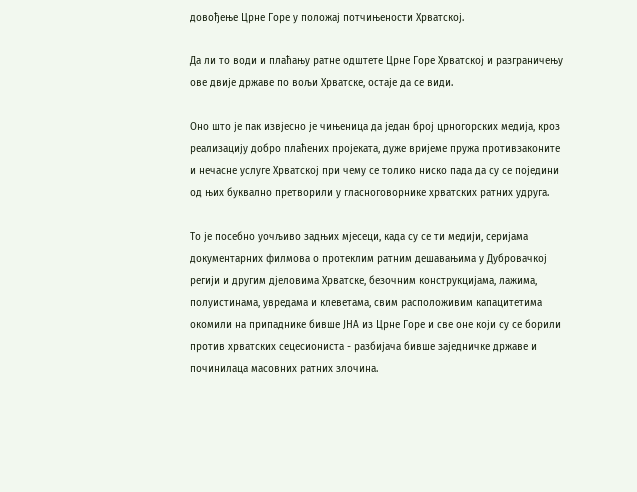довођење Црне Горе у положај потчињености Хрватској.

Да ли то води и плаћању ратне одштете Црне Горе Хрватској и разграничењу ове двије државе по вољи Хрватске, остаје да се види.

Оно што је пак извјесно је чињеница да један број црногорских медија, кроз реализацију добро плаћених пројеката, дуже вријеме пружа противзаконите и нечасне услуге Хрватској при чему се толико ниско пада да су се поједини од њих буквално претворили у гласноговорнике хрватских ратних удруга.

То је посебно уочљиво задњих мјесеци, када су се ти медији, серијама документарних филмова о протеклим ратним дешавањима у Дубровачкој регији и другим дјеловима Хрватске, безочним конструкцијама, лажима, полуистинама, увредама и клеветама, свим расположивим капацитетима окомили на припаднике бивше ЈНА из Црне Горе и све оне који су се борили против хрватских сецесиониста - разбијача бивше заједничке државе и починилаца масовних ратних злочина.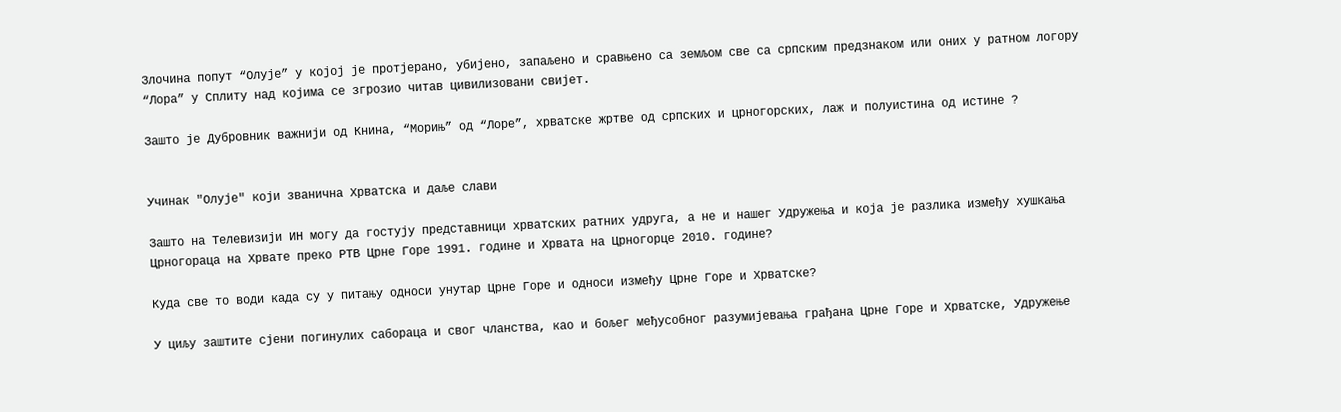Злочина попут “Олује” у којој је протјерано, убијено, запаљено и сравњено са земљом све са српским предзнаком или оних у ратном логору “Лора” у Сплиту над којима се згрозио читав цивилизовани свијет.

Зашто је Дубровник важнији од Книна, “Морињ” од “Лоре”, хрватске жртве од српских и црногорских, лаж и полуистина од истине ?


Учинак "Олује" који званична Хрватска и даље слави

Зашто на Телевизији ИН могу да гостују представници хрватских ратних удруга, а не и нашег Удружења и која је разлика између хушкања Црногораца на Хрвате преко РТВ Црне Горе 1991. године и Хрвата на Црногорце 2010. године?

Куда све то води када су у питању односи унутар Црне Горе и односи између Црне Горе и Хрватске?

У циљу заштите сјени погинулих сабораца и свог чланства, као и бољег међусобног разумијевања грађана Црне Горе и Хрватске, Удружење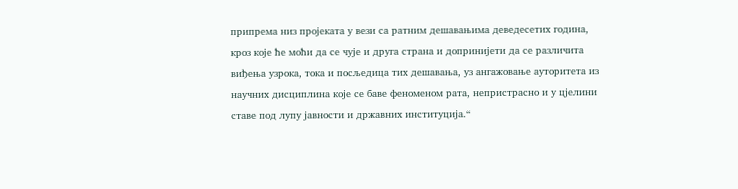припрема низ пројеката у вези са ратним дешавањима деведесетих година, кроз које ће моћи да се чује и друга страна и допринијети да се различита виђења узрока, тока и посљедица тих дешавања, уз ангажовање ауторитета из научних дисциплина које се баве феноменом рата, непристрасно и у цјелини ставе под лупу јавности и државних институција.“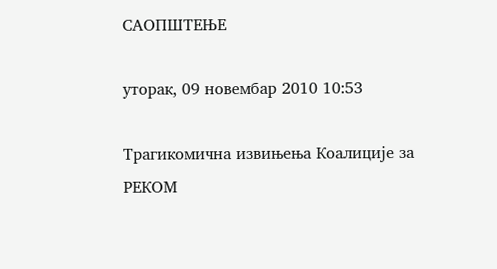САОПШТЕЊЕ

уторак, 09 новембар 2010 10:53

Трагикомична извињења Коалиције за РЕКОМ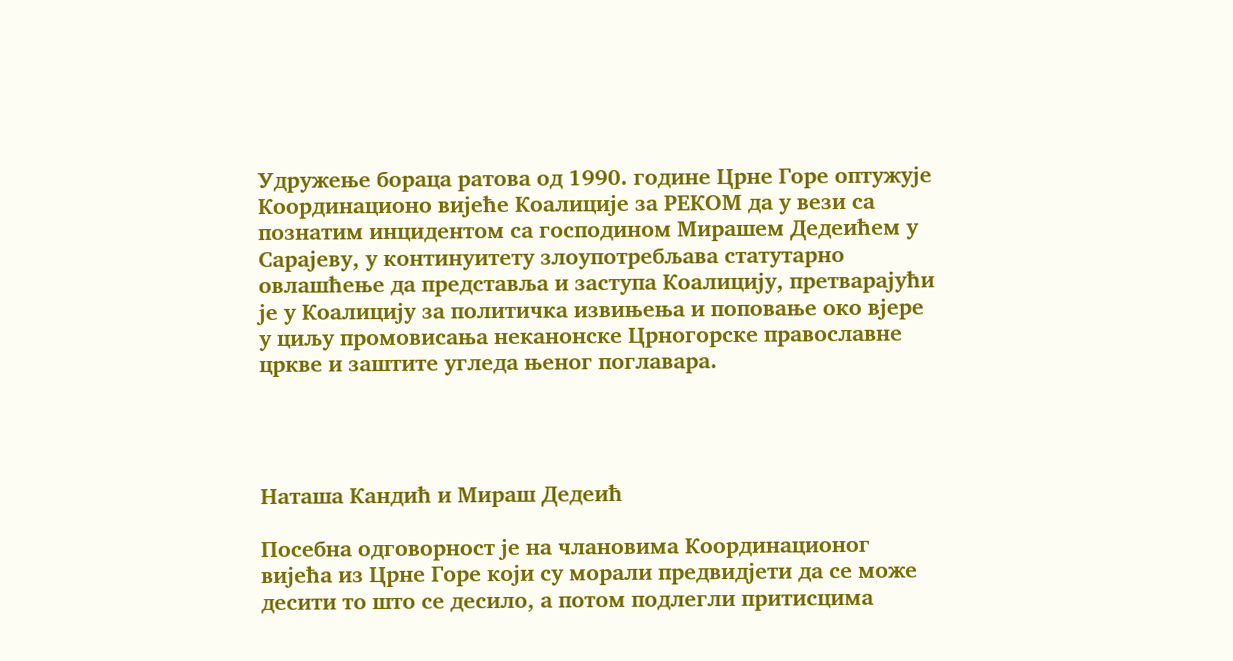Удружење бораца ратова од 1990. године Црне Горе оптужује Координационо вијеће Коалиције за РЕКОМ да у вези са познатим инцидентом са господином Мирашем Дедеићем у Сарајеву, у континуитету злоупотребљава статутарно овлашћење да представља и заступа Коалицију, претварајући је у Коалицију за политичка извињења и поповање око вјере у циљу промовисања неканонске Црногорске православне цркве и заштите угледа њеног поглавара.




Наташа Кандић и Мираш Дедеић

Посебна одговорност је на члановима Координационог вијећа из Црне Горе који су морали предвидјети да се може десити то што се десило, а потом подлегли притисцима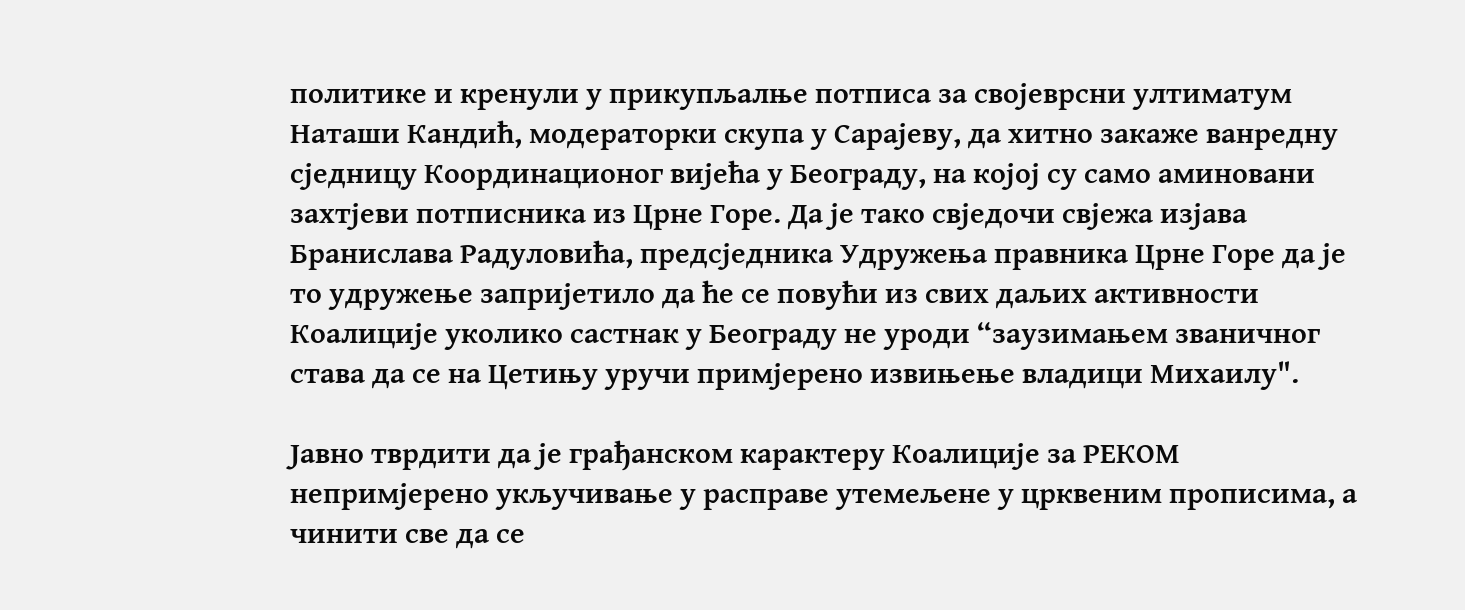политике и кренули у прикупљалње потписа за својеврсни ултиматум Наташи Кандић, модераторки скупа у Сарајеву, да хитно закаже ванредну сједницу Координационог вијећа у Београду, на којој су само аминовани захтјеви потписника из Црне Горе. Да је тако свједочи свјежа изјава Бранислава Радуловића, предсједника Удружења правника Црне Горе да је то удружење запријетило да ће се повући из свих даљих активности Коалиције уколико састнак у Београду не уроди “заузимањем званичног става да се на Цетињу уручи примјерено извињење владици Михаилу".

Јавно тврдити да је грађанском карактеру Коалиције за РЕКОМ непримјерено укључивање у расправе утемељене у црквеним прописима, а чинити све да се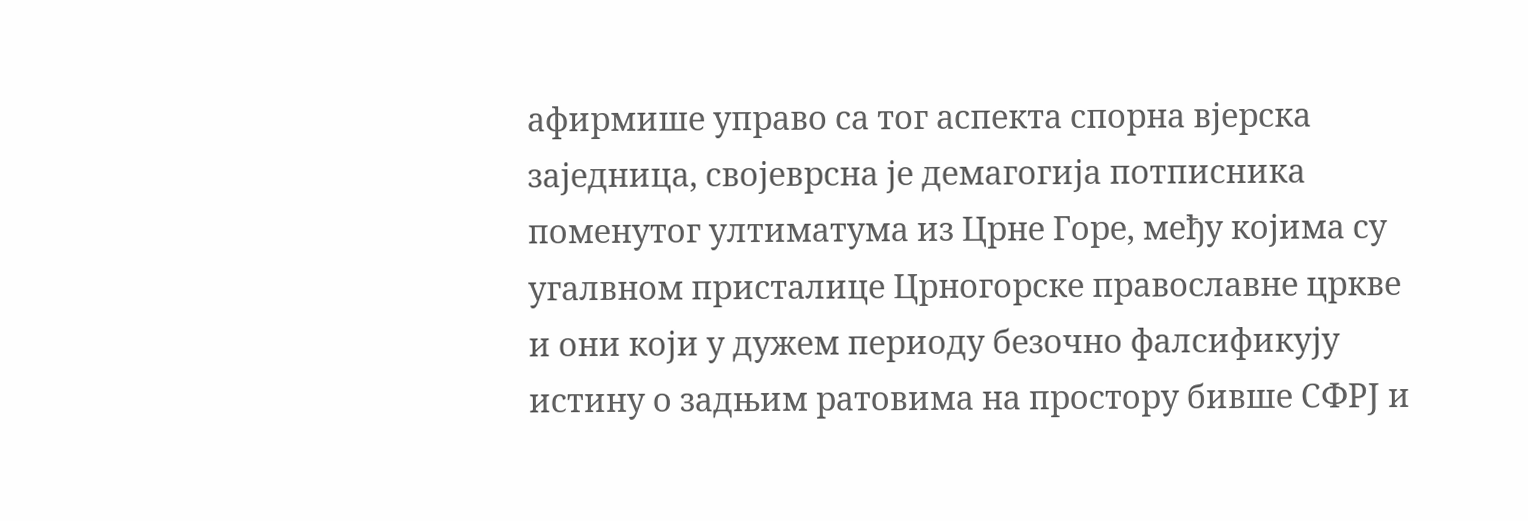афирмише управо са тог аспекта спорна вјерска заједница, својеврсна је демагогија потписника поменутог ултиматума из Црне Горе, међу којима су угалвном присталице Црногорске православне цркве и они који у дужем периоду безочно фалсификују истину о задњим ратовима на простору бивше СФРЈ и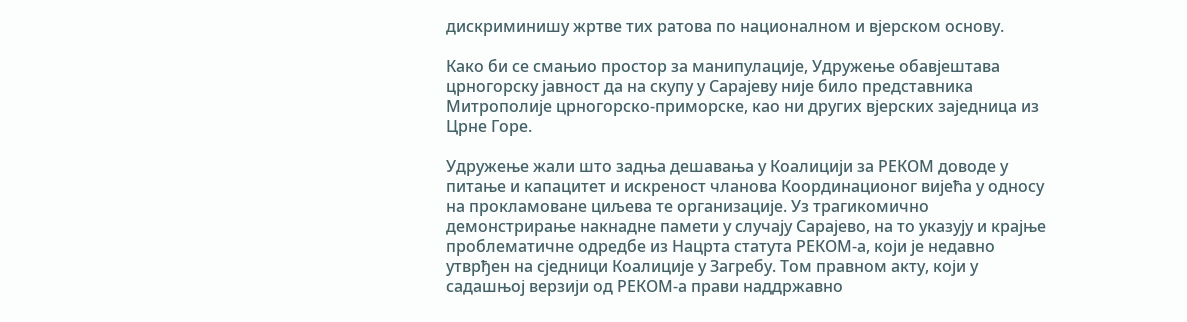дискриминишу жртве тих ратова по националном и вјерском основу.

Како би се смањио простор за манипулације, Удружење обавјештава црногорску јавност да на скупу у Сарајеву није било представника Митрополије црногорско-приморске, као ни других вјерских заједница из Црне Горе.

Удружење жали што задња дешавања у Коалицији за РЕКОМ доводе у питање и капацитет и искреност чланова Координационог вијећа у односу на прокламоване циљева те организације. Уз трагикомично демонстрирање накнадне памети у случају Сарајево, на то указују и крајње проблематичне одредбе из Нацрта статута РЕКОМ-а, који је недавно утврђен на сједници Коалиције у Загребу. Том правном акту, који у садашњој верзији од РЕКОМ-а прави наддржавно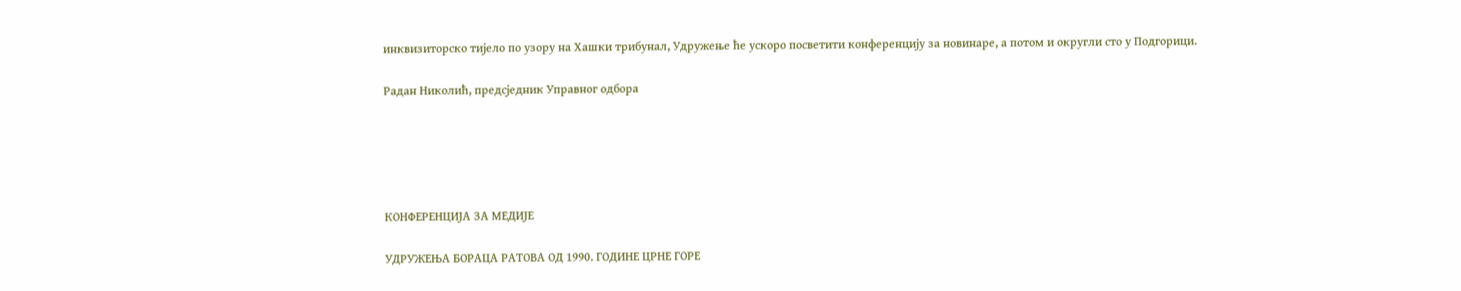инквизиторско тијело по узору на Хашки трибунал, Удружење ће ускоро посветити конференцију за новинаре, а потом и округли сто у Подгорици.

Радан Николић, предсједник Управног одбора





КОНФЕРЕНЦИЈА ЗА МЕДИЈЕ

УДРУЖЕЊА БОРАЦА РАТОВА ОД 1990. ГОДИНЕ ЦРНЕ ГОРЕ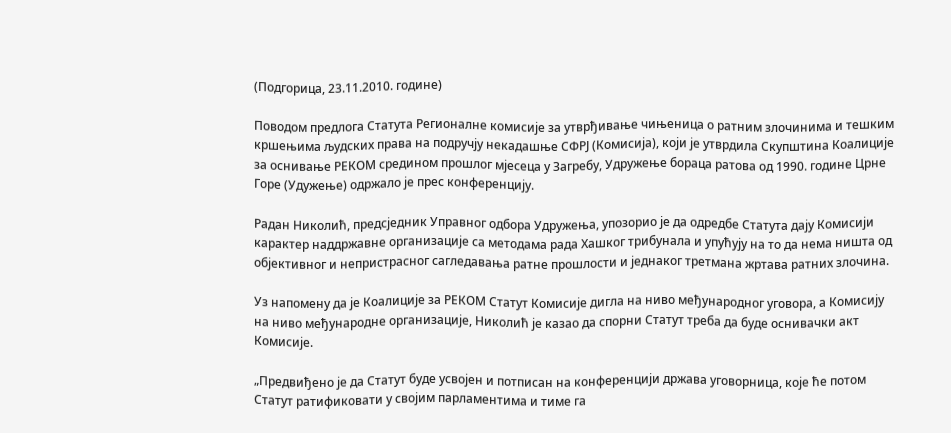(Подгорица, 23.11.2010. године)

Поводом предлога Статута Регионалне комисије за утврђивање чињеница о ратним злочинима и тешким кршењима људских права на подручју некадашње СФРЈ (Комисија), који је утврдила Скупштина Коалиције за оснивање РЕКОМ средином прошлог мјесеца у Загребу, Удружење бораца ратова од 1990. године Црне Горе (Удужење) одржало је прес конференцију.

Радан Николић, предсједник Управног одбора Удружења, упозорио је да одредбе Статута дају Комисији карактер наддржавне организације са методама рада Хашког трибунала и упућују на то да нема ништа од објективног и непристрасног сагледавања ратне прошлости и једнаког третмана жртава ратних злочина.

Уз напомену да је Коалиције за РЕКОМ Статут Комисије дигла на ниво међународног уговора, а Комисију на ниво међународне организације, Николић је казао да спорни Статут треба да буде оснивачки акт Комисије.

„Предвиђено је да Статут буде усвојен и потписан на конференцији држава уговорница, које ће потом Статут ратификовати у својим парламентима и тиме га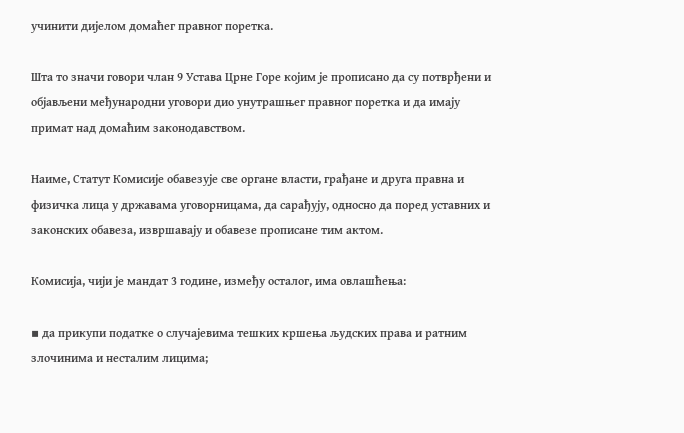учинити дијелом домаћег правног поретка.

Шта то значи говори члан 9 Устава Црне Горе којим је прописано да су потврђени и објављени међународни уговори дио унутрашњег правног поретка и да имају примат над домаћим законодавством.

Наиме, Статут Комисије обавезује све органе власти, грађане и друга правна и физичка лица у државама уговорницама, да сарађују, односно да поред уставних и законских обавеза, извршавају и обавезе прописане тим актом.

Комисија, чији је мандат 3 године, између осталог, има овлашћења:

▪ да прикупи податке о случајевима тешких кршења људских права и ратним злочинима и несталим лицима;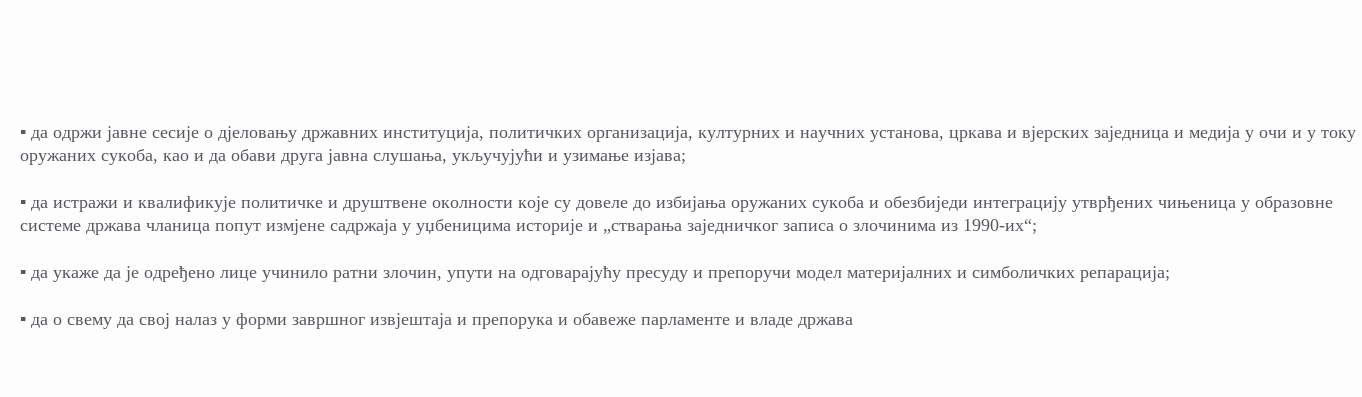▪ да одржи јавне сесије о дјеловању државних институција, политичких организација, културних и научних установа, цркава и вјерских заједница и медија у очи и у току оружаних сукоба, као и да обави друга јавна слушања, укључујући и узимање изјава;

▪ да истражи и квалификује политичке и друштвене околности које су довеле до избијања оружаних сукоба и обезбиједи интеграцију утврђених чињеница у образовне системе држава чланица попут измјене садржаја у уџбеницима историје и „стварања заједничког записа о злочинима из 1990-их“;

▪ да укаже да је одређено лице учинило ратни злочин, упути на одговарајућу пресуду и препоручи модел материјалних и симболичких репарација;

▪ да о свему да свој налаз у форми завршног извјештаја и препорука и обавеже парламенте и владе држава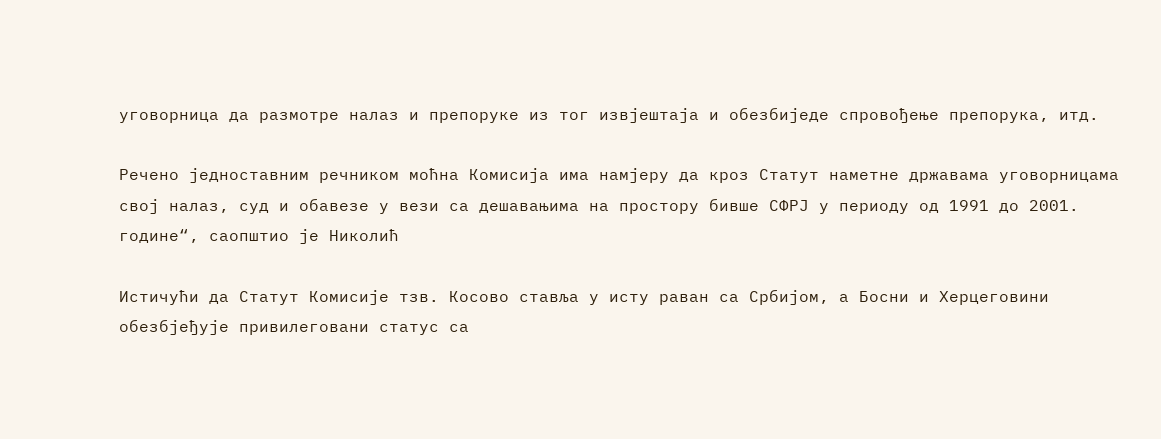уговорница да размотре налаз и препоруке из тог извјештаја и обезбиједе спровођење препорука, итд.

Речено једноставним речником моћна Комисија има намјеру да кроз Статут наметне државама уговорницама свој налаз, суд и обавезе у вези са дешавањима на простору бивше СФРЈ у периоду од 1991 до 2001. године“, саопштио је Николић

Истичући да Статут Комисије тзв. Косово ставља у исту раван са Србијом, а Босни и Херцеговини обезбјеђује привилеговани статус са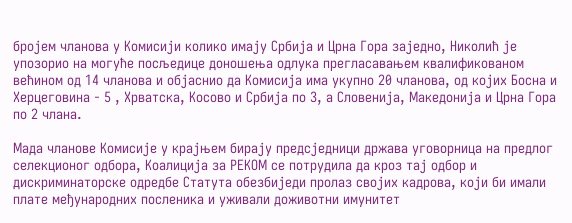бројем чланова у Комисији колико имају Србија и Црна Гора заједно, Николић је упозорио на могуће посљедице доношења одлука прегласавањем квалификованом већином од 14 чланова и објаснио да Комисија има укупно 20 чланова, од којих Босна и Херцеговина - 5 , Хрватска, Косово и Србија по 3, а Словенија, Македонија и Црна Гора по 2 члана.

Мада чланове Комисије у крајњем бирају предсједници држава уговорница на предлог селекционог одбора, Коалиција за РЕКОМ се потрудила да кроз тај одбор и дискриминаторске одредбе Статута обезбиједи пролаз својих кадрова, који би имали плате међународних посленика и уживали доживотни имунитет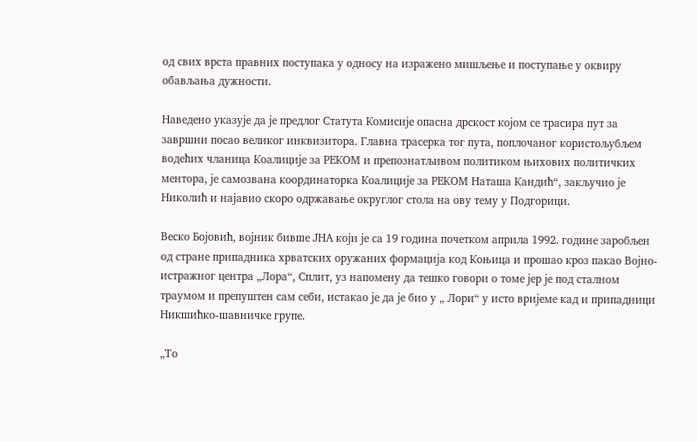од свих врста правних поступака у односу на изражено мишљење и поступање у оквиру обављања дужности.

Наведено указује да је предлог Статута Комисије опасна дрскост којом се трасира пут за завршни посао великог инквизитора. Главна трасерка тог пута, поплочаног користољубљем водећих чланица Коалиције за РЕКОМ и препознатљивом политиком њихових политичких ментора, је самозвана координаторка Коалиције за РЕКОМ Наташа Кандић“, закључио је Николић и најавио скоро одржавање округлог стола на ову тему у Подгорици.

Веско Бојовић, војник бивше ЈНА који је са 19 година почетком априла 1992. године заробљен од стране припадника хрватских оружаних формација код Коњица и прошао кроз пакао Војно-истражног центра „Лора“, Сплит, уз напомену да тешко говори о томе јер је под сталном траумом и препуштен сам себи, истакао је да је био у „ Лори“ у исто вријеме кад и припадници Никшићко-шавничке групе.

„То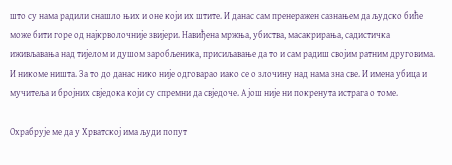што су нама радили снашло њих и оне који их штите. И данас сам пренеражен сазнањем да људско биће може бити горе од најкрволочније звијери. Навиђена мржња, убиства, масакрирања, садистичка иживљавања над тијелом и душом заробљеника, присиљавање да то и сам радиш својим ратним друговима. И никоме ништа. За то до данас нико није одговарао иако се о злочину над нама зна све. И имена убица и мучитеља и бројних свједока који су спремни да свједоче. А још није ни покренута истрага о томе.

Охрабрује ме да у Хрватској има људи попут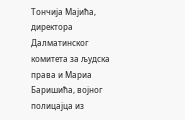Тончија Мајића, директора Далматинског комитета за људска права и Мариа Баришића, војног полицајца из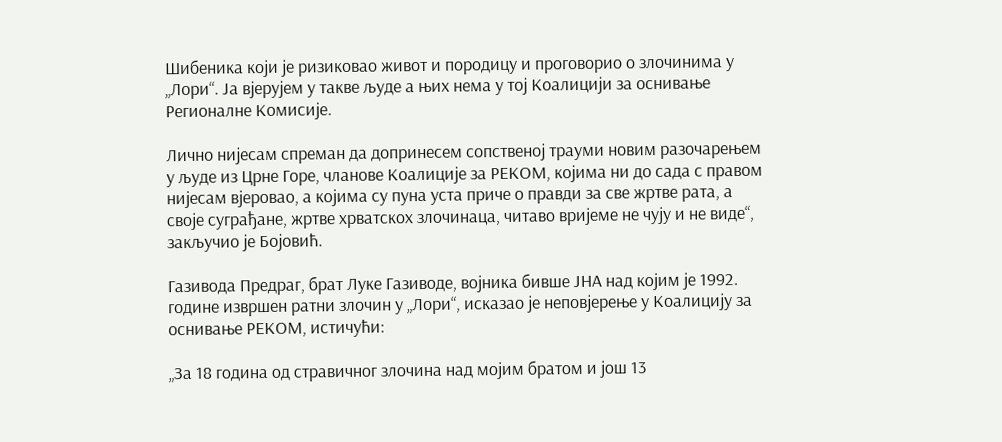Шибеника који је ризиковао живот и породицу и проговорио о злочинима у „Лори“. Ја вјерујем у такве људе а њих нема у тој Коалицији за оснивање Регионалне Комисије.

Лично нијесам спреман да допринесем сопственој трауми новим разочарењем у људе из Црне Горе, чланове Коалиције за РЕКОМ, којима ни до сада с правом нијесам вјеровао, а којима су пуна уста приче о правди за све жртве рата, а своје суграђане, жртве хрватскох злочинаца, читаво вријеме не чују и не виде“, закључио је Бојовић.

Газивода Предраг, брат Луке Газиводе, војника бивше ЈНА над којим је 1992. године извршен ратни злочин у „Лори“, исказао је неповјерење у Коалицију за оснивање РЕКОМ, истичући:

„За 18 година од стравичног злочина над мојим братом и још 13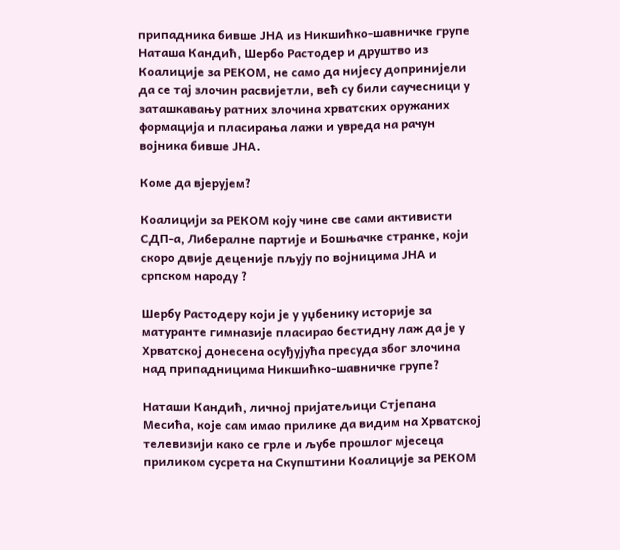припадника бивше ЈНА из Никшићко-шавничке групе Наташа Кандић, Шербо Растодер и друштво из Коалиције за РЕКОМ, не само да нијесу допринијели да се тај злочин расвијетли, већ су били саучесници у заташкавању ратних злочина хрватских оружаних формација и пласирања лажи и увреда на рачун војника бивше ЈНА.

Коме да вјерујем?

Коалицији за РЕКОМ коју чине све сами активисти СДП-а, Либералне партије и Бошњачке странке, који скоро двије деценије пљују по војницима ЈНА и српском народу ?

Шербу Растодеру који је у уџбенику историје за матуранте гимназије пласирао бестидну лаж да је у Хрватској донесена осуђујућа пресуда због злочина над припадницима Никшићко-шавничке групе?

Наташи Кандић, личној пријатељици Стјепана Месића, које сам имао прилике да видим на Хрватској телевизији како се грле и љубе прошлог мјесеца приликом сусрета на Скупштини Коалиције за РЕКОМ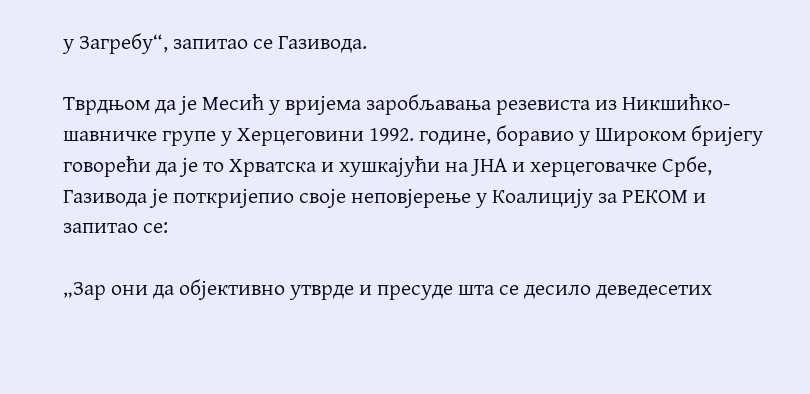у Загребу“, запитао се Газивода.

Тврдњом да је Месић у вријема заробљавања резевиста из Никшићко-шавничке групе у Херцеговини 1992. године, боравио у Широком бријегу говорећи да је то Хрватска и хушкајући на ЈНА и херцеговачке Србе, Газивода је поткријепио своје неповјерење у Коалицију за РЕКОМ и запитао се:

„Зар они да објективно утврде и пресуде шта се десило деведесетих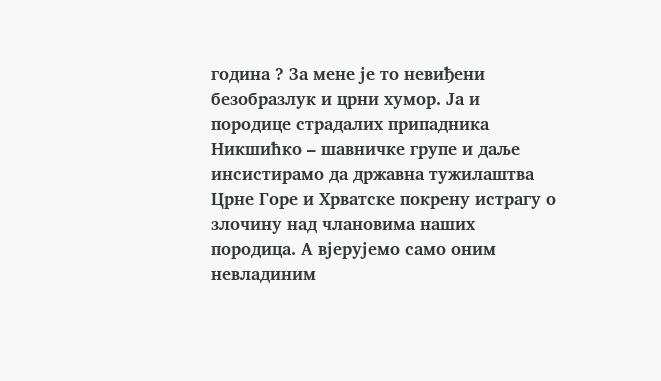година ? За мене је то невиђени безобразлук и црни хумор. Ја и породице страдалих припадника Никшићко – шавничке групе и даље инсистирамо да државна тужилаштва Црне Горе и Хрватске покрену истрагу о злочину над члановима наших породица. А вјерујемо само оним невладиним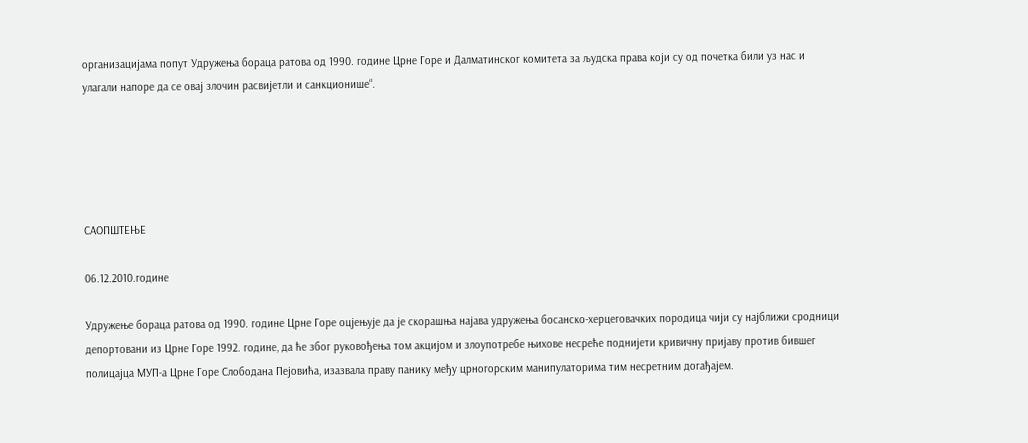организацијама попут Удружења бораца ратова од 1990. године Црне Горе и Далматинског комитета за људска права који су од почетка били уз нас и улагали напоре да се овај злочин расвијетли и санкционише“.





САОПШТЕЊЕ

06.12.2010.године

Удружење бораца ратова од 1990. године Црне Горе оцјењује да је скорашња најава удружења босанско-херцеговачких породица чији су најближи сродници депортовани из Црне Горе 1992. године, да ће због руковођења том акцијом и злоупотребе њихове несреће поднијети кривичну пријаву против бившег полицајца МУП-а Црне Горе Слободана Пејовића, изазвала праву панику међу црногорским манипулаторима тим несретним догађајем.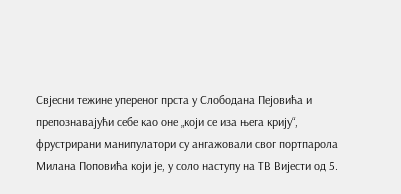Свјесни тежине упереног прста у Слободана Пејовића и препознавајући себе као оне „који се иза њега крију“, фрустрирани манипулатори су ангажовали свог портпарола Милана Поповића који је, у соло наступу на ТВ Вијести од 5.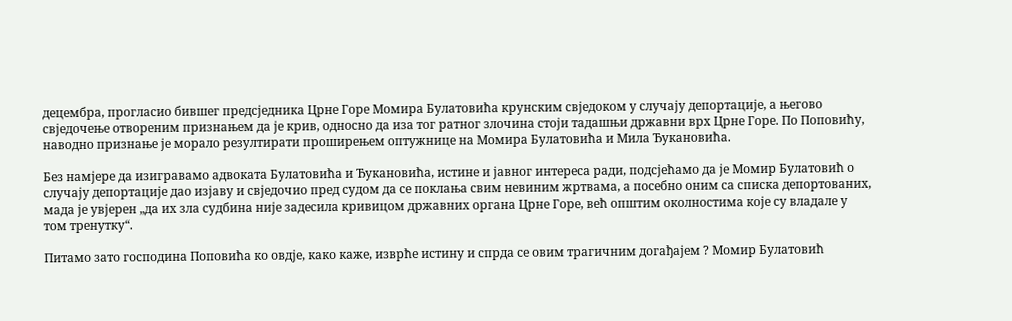децембра, прогласио бившег предсједника Црне Горе Момира Булатовића крунским свједоком у случају депортације, а његово свједочење отвореним признањем да је крив, односно да иза тог ратног злочина стоји тадашњи државни врх Црне Горе. По Поповићу, наводно признање је морало резултирати проширењем оптужнице на Момира Булатовића и Мила Ђукановића.

Без намјере да изигравамо адвоката Булатовића и Ђукановића, истине и јавног интереса ради, подсјећамо да је Момир Булатовић о случају депортације дао изјаву и свједочио пред судом да се поклања свим невиним жртвама, а посебно оним са списка депортованих, мада је увјерен „да их зла судбина није задесила кривицом државних органа Црне Горе, већ општим околностима које су владале у том тренутку“.

Питамо зато господина Поповића ко овдје, како каже, изврће истину и спрда се овим трагичним догађајем ? Момир Булатовић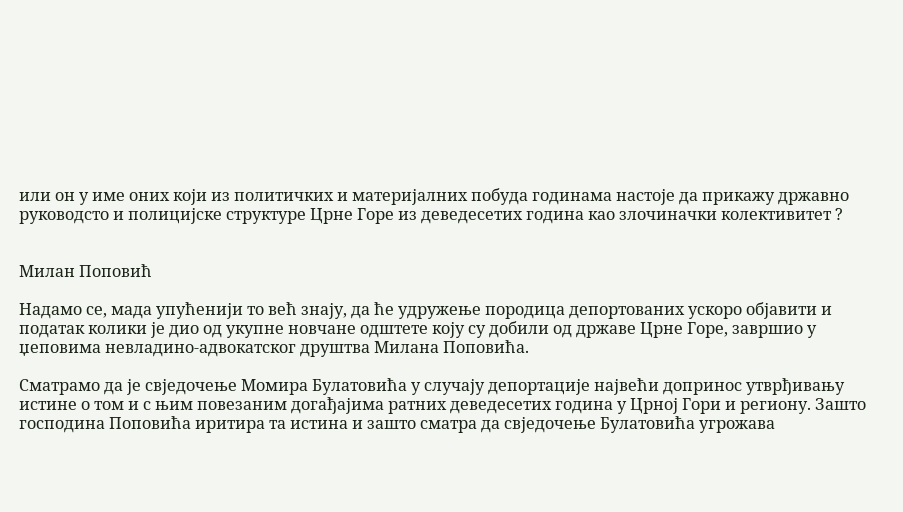или он у име оних који из политичких и материјалних побуда годинама настоје да прикажу државно руководсто и полицијске структуре Црне Горе из деведесетих година као злочиначки колективитет ?


Милан Поповић

Надамо се, мада упућенији то већ знају, да ће удружење породица депортованих ускоро објавити и податак колики је дио од укупне новчане одштете коју су добили од државе Црне Горе, завршио у џеповима невладино-адвокатског друштва Милана Поповића.

Сматрамо да је свједочење Момира Булатовића у случају депортације највећи допринос утврђивању истине о том и с њим повезаним догађајима ратних деведесетих година у Црној Гори и региону. Зашто господина Поповића иритира та истина и зашто сматра да свједочење Булатовића угрожава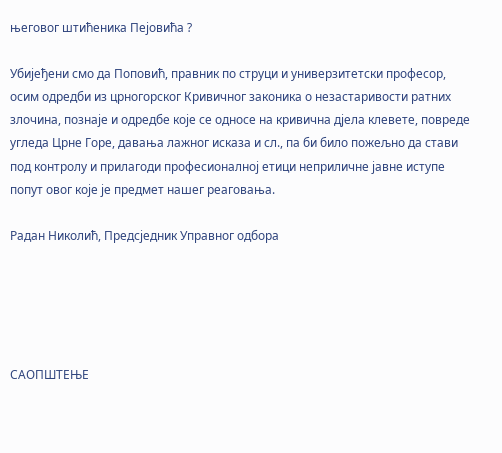његовог штићеника Пејовића ?

Убијеђени смо да Поповић, правник по струци и универзитетски професор, осим одредби из црногорског Кривичног законика о незастаривости ратних злочина, познаје и одредбе које се односе на кривична дјела клевете, повреде угледа Црне Горе, давања лажног исказа и сл., па би било пожељно да стави под контролу и прилагоди професионалној етици неприличне јавне иступе попут овог које је предмет нашег реаговања.

Радан Николић, Предсједник Управног одбора





САОПШТЕЊЕ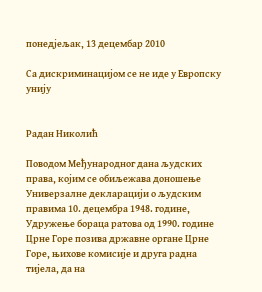понедјељак, 13 децембар 2010

Са дискриминацијом се не иде у Европску унију


Радан Николић

Поводом Међународног дана људских права, којим се обиљежава доношење Универзалне декларацији о људским правима 10. децембра 1948. године, Удружење бораца ратова од 1990. године Црне Горе позива државне органе Црне Горе, њихове комисије и друга радна тијела, да на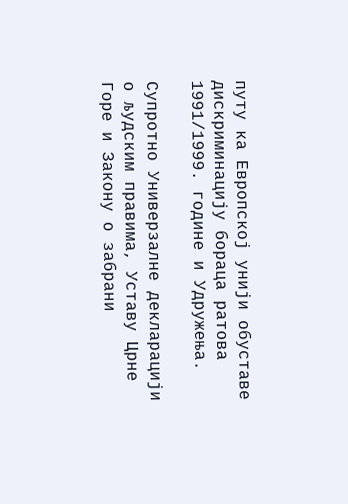путу ка Европској унији обуставе дискриминацију бораца ратова 1991/1999. године и Удружења.

Супротно Универзалне декларацији о људским правима, Уставу Црне Горе и Закону о забрани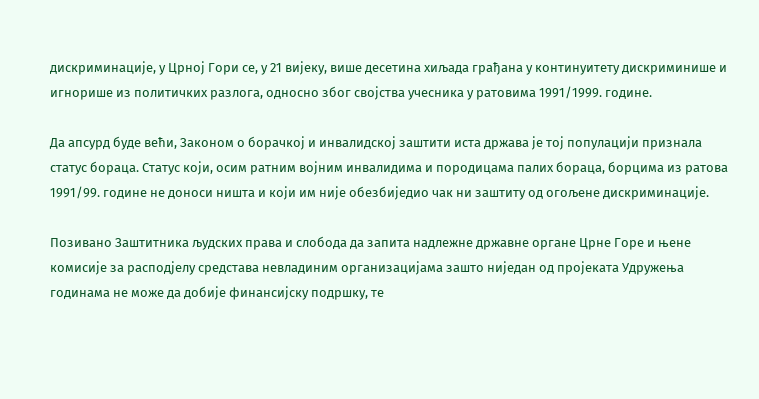дискриминације, у Црној Гори се, у 21 вијеку, више десетина хиљада грађана у континуитету дискриминише и игнорише из политичких разлога, односно због својства учесника у ратовима 1991/1999. године.

Да апсурд буде већи, Законом о борачкој и инвалидској заштити иста држава је тој популацији признала статус бораца. Статус који, осим ратним војним инвалидима и породицама палих бораца, борцима из ратова 1991/99. године не доноси ништа и који им није обезбиједио чак ни заштиту од огољене дискриминације.

Позивано Заштитника људских права и слобода да запита надлежне државне органе Црне Горе и њене комисије за расподјелу средстава невладиним организацијама зашто ниједан од пројеката Удружења годинама не може да добије финансијску подршку, те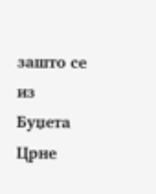зашто се из Буџета Црне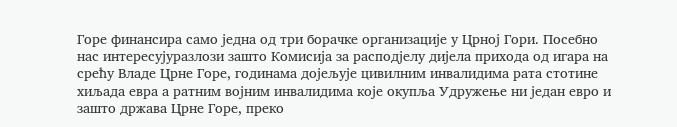Горе финансира само једна од три борачке организације у Црној Гори. Посебно нас интересујуразлози зашто Комисија за расподјелу дијела прихода од игара на срећу Владе Црне Горе, годинама дојељује цивилним инвалидима рата стотине хиљада евра а ратним војним инвалидима које окупља Удружење ни један евро и зашто држава Црне Горе, преко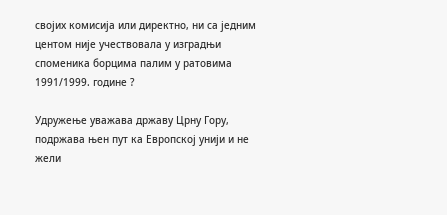својих комисија или директно, ни са једним центом није учествовала у изградњи споменика борцима палим у ратовима 1991/1999. године ?

Удружење уважава државу Црну Гору, подржава њен пут ка Европској унији и не жели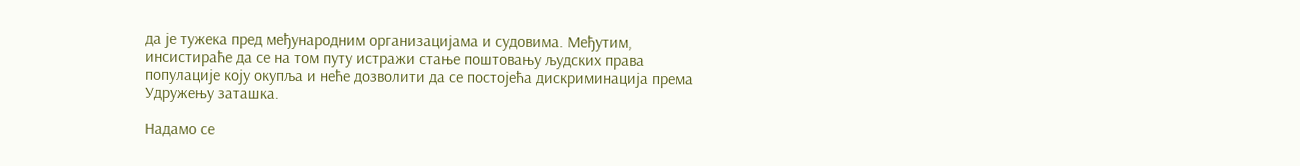да је тужека пред међународним организацијама и судовима. Међутим, инсистираће да се на том путу истражи стање поштовању људских права популације коју окупља и неће дозволити да се постојећа дискриминација према Удружењу заташка.

Надамо се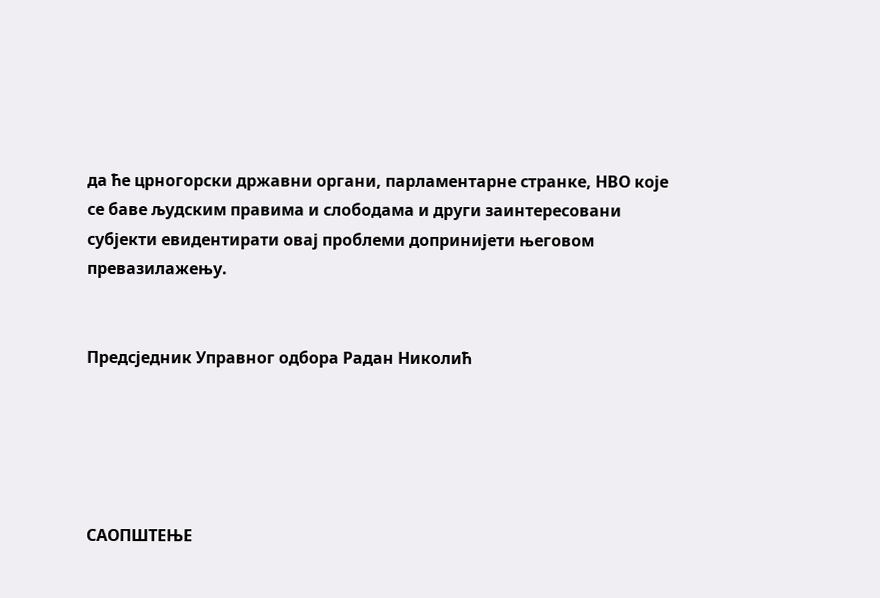да ће црногорски државни органи, парламентарне странке, НВО које се баве људским правима и слободама и други заинтересовани субјекти евидентирати овај проблеми допринијети његовом превазилажењу.


Предсједник Управног одбора Радан Николић





САОПШТЕЊЕ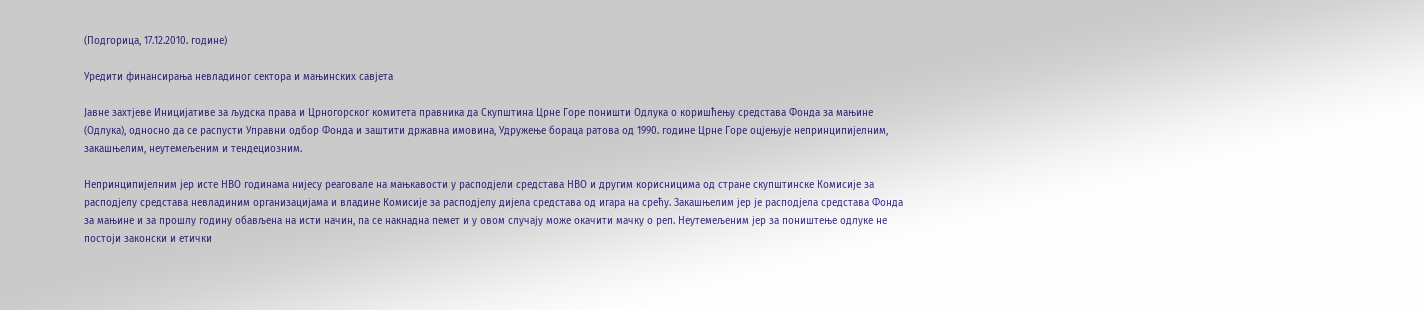(Подгорица, 17.12.2010. године)

Уредити финансирања невладиног сектора и мањинских савјета

Јавне захтјеве Иницијативе за људска права и Црногорског комитета правника да Скупштина Црне Горе поништи Одлука о коришћењу средстава Фонда за мањине (Одлука), односно да се распусти Управни одбор Фонда и заштити државна имовина, Удружење бораца ратова од 1990. године Црне Горе оцјењује непринципијелним, закашњелим, неутемељеним и тендециозним.

Непринципијелним јер исте НВО годинама нијесу реаговале на мањкавости у расподјели средстава НВО и другим корисницима од стране скупштинске Комисије за расподјелу средстава невладиним организацијама и владине Комисије за расподјелу дијела средстава од игара на срећу. Закашњелим јер је расподјела средстава Фонда за мањине и за прошлу годину обављена на исти начин, па се накнадна пемет и у овом случају може окачити мачку о реп. Неутемељеним јер за поништење одлуке не постоји законски и етички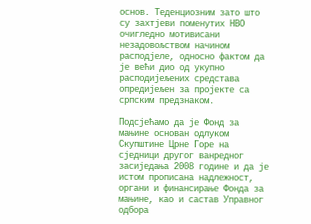основ. Теденциозним зато што су захтјеви поменутих НВО очигледно мотивисани незадовољством начином расподјеле, односно фактом да је већи дио од укупно расподијељених средстава опредијељен за пројекте са српским предзнаком.

Подсјећамо да је Фонд за мањине основан одлуком Скупштине Црне Горе на сједници другог ванредног засиједања 2008 године и да је истом прописана надлежност, органи и финансирање Фонда за мањине, као и састав Управног одбора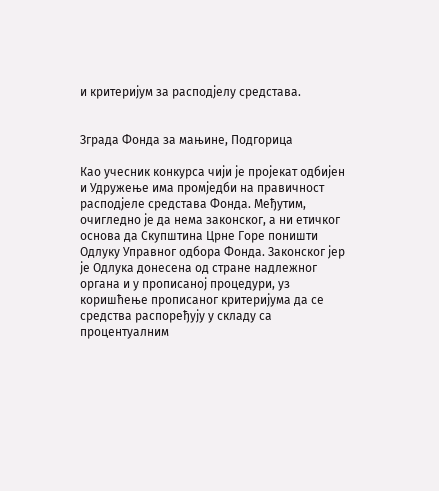и критеријум за расподјелу средстава.


Зграда Фонда за мањине, Подгорица

Као учесник конкурса чији је пројекат одбијен и Удружење има промједби на правичност расподјеле средстава Фонда. Међутим, очигледно је да нема законског, а ни етичког основа да Скупштина Црне Горе поништи Одлуку Управног одбора Фонда. Законског јер је Одлука донесена од стране надлежног органа и у прописаној процедури, уз коришћење прописаног критеријума да се средства распоређују у складу са процентуалним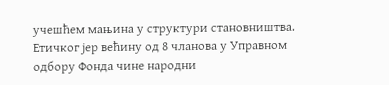учешћем мањина у структури становништва. Етичког јер већину од 8 чланова у Управном одбору Фонда чине народни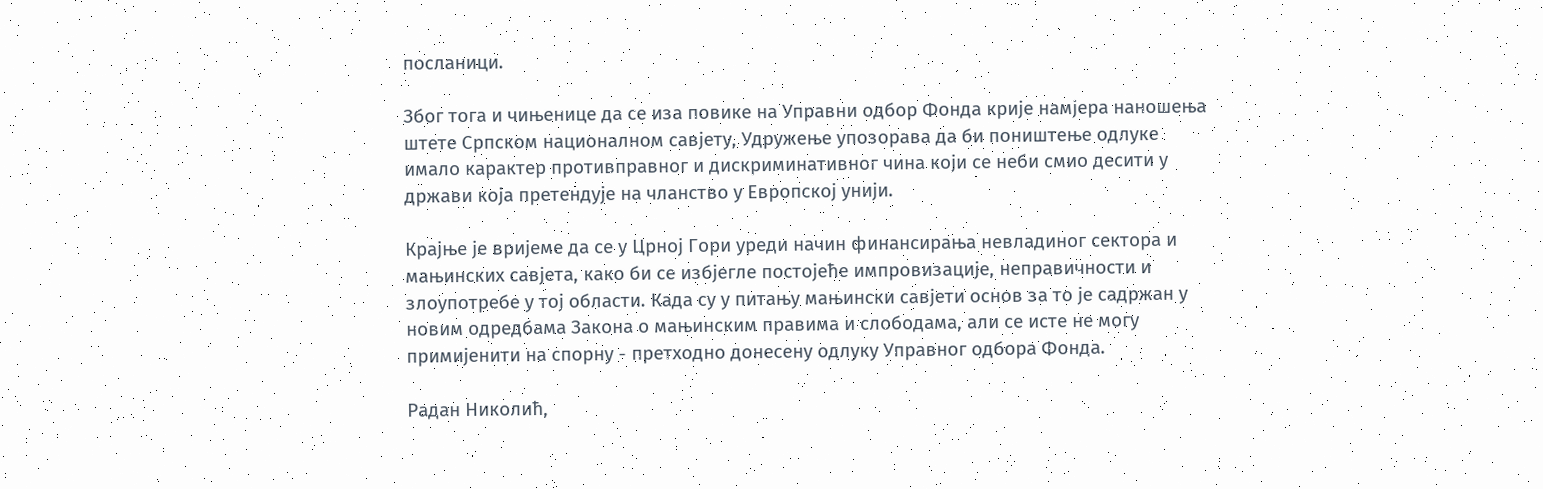посланици.

Због тога и чињенице да се иза повике на Управни одбор Фонда крије намјера наношења штете Српском националном савјету, Удружење упозорава да би поништење одлуке имало карактер противправног и дискриминативног чина који се неби смио десити у држави која претендује на чланство у Европској унији.

Крајње је вријеме да се у Црној Гори уреди начин финансирања невладиног сектора и мањинских савјета, како би се избјегле постојеће импровизације, неправичности и злоупотребе у тој области. Када су у питању мањински савјети основ за то је садржан у новим одредбама Закона о мањинским правима и слободама, али се исте не могу примијенити на спорну - претходно донесену одлуку Управног одбора Фонда.

Радан Николић,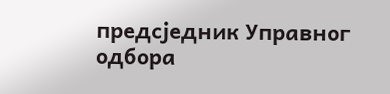предсједник Управног одбора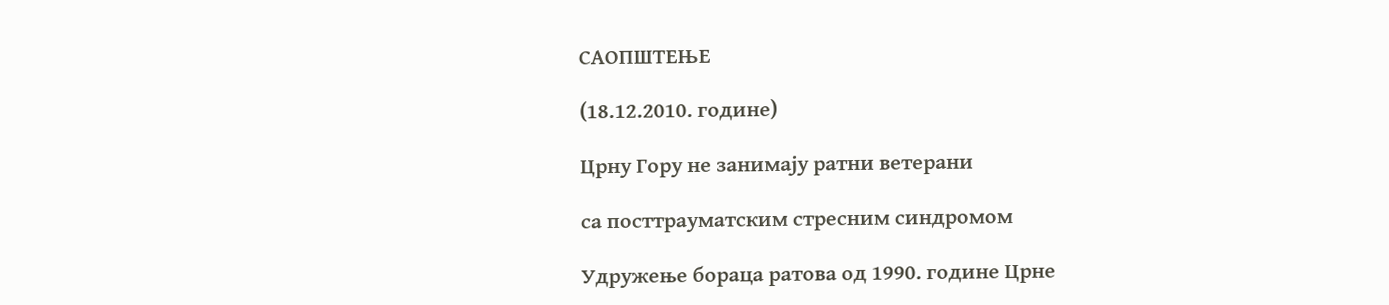САОПШТЕЊЕ

(18.12.2010. године)

Црну Гору не занимају ратни ветерани

са посттрауматским стресним синдромом

Удружење бораца ратова од 1990. године Црне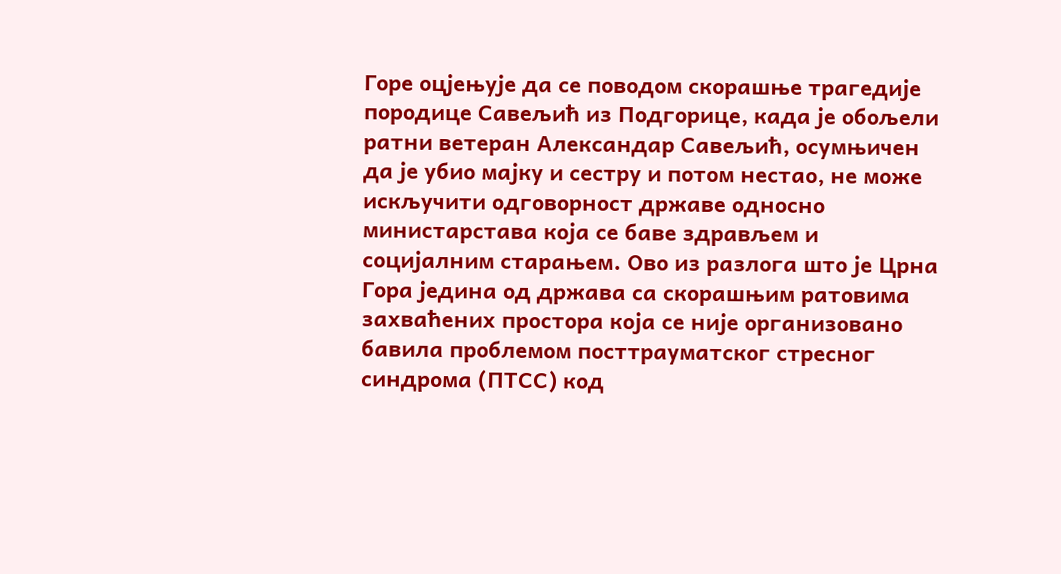Горе оцјењује да се поводом скорашње трагедије породице Савељић из Подгорице, када је обољели ратни ветеран Александар Савељић, осумњичен да је убио мајку и сестру и потом нестао, не може искључити одговорност државе односно министарстава која се баве здрављем и социјалним старањем. Ово из разлога што је Црна Гора једина од држава са скорашњим ратовима захваћених простора која се није организовано бавила проблемом посттрауматског стресног синдрома (ПТСС) код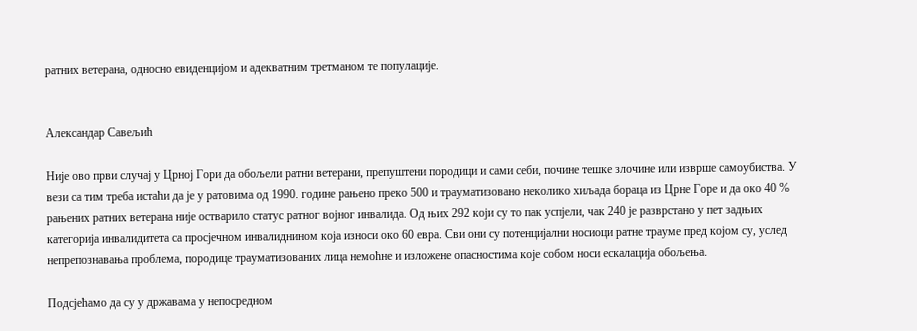ратних ветерана, односно евиденцијом и адекватним третманом те популације.


Александар Савељић

Није ово први случај у Црној Гори да обољели ратни ветерани, препуштени породици и сами себи, почине тешке злочине или изврше самоубиства. У вези са тим треба истаћи да је у ратовима од 1990. године рањено преко 500 и трауматизовано неколико хиљада бораца из Црне Горе и да око 40 % рањених ратних ветерана није остварило статус ратног војног инвалида. Од њих 292 који су то пак успјели, чак 240 је разврстано у пет задњих категорија инвалидитета са просјечном инвалиднином која износи око 60 евра. Сви они су потенцијални носиоци ратне трауме пред којом су, услед непрепознавања проблема, породице трауматизованих лица немоћне и изложене опасностима које собом носи ескалација обољења.

Подсјећамо да су у државама у непосредном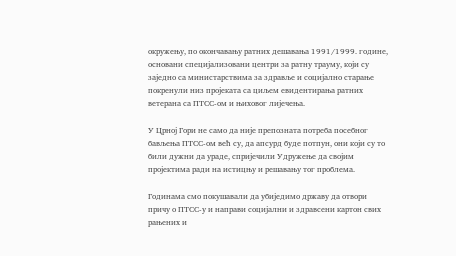окружењу, по окончавању ратних дешавања 1991/1999. године, основани специјализовани центри за ратну трауму, који су заједно са министарствима за здравље и социјално старање покренули низ пројеката са циљем евидентирања ратних ветерана са ПТСС-ом и њиховог лијечења.

У Црној Гори не само да није препозната потреба посебног бављења ПТСС-ом већ су, да апсурд буде потпун, они који су то били дужни да ураде, спријечили Удружење да својим пројектима ради на истицњу и решавању тог проблема.

Годинама смо покушавали да убиједимо државу да отвори причу о ПТСС-у и направи социјални и здравсени картон свих рањених и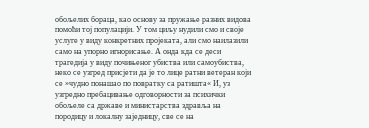обољелих бораца, као основу за пружање разних видова помоћи тој популацији. У том циљу нудили смо и своје услуге у виду конкретних пројеката, али смо наилазили само на упорно игнорисање. А онда кда се деси трагедија у виду почињеног убиства или самоубиства, неко се узгред присјети да је то лице ратни ветеран који се »чудно понашао по повратку са ратишта« И, уз узгредно пребацивање одговорности за психички обољеле са државе и министарства здравља на породицу и локалну заједницу, све се на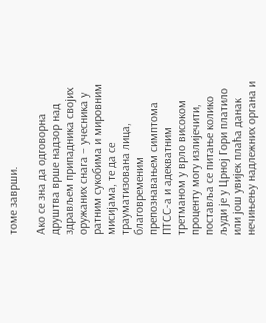томе заврши.

Ако се зна да одговорна друштва врше надзор над здрављем припадника својих оружаних снага – учесника у ратним сукобима и мировним мисијама, те да се трауматизована лица, благовременим препознавањем симптома ПТСС-а и адекватним третманом у врло високом проценту могу излијечити, поставља се питање колико људи је у Црној Гори платило или још увијек плаћа данак нечињењу надлежних органа и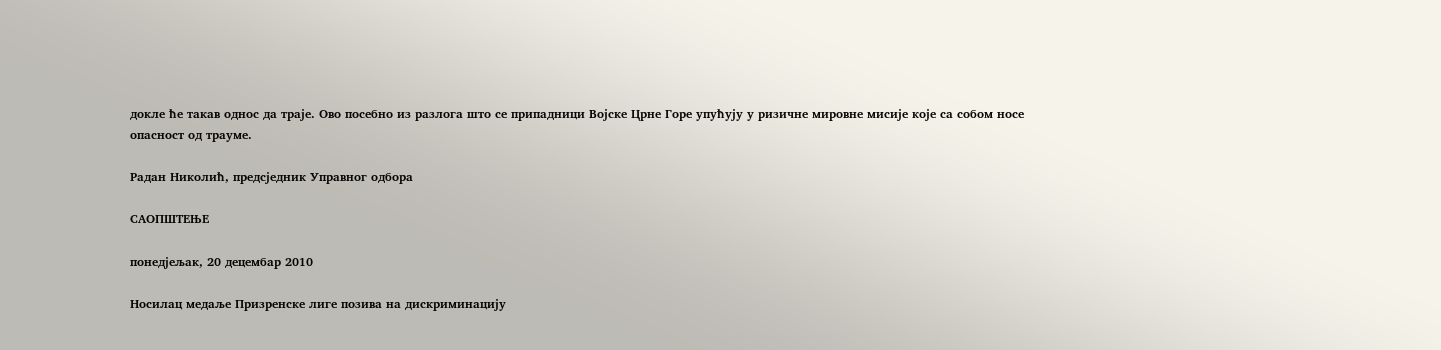докле ће такав однос да траје. Ово посебно из разлога што се припадници Војске Црне Горе упућују у ризичне мировне мисије које са собом носе опасност од трауме.

Радан Николић, предсједник Управног одбора

САОПШТЕЊЕ

понедјељак, 20 децембар 2010

Носилац медаље Призренске лиге позива на дискриминацију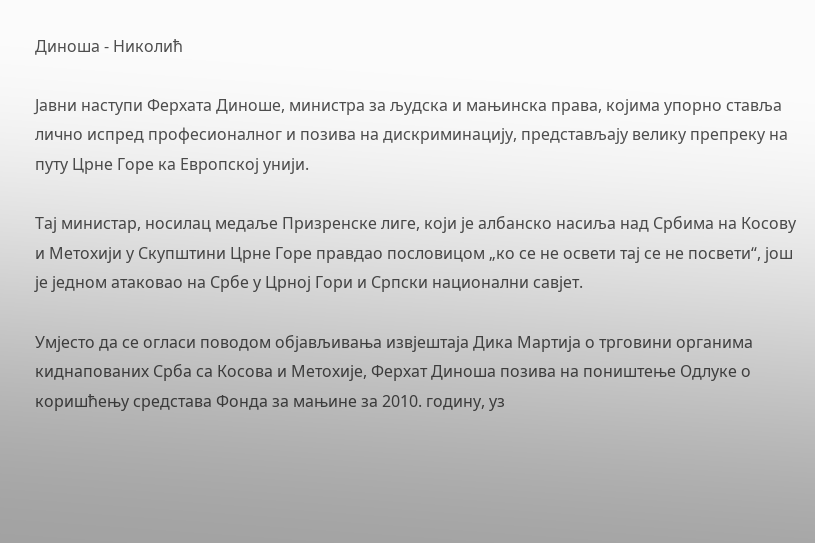Диноша - Николић

Јавни наступи Ферхата Диноше, министра за људска и мањинска права, којима упорно ставља лично испред професионалног и позива на дискриминацију, представљају велику препреку на путу Црне Горе ка Европској унији.

Тај министар, носилац медаље Призренске лиге, који је албанско насиља над Србима на Косову и Метохији у Скупштини Црне Горе правдао пословицом „ко се не освети тај се не посвети“, још је једном атаковао на Србе у Црној Гори и Српски национални савјет.

Умјесто да се огласи поводом објављивања извјештаја Дика Мартија о трговини органима киднапованих Срба са Косова и Метохије, Ферхат Диноша позива на поништење Одлуке о коришћењу средстава Фонда за мањине за 2010. годину, уз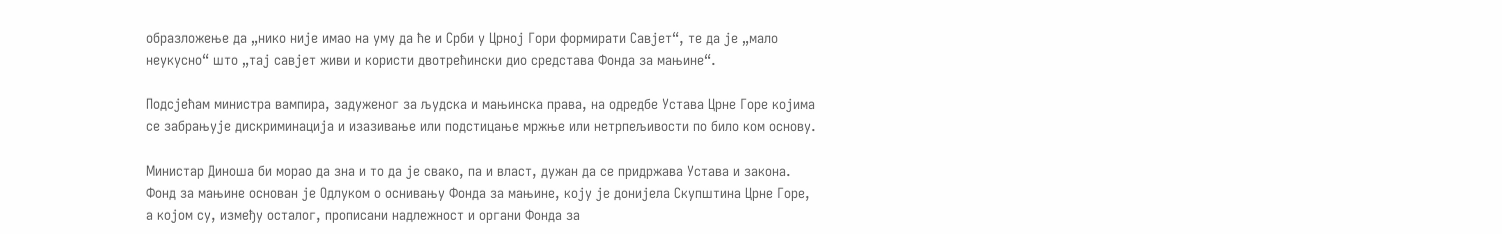образложење да „нико није имао на уму да ће и Срби у Црној Гори формирати Савјет“, те да је „мало неукусно“ што „тај савјет живи и користи двотрећински дио средстава Фонда за мањине“.

Подсјећам министра вампира, задуженог за људска и мањинска права, на одредбе Устава Црне Горе којима се забрањује дискриминација и изазивање или подстицање мржње или нетрпељивости по било ком основу.

Министар Диноша би морао да зна и то да је свако, па и власт, дужан да се придржава Устава и закона. Фонд за мањине основан је Одлуком о оснивању Фонда за мањине, коју је донијела Скупштина Црне Горе, а којом су, између осталог, прописани надлежност и органи Фонда за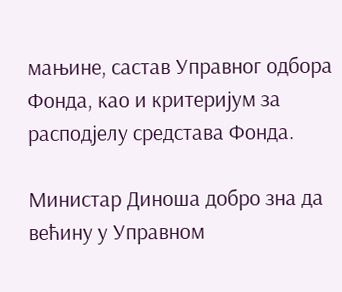мањине, састав Управног одбора Фонда, као и критеријум за расподјелу средстава Фонда.

Министар Диноша добро зна да већину у Управном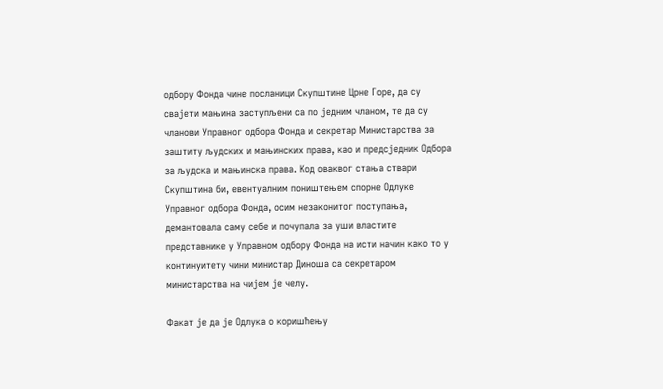одбору Фонда чине посланици Скупштине Црне Горе, да су свајети мањина заступљени са по једним чланом, те да су чланови Управног одбора Фонда и секретар Министарства за заштиту људских и мањинских права, као и предсједник Одбора за људска и мањинска права. Код оваквог стања ствари Скупштина би, евентуалним поништењем спорне Одлуке Управног одбора Фонда, осим незаконитог поступања, демантовала саму себе и почупала за уши властите представнике у Управном одбору Фонда на исти начин како то у континуитету чини министар Диноша са секретаром министарства на чијем је челу.

Факат је да је Одлука о коришћењу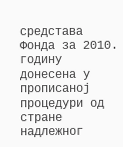средстава Фонда за 2010. годину донесена у прописаној процедури од стране надлежног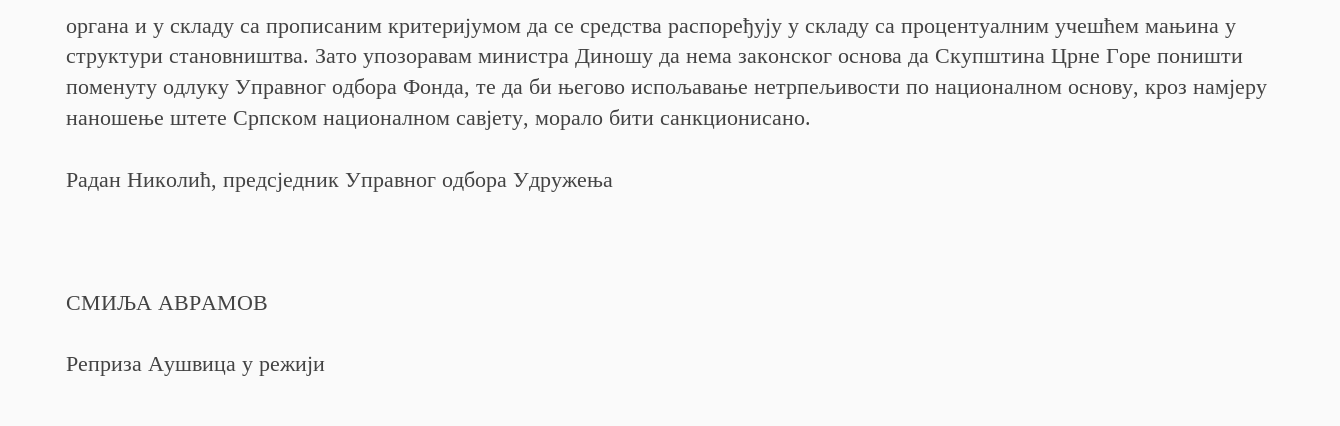органа и у складу са прописаним критеријумом да се средства распоређују у складу са процентуалним учешћем мањина у структури становништва. Зато упозоравам министра Диношу да нема законског основа да Скупштина Црне Горе поништи поменуту одлуку Управног одбора Фонда, те да би његово испољавање нетрпељивости по националном основу, кроз намјеру наношење штете Српском националном савјету, морало бити санкционисано.

Радан Николић, предсједник Управног одбора Удружења



СМИЉА АВРАМОВ

Реприза Аушвица у режији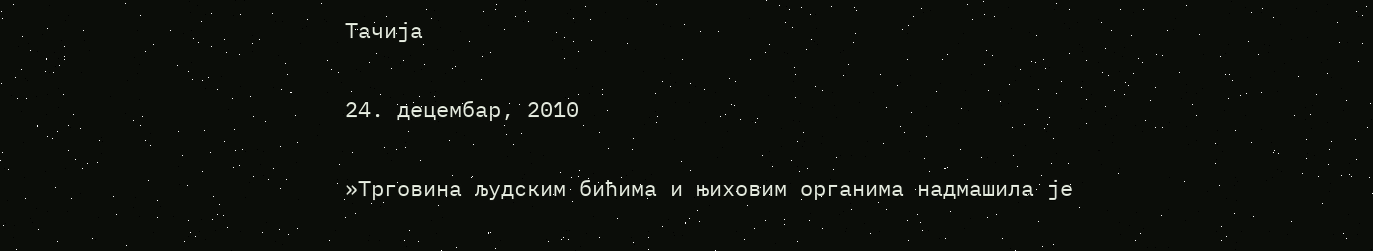Тачија

24. децембар, 2010

»Трговина људским бићима и њиховим органима надмашила је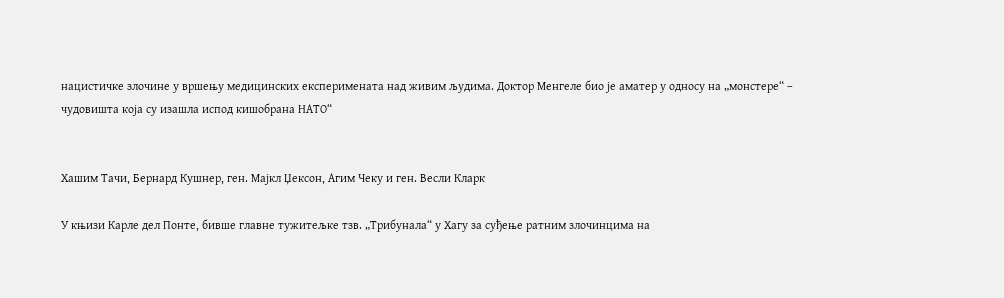нацистичке злочине у вршењу медицинских експеримената над живим људима. Доктор Менгеле био је аматер у односу на „монстере“ – чудовишта која су изашла испод кишобрана НАТО“


Хашим Тачи, Бернард Кушнер, ген. Мајкл Џексон, Агим Чеку и ген. Весли Кларк

У књизи Карле дел Понте, бивше главне тужитељке тзв. „Трибунала“ у Хагу за суђење ратним злочинцима на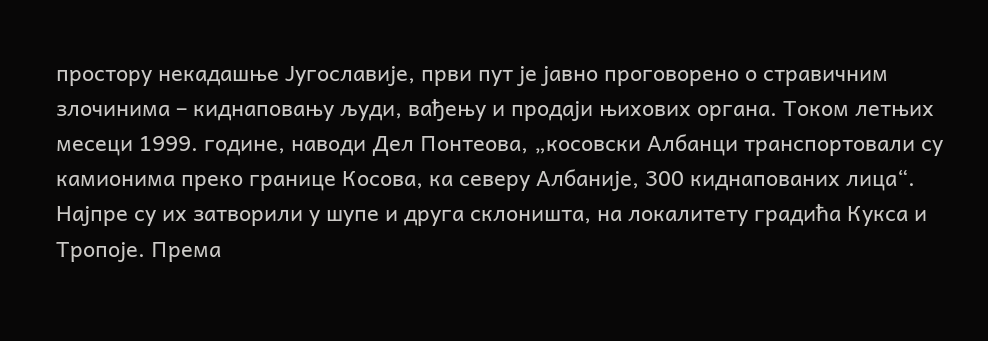простору некадашње Југославије, први пут је јавно проговорено о стравичним злочинима – киднаповању људи, вађењу и продаји њихових органа. Током летњих месеци 1999. године, наводи Дел Понтеова, „косовски Албанци транспортовали су камионима преко границе Косова, ка северу Албаније, 300 киднапованих лица“. Најпре су их затворили у шупе и друга склоништа, на локалитету градића Кукса и Тропоје. Према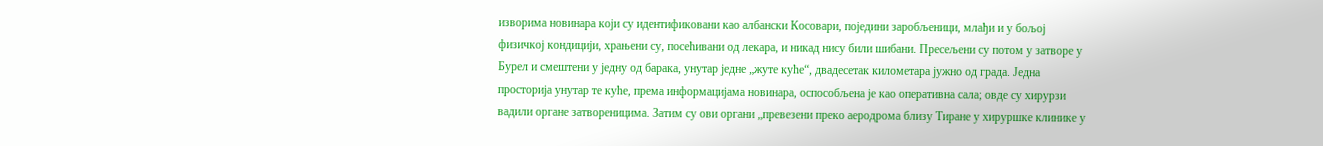изворима новинара који су идентификовани као албански Косовари, поједини заробљеници, млађи и у бољој физичкој кондицији, храњени су, посећивани од лекара, и никад нису били шибани. Пресељени су потом у затворе у Бурел и смештени у једну од барака, унутар једне „жуте куће“, двадесетак километара јужно од града. Једна просторија унутар те куће, према информацијама новинара, оспособљена је као оперативна сала; овде су хирурзи вадили органе затвореницима. Затим су ови органи „превезени преко аеродрома близу Тиране у хируршке клинике у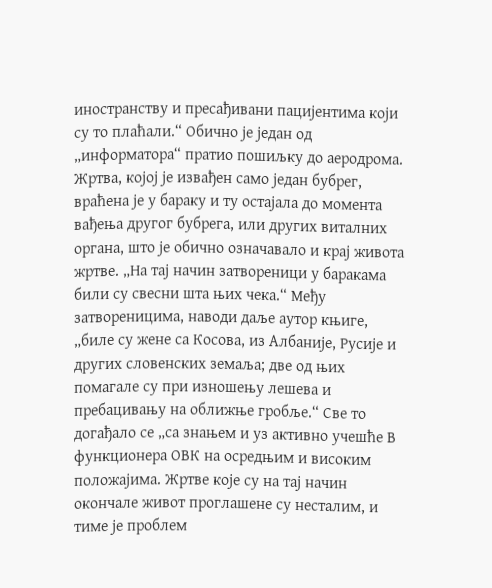иностранству и пресађивани пацијентима који су то плаћали.“ Обично је један од „информатора“ пратио пошиљку до аеродрома. Жртва, којој је извађен само један бубрег, враћена је у бараку и ту остајала до момента вађења другог бубрега, или других виталних органа, што је обично означавало и крај живота жртве. „На тај начин затвореници у баракама били су свесни шта њих чека.“ Међу затвореницима, наводи даље аутор књиге, „биле су жене са Косова, из Албаније, Русије и других словенских земаља; две од њих помагале су при изношењу лешева и пребацивању на оближње гробље.“ Све то догађало се „са знањем и уз активно учешће В функционера ОВК на осредњим и високим положајима. Жртве које су на тај начин окончале живот проглашене су несталим, и тиме је проблем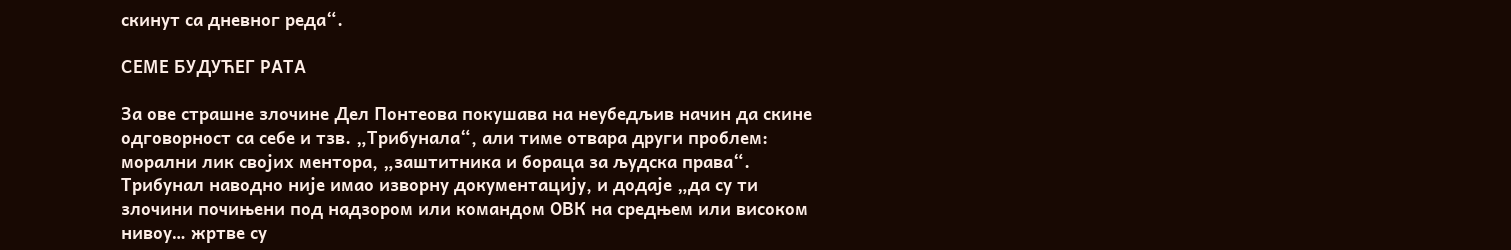скинут са дневног реда“.

СЕМЕ БУДУЋЕГ РАТА

За ове страшне злочине Дел Понтеова покушава на неубедљив начин да скине одговорност са себе и тзв. „Трибунала“, али тиме отвара други проблем: морални лик својих ментора, „заштитника и бораца за људска права“. Трибунал наводно није имао изворну документацију, и додаје „да су ти злочини почињени под надзором или командом ОВК на средњем или високом нивоу… жртве су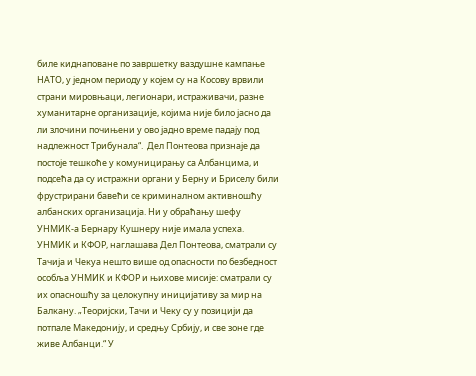биле киднаповане по завршетку ваздушне кампање НАТО, у једном периоду у којем су на Косову врвили страни мировњаци, легионари, истраживачи, разне хуманитарне организације, којима није било јасно да ли злочини почињени у ово јадно време падају под надлежност Трибунала“.  Дел Понтеова признаје да постоје тешкоће у комуницирању са Албанцима, и подсећа да су истражни органи у Берну и Бриселу били фрустрирани бавећи се криминалном активношћу албанских организација. Ни у обраћању шефу УНМИК-а Бернару Кушнеру није имала успеха. УНМИК и КФОР, наглашава Дел Понтеова, сматрали су Тачија и Чекуа нешто више од опасности по безбедност особља УНМИК и КФОР и њихове мисије: сматрали су их опасношћу за целокупну иницијативу за мир на Балкану. „Теоријски, Тачи и Чеку су у позицији да потпале Македонију, и средњу Србију, и све зоне где живе Албанци.“ У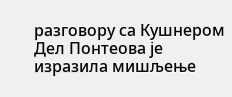разговору са Кушнером Дел Понтеова је изразила мишљење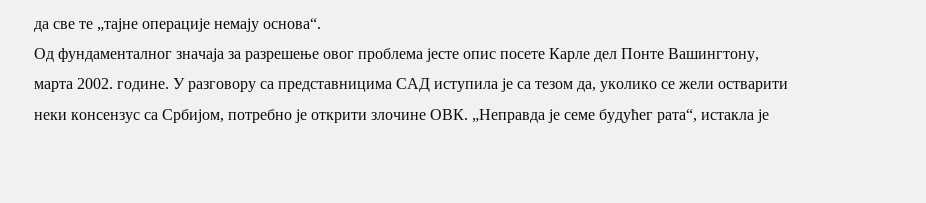да све те „тајне операције немају основа“.
Од фундаменталног значаја за разрешење овог проблема јесте опис посете Карле дел Понте Вашингтону, марта 2002. године. У разговору са представницима САД иступила је са тезом да, уколико се жели остварити неки консензус са Србијом, потребно је открити злочине ОВК. „Неправда је семе будућег рата“, истакла је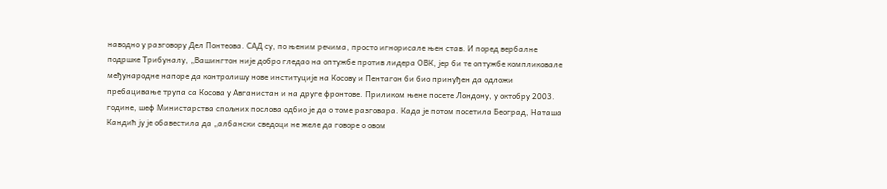наводно у разговору Дел Понтеова. САД су, по њеним речима, просто игнорисале њен став. И поред вербалне подршке Трибуналу, „Вашингтон није добро гледао на оптужбе против лидера ОВК, јер би те оптужбе компликовале међународне напоре да контролишу нове институције на Косову и Пентагон би био принуђен да одложи пребацивање трупа са Косова у Авганистан и на друге фронтове. Приликом њене посете Лондону, у октобру 2003. године, шеф Министарства спољних послова одбио је да о томе разговара. Када је потом посетила Београд, Наташа Кандић ју је обавестила да „албански сведоци не желе да говоре о овом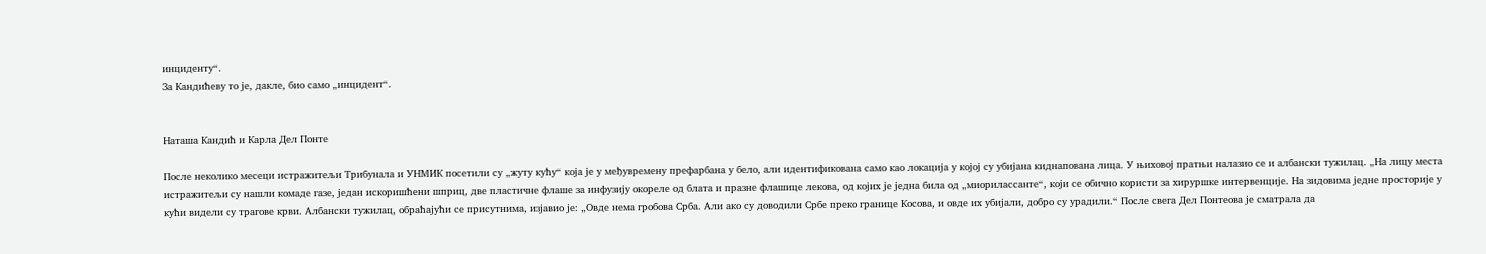инциденту“.
За Кандићеву то је, дакле, био само „инцидент“.


Наташа Кандић и Карла Дел Понте

После неколико месеци истражитељи Трибунала и УНМИК посетили су „жуту кућу“ која је у међувремену префарбана у бело, али идентификована само као локација у којој су убијана киднапована лица. У њиховој пратњи налазио се и албански тужилац. „На лицу места истражитељи су нашли комаде газе, један искоришћени шприц, две пластичне флаше за инфузију окореле од блата и празне флашице лекова, од којих је једна била од „миорилассанте“, који се обично користи за хируршке интервенције. На зидовима једне просторије у кући видели су трагове крви. Албански тужилац, обраћајући се присутнима, изјавио је: „Овде нема гробова Срба. Али ако су доводили Србе преко границе Косова, и овде их убијали, добро су урадили.“ После свега Дел Понтеова је сматрала да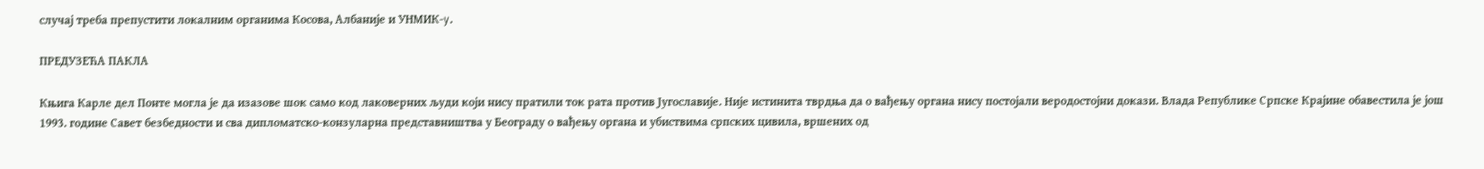случај треба препустити локалним органима Косова, Албаније и УНМИК-y.

ПРЕДУЗЕЋА ПАКЛА

Књига Карле дел Понте могла је да изазове шок само код лаковерних људи који нису пратили ток рата против Југославије. Није истинита тврдња да о вађењу органа нису постојали веродостојни докази. Влада Републике Српске Крајине обавестила је још 1993. године Савет безбедности и сва дипломатско-конзуларна представништва у Београду о вађењу органа и убиствима српских цивила, вршених од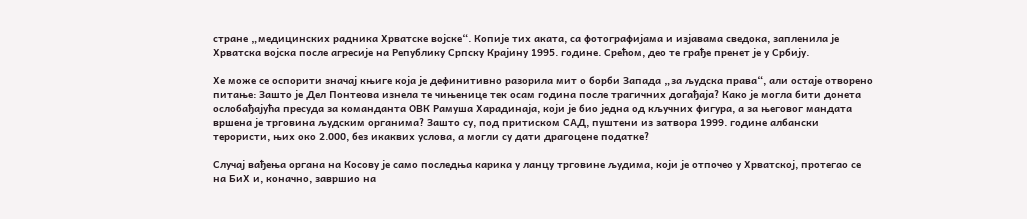стране „медицинских радника Хрватске војске“. Копије тих аката, са фотографијама и изјавама сведока, запленила је Хрватска војска после агресије на Републику Српску Крајину 1995. године. Срећом, део те грађе пренет је у Србију.

Хе може се оспорити значај књиге која је дефинитивно разорила мит о борби Запада „за људска права“, али остаје отворено питање: Зашто је Дел Понтеова изнела те чињенице тек осам година после трагичних догађаја? Како је могла бити донета ослобађајућа пресуда за команданта ОВК Рамуша Харадинаја, који је био једна од кључних фигура, а за његовог мандата вршена је трговина људским органима? Зашто су, под притиском САД, пуштени из затвора 1999. године албански терористи, њих око 2.000, без икаквих услова, а могли су дати драгоцене податке?

Случај вађења органа на Косову је само последња карика у ланцу трговине људима, који је отпочео у Хрватској, протегао се на БиХ и, коначно, завршио на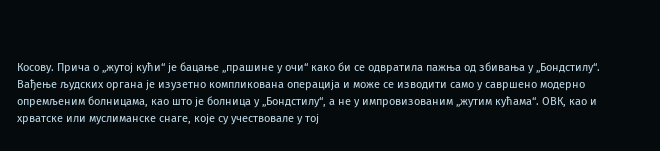Косову. Прича о „жутој кући“ је бацање „прашине у очи“ како би се одвратила пажња од збивања у „Бондстилу“. Вађење људских органа је изузетно компликована операција и може се изводити само у савршено модерно опремљеним болницама, као што је болница у „Бондстилу“, а не у импровизованим „жутим кућама“. ОВК, као и хрватске или муслиманске снаге, које су учествовале у тој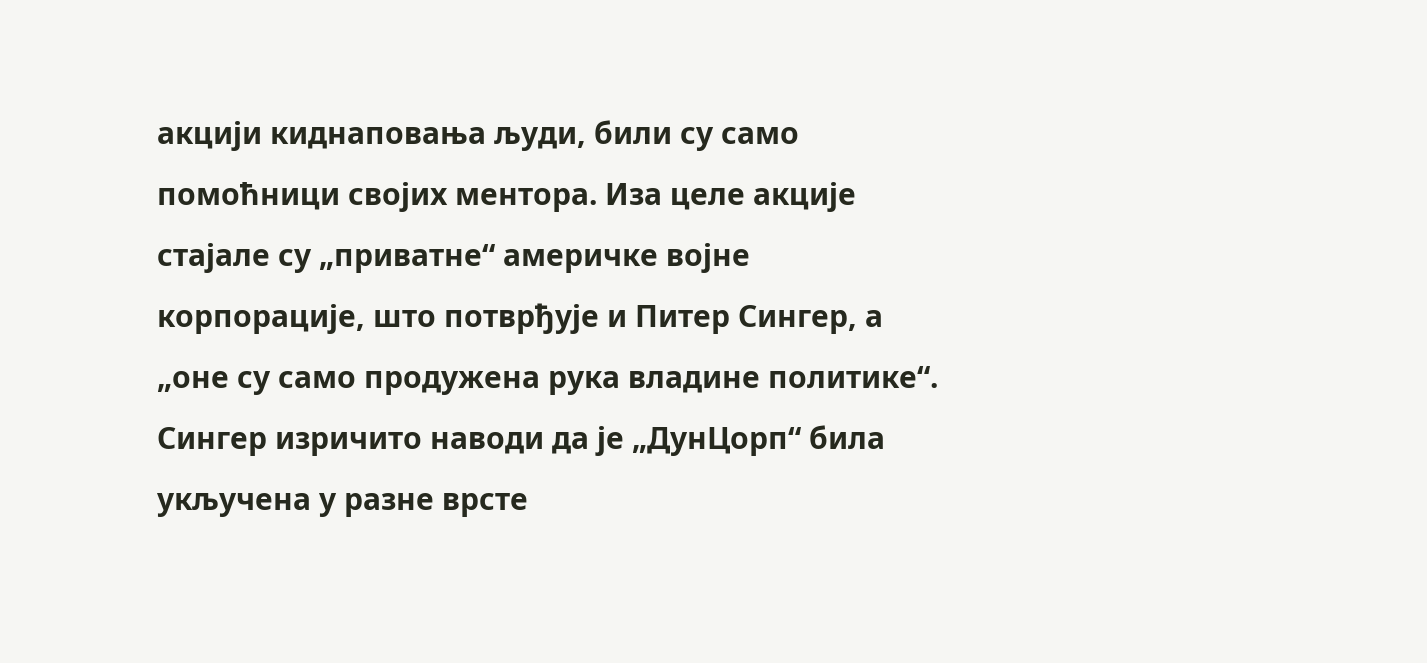акцији киднаповања људи, били су само помоћници својих ментора. Иза целе акције стајале су „приватне“ америчке војне корпорације, што потврђује и Питер Сингер, а „оне су само продужена рука владине политике“. Сингер изричито наводи да је „ДyнЦорп“ била укључена у разне врсте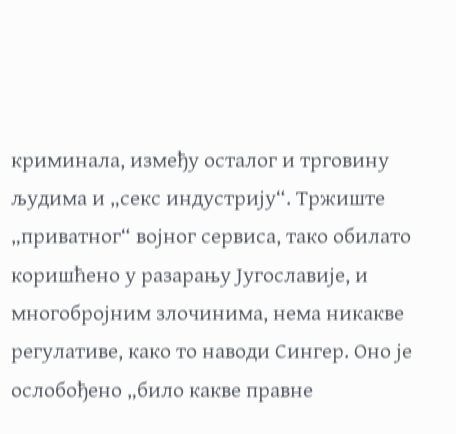криминала, између осталог и трговину људима и „секс индустрију“. Тржиште „приватног“ војног сервиса, тако обилато коришћено у разарању Југославије, и многобројним злочинима, нема никакве регулативе, како то наводи Сингер. Оно је ослобођено „било какве правне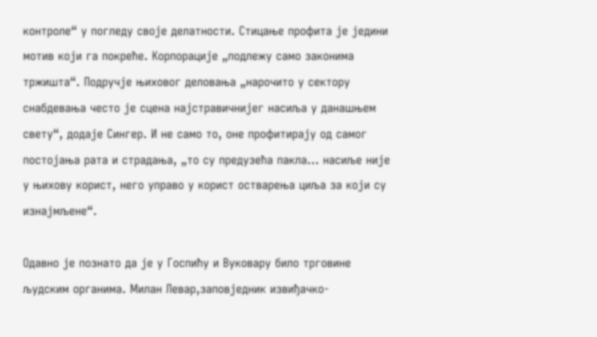контроле“ у погледу своје делатности. Стицање профита је једини мотив који га покреће. Корпорације „подлежу само законима тржишта“. Подручје њиховог деловања „нарочито у сектору снабдевања често је сцена најстравичнијег насиља у данашњем свету“, додаје Сингер. И не само то, оне профитирају од самог постојања рата и страдања, „то су предузећа пакла… насиље није у њихову корист, него управо у корист остварења циља за који су изнајмљене“.

Одавно је познато да је у Госпићу и Вуковару било трговине људским органима. Милан Левар,заповједник извиђачко-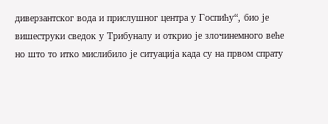диверзантског вода и прислушног центра у Госпићу“, био је вишеструки сведок у Трибуналу и открио је злочинемного веће но што то итко мислибило је ситуација када су на првом спрату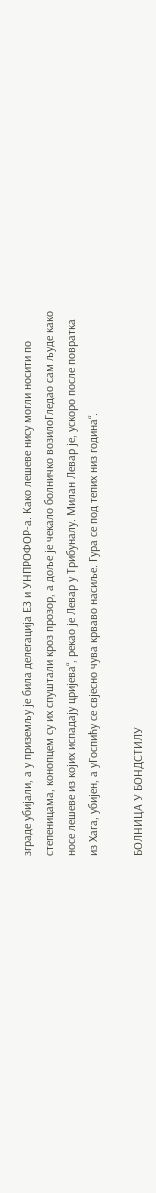зграде убијали, а у приземљу је била делегација ЕЗ и УНПРОФОР-а. Како лешеве нису могли носити по степеницама, конопцем су их спуштали кроз прозор, а доље је чекало болничко возилоГледао сам људе како носе лешеве из којих испадају цријева“, рекао је Левар у Трибуналу. Милан Левар је, ускоро после повратка из Хага, убијен, а уГоспићу се свјесно чува крваво насиље. Гура се под тепих низ година“.

БОЛНИЦА У БОНДСТИЛУ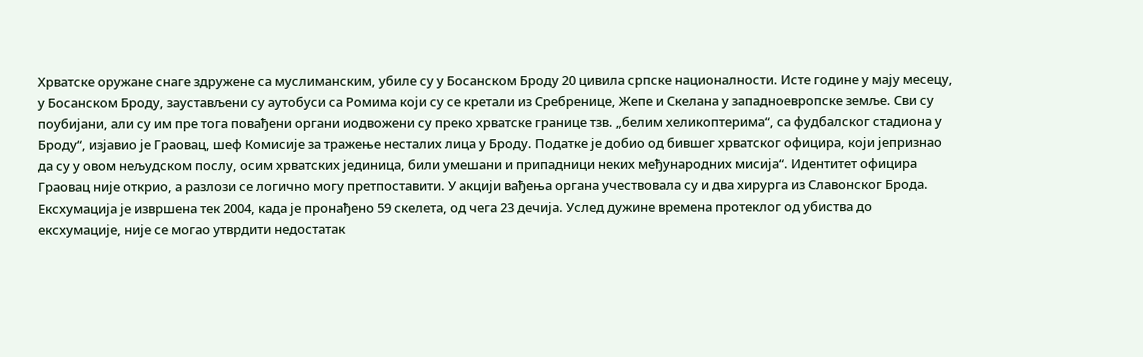Хрватске оружане снаге здружене са муслиманским, убиле су у Босанском Броду 20 цивила српске националности. Исте године у мају месецу, у Босанском Броду, заустављени су аутобуси са Ромима који су се кретали из Сребренице, Жепе и Скелана у западноевропске земље. Сви су поубијани, али су им пре тога повађени органи иодвожени су преко хрватске границе тзв. „белим хеликоптерима“, са фудбалског стадиона у Броду“, изјавио је Граовац, шеф Комисије за тражење несталих лица у Броду. Податке је добио од бившег хрватског официра, који јепризнао да су у овом нељудском послу, осим хрватских јединица, били умешани и припадници неких међународних мисија“. Идентитет официра Граовац није открио, а разлози се логично могу претпоставити. У акцији вађења органа учествовала су и два хирурга из Славонског Брода. Ексхумација је извршена тек 2004, када је пронађено 59 скелета, од чега 23 дечија. Услед дужине времена протеклог од убиства до ексхумације, није се могао утврдити недостатак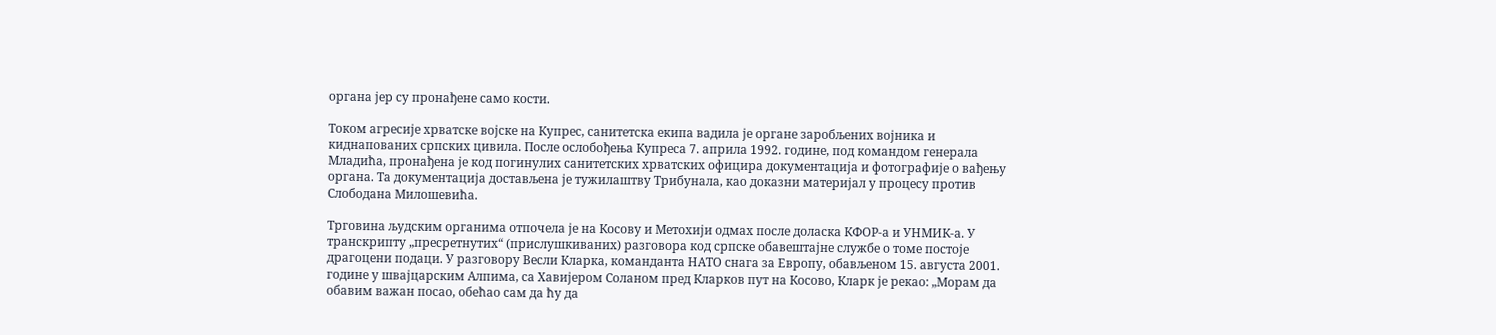органа јер су пронађене само кости.

Током агресије хрватске војске на Купрес, санитетска екипа вадила је органе заробљених војника и киднапованих српских цивила. После ослобођења Купреса 7. априла 1992. године, под командом генерала Младића, пронађена је код погинулих санитетских хрватских официра документација и фотографије о вађењу органа. Та документација достављена је тужилаштву Трибунала, као доказни материјал у процесу против Слободана Милошевића.

Трговина људским органима отпочела је на Косову и Метохији одмах после доласка КФОР-а и УНМИК-а. У транскрипту „пресретнутих“ (прислушкиваних) разговора код српске обавештајне службе о томе постоје драгоцени подаци. У разговору Весли Кларка, команданта НАТО снага за Европу, обављеном 15. августа 2001. године у швајцарским Алпима, са Хавијером Соланом пред Кларков пут на Косово, Кларк је рекао: „Морам да обавим важан посао, обећао сам да ћу да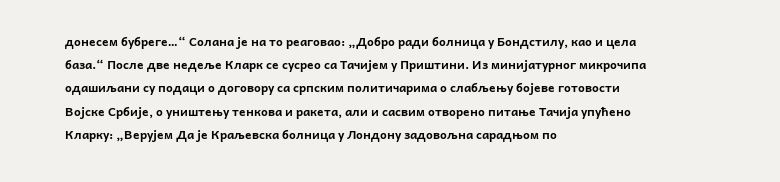донесем бубреге…“ Солана је на то реаговао: „Добро ради болница у Бондстилу, као и цела база.“ После две недеље Кларк се сусрео са Тачијем у Приштини. Из минијатурног микрочипа одашиљани су подаци о договору са српским политичарима о слабљењу бојеве готовости Војске Србије, о уништењу тенкова и ракета, али и сасвим отворено питање Тачија упућено Кларку: „Верујем Да је Краљевска болница у Лондону задовољна сарадњом по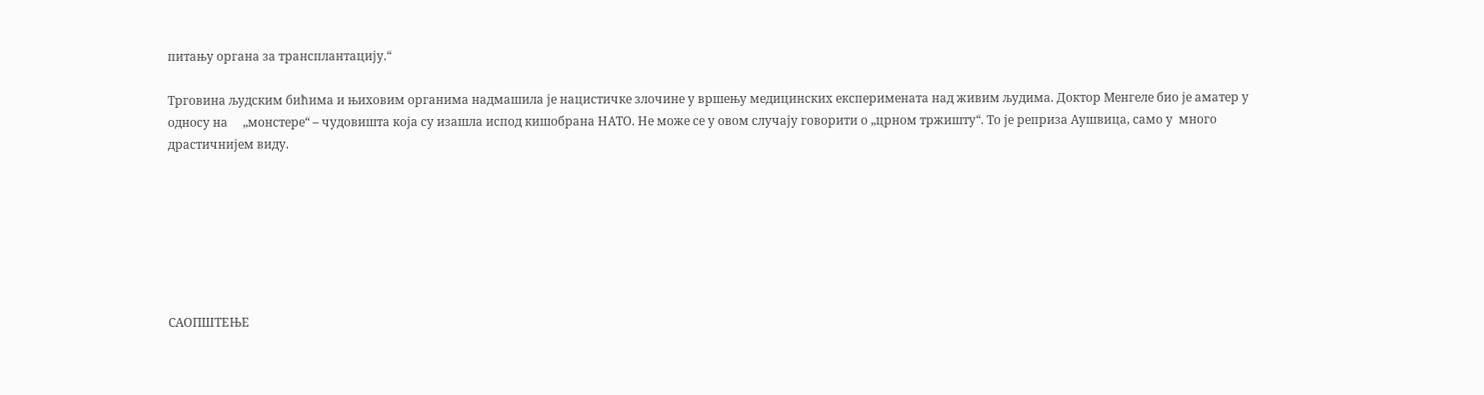питању органа за трансплантацију.“

Трговина људским бићима и њиховим органима надмашила је нацистичке злочине у вршењу медицинских експеримената над живим људима. Доктор Менгеле био је аматер у односу на     „монстере“ – чудовишта која су изашла испод кишобрана НАТО. Не може се у овом случају говорити о „црном тржишту“. То је реприза Аушвица, само у  много драстичнијем виду.







САОПШТЕЊЕ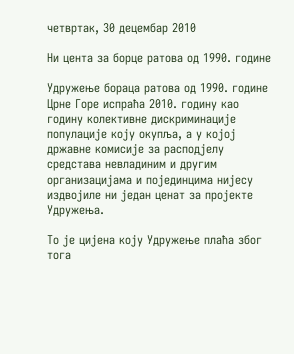четвртак, 30 децембар 2010

Ни цента за борце ратова од 1990. године

Удружење бораца ратова од 1990. године Црне Горе испраћа 2010. годину као годину колективне дискриминације популације коју окупља, а у којој државне комисије за расподјелу средстава невладиним и другим организацијама и појединцима нијесу издвојиле ни један ценат за пројекте Удружења.

То је цијена коју Удружење плаћа због тога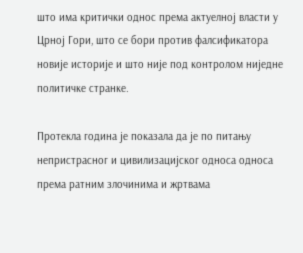што има критички однос према актуелној власти у Црној Гори, што се бори против фалсификатора новије историје и што није под контролом ниједне политичке странке.

Протекла година је показала да је по питању непристрасног и цивилизацијског односа односа према ратним злочинима и жртвама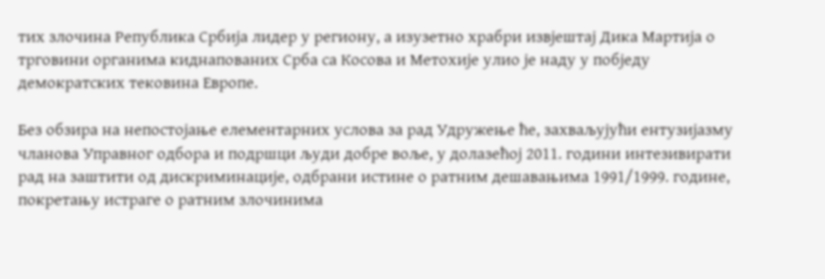тих злочина Република Србија лидер у региону, а изузетно храбри извјештај Дика Мартија о трговини органима киднапованих Срба са Косова и Метохије улио је наду у побједу демократских тековина Европе.

Без обзира на непостојање елементарних услова за рад Удружење ће, захваљујући ентузијазму чланова Управног одбора и подршци људи добре воље, у долазећој 2011. години интезивирати рад на заштити од дискриминације, одбрани истине о ратним дешавањима 1991/1999. године, покретању истраге о ратним злочинима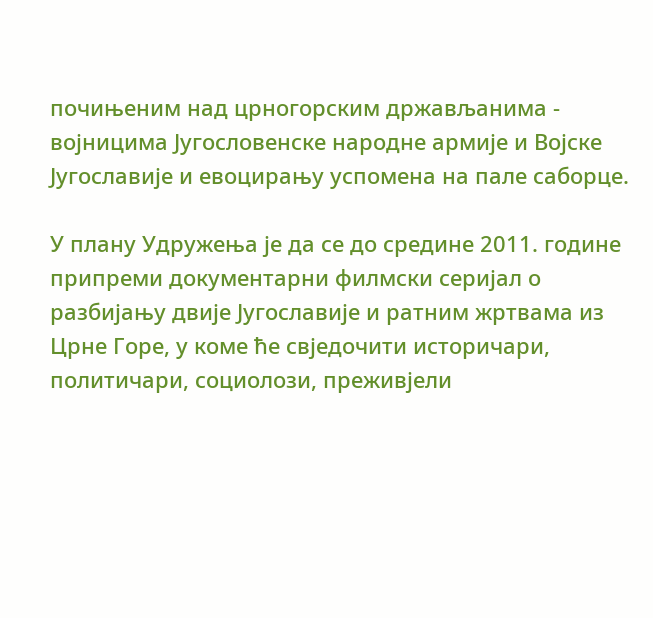почињеним над црногорским држављанима - војницима Југословенске народне армије и Војске Југославије и евоцирању успомена на пале саборце.

У плану Удружења је да се до средине 2011. године припреми документарни филмски серијал о разбијању двије Југославије и ратним жртвама из Црне Горе, у коме ће свједочити историчари, политичари, социолози, преживјели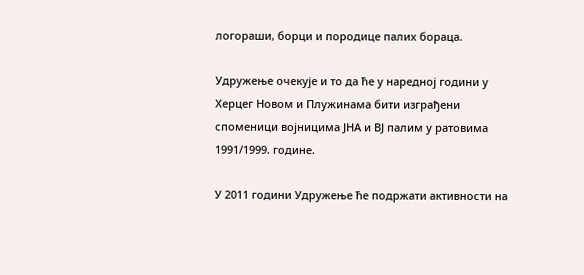логораши, борци и породице палих бораца.

Удружење очекује и то да ће у наредној години у Херцег Новом и Плужинама бити изграђени споменици војницима ЈНА и ВЈ палим у ратовима 1991/1999. године.

У 2011 години Удружење ће подржати активности на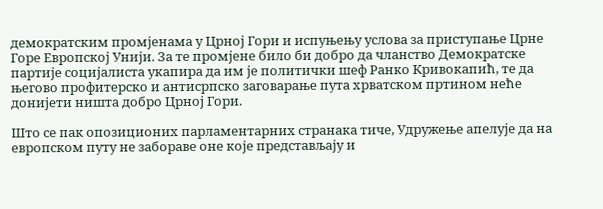демократским промјенама у Црној Гори и испуњењу услова за приступање Црне Горе Европској Унији. За те промјене било би добро да чланство Демократске партије социјалиста укапира да им је политички шеф Ранко Кривокапић, те да његово профитерско и антисрпско заговарање пута хрватском пртином неће донијети ништа добро Црној Гори.

Што се пак опозиционих парламентарних странака тиче, Удружење апелује да на европском путу не забораве оне које представљају и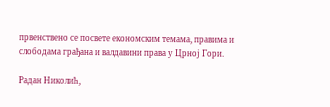првенствено се посвете економским темама, правима и слободама грађана и валдавини права у Црној Гори.

Радан Николић,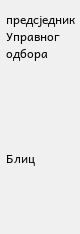предсједник Управног одбора





Блиц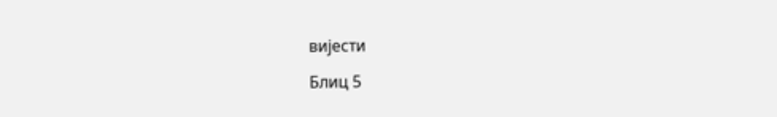вијести

Блиц 5